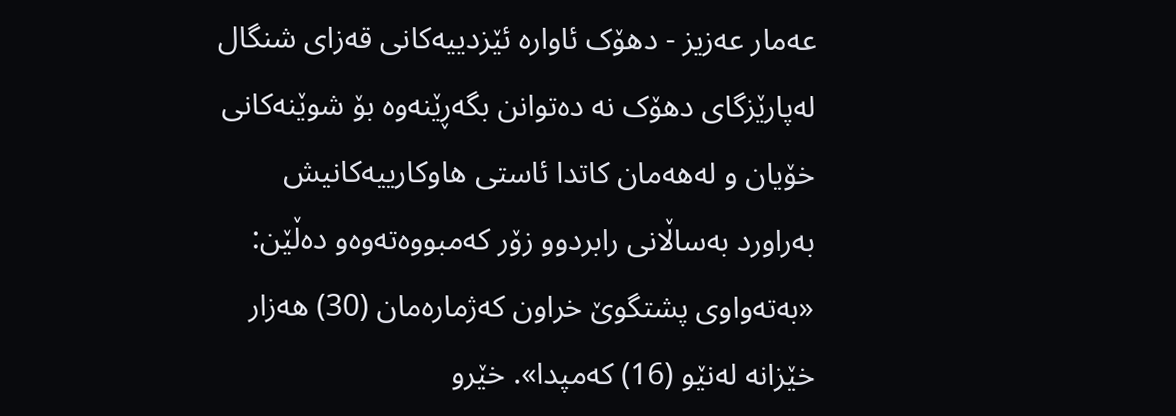عه‌مار عه‌زیز - دهۆک ئاواره‌ ئێزدییه‌کانى قه‌زاى شنگال له‌پارێزگاى دهۆک نه‌ ده‌توانن بگه‌ڕێنه‌وه‌ بۆ شوێنه‌کانى خۆیان و له‌هه‌مان کاتدا ئاستى هاوکارییه‌کانیش به‌راورد به‌ساڵانى رابردوو زۆر که‌مبووەته‌وه‌و ده‌ڵێن: «به‌ته‌واوى پشتگوێ خراون که‌ژماره‌مان (30) هه‌زار خێزانه‌ له‌نێو (16) که‌مپدا». خێرو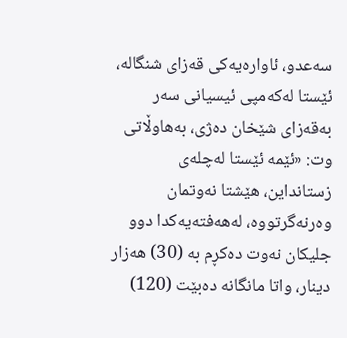سه‌عدو، ئاواره‌یه‌کى قه‌زاى شنگاله‌، ئێستا له‌که‌مپى ئیسیانى سه‌ر به‌قه‌زاى شێخان ده‌ژی، به‌‌هاوڵاتى وت: «ئێمه‌ ئێستا له‌چله‌ى زستانداین، هێشتا نه‌وتمان وه‌رنه‌گرتووه‌، له‌هه‌فتەیه‌کدا دوو جلیکان نه‌وت ده‌کڕم به‌ (30) هه‌زار دینار، واتا مانگانه‌ ده‌بێت (120)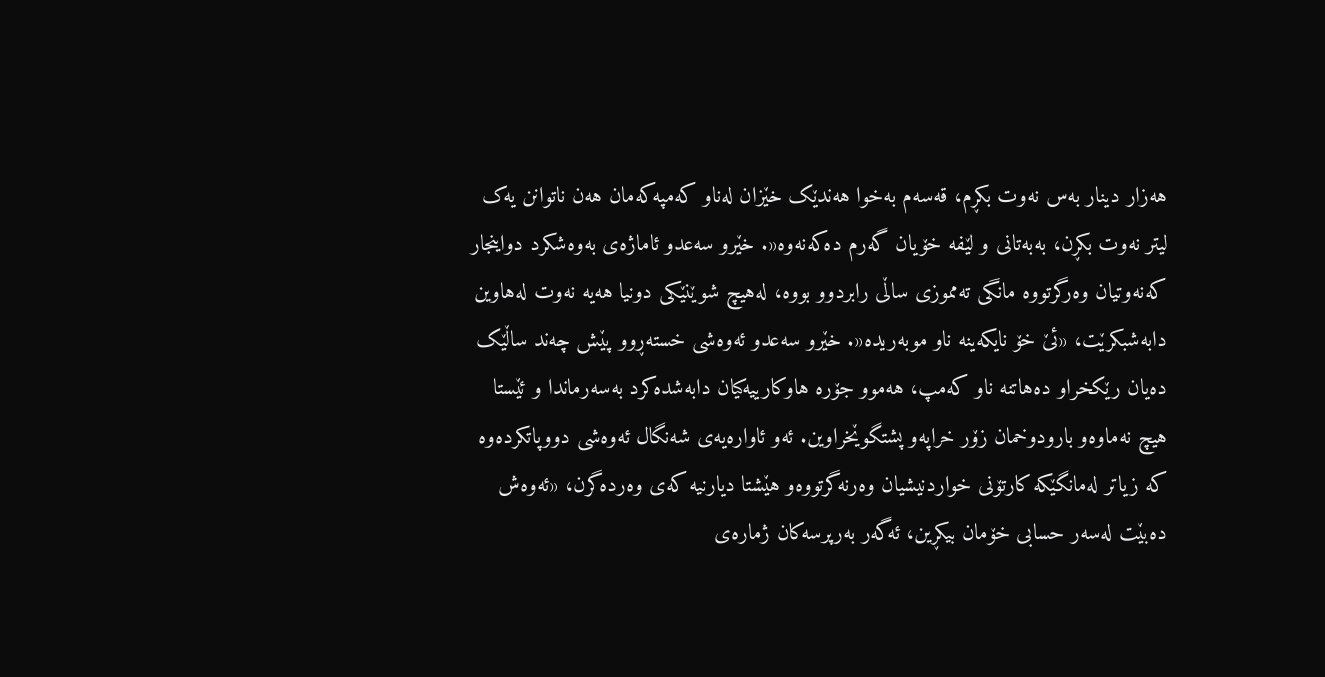هه‌زار دینار به‌س نه‌وت بکڕم، قه‌سه‌م به‌خوا هه‌ندێک خێزان له‌ناو که‌مپه‌که‌مان هه‌ن ناتوانن یه‌ک لیتر نه‌وت بکڕن، به‌به‌تانى و لێفە خۆیان گه‌رم ده‌که‌نه‌وه‌«. خێرو سه‌عدو ئاماژه‌ى به‌وه‌شکرد دواینجار که‌نه‌وتیان وه‌رگرتووه‌ مانگى ته‌مموزى ساڵى رابردوو بووه‌، له‌هیچ شوێنێکى دونیا هه‌یه‌ نه‌وت له‌هاوین دابه‌شبکرێت، «ئێ خۆ نایکه‌ینه‌ ناو موبه‌ریده‌«. خێرو سه‌عدو ئه‌وه‌شى خسته‌ڕوو پێش چه‌ند ساڵێک ده‌یان رێکخراو ده‌هاتنه‌ ناو که‌مپ، هه‌موو جۆره‌ هاوکارییه‌کیان دابه‌شده‌کرد به‌سه‌رماندا و ئێستا هیچ نه‌ماوه‌و بارودوخمان زۆر خراپه‌و پشتگوێخراوین. ئه‌و ئاواره‌یه‌ى شه‌نگال ئه‌وه‌شى دووپاتکرده‌وه‌ که‌ زیاتر له‌مانگێکه‌ کارتۆنى خواردنیشیان وه‌رنه‌گرتووه‌و هێشتا دیارنیه‌ که‌ى وه‌رده‌گرن، «ئه‌وه‌ش ده‌بێت له‌سه‌ر حسابى خۆمان بیکڕین، ئه‌گه‌ر به‌رپرسه‌کان ژماره‌ى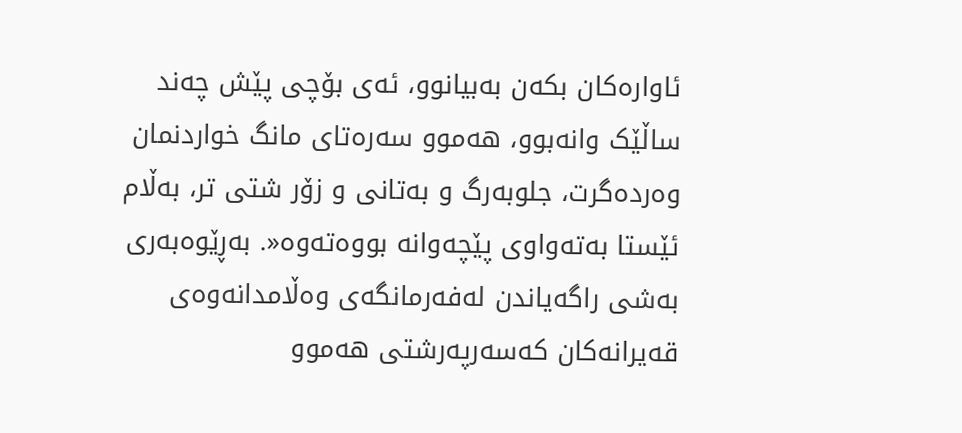ئاواره‌کان بکه‌ن به‌بیانوو، ئه‌ى بۆچى پێش چه‌ند ساڵێک وانه‌بوو، هه‌موو سه‌ره‌تاى مانگ خواردنمان وه‌رده‌گرت، جلوبه‌رگ و به‌تانى و زۆر شتى تر، به‌ڵام ئێستا به‌ته‌واوى پێچه‌وانه‌ بووه‌ته‌وه‌«. به‌ڕێوه‌به‌رى به‌شى راگه‌یاندن له‌فه‌رمانگه‌ى وه‌ڵامدانه‌وه‌ى قه‌یرانه‌کان که‌سه‌رپه‌رشتى هه‌موو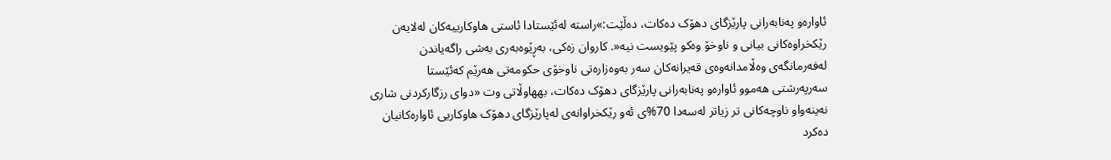ئاواره‌و په‌نابه‌رانى پارێزگاى دهۆک ده‌کات، ده‌ڵێت:»راسته‌ له‌ئێستادا ئاستى هاوکارییه‌کان له‌لایه‌ن رێکخراوه‌کانى بیانى و ناوخۆ وه‌کو پێویست نیه‌«. کاروان زه‌کى، به‌ڕێوه‌به‌رى به‌شى راگه‌یاندن له‌فه‌رمانگه‌ى وه‌ڵامدانه‌وه‌ى قه‌یرانه‌کان سه‌ر به‌وه‌زاره‌تى ناوخۆى حکومه‌تى هه‌رێم که‌ئێستا سه‌رپه‌رشتى هه‌موو ئاواره‌و په‌نابه‌رانى پارێزگاى دهۆک ده‌کات، بههاوڵاتى وت «دواى رزگارکردنى شارى نه‌ینه‌واو ناوچه‌کانى تر زیاتر له‌سه‌دا 70%ی ئه‌و رێکخراوانه‌ى له‌پارێزگاى دهۆک هاوکاریى ئاواره‌کانیان ده‌کرد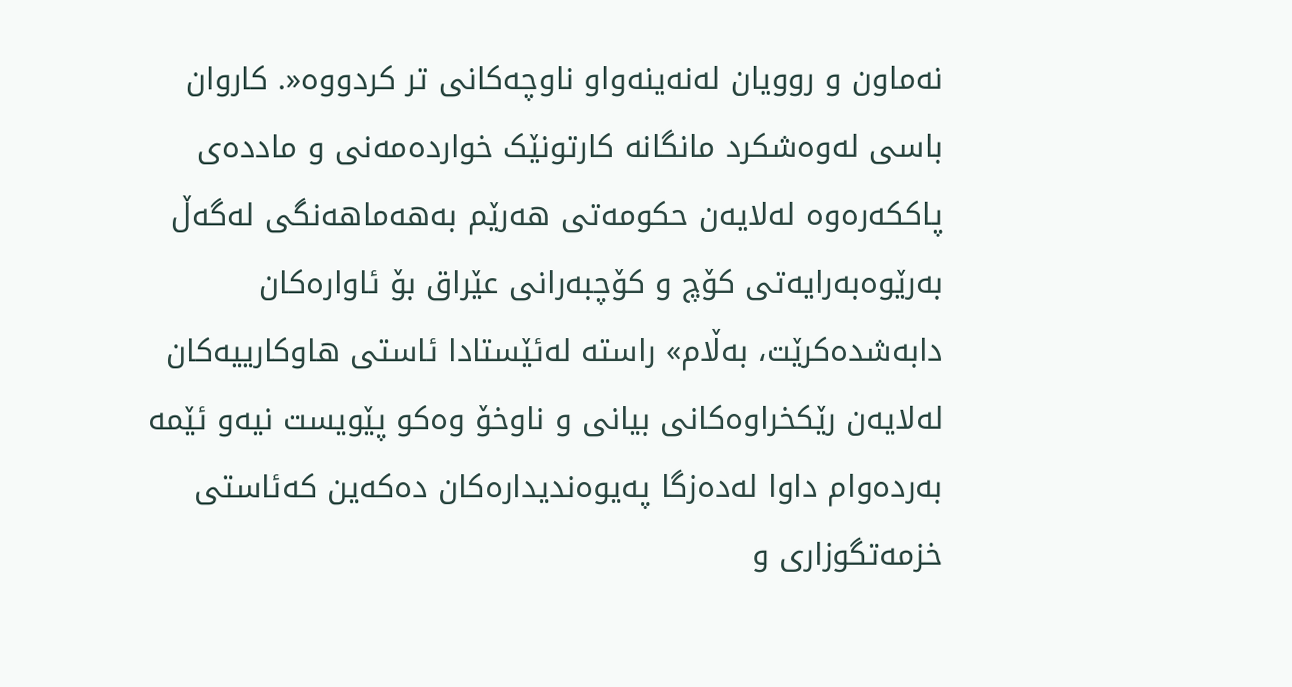نه‌ماون و روویان له‌نه‌ینه‌واو ناوچه‌کانى تر کردووه‌«. کاروان باسى له‌وه‌شکرد مانگانه‌ کارتونێک خوارده‌مه‌نى و مادده‌ى پاککه‌ره‌وه‌ له‌لایه‌ن حکومه‌تى هه‌رێم به‌هه‌ماهه‌نگى له‌گه‌ڵ به‌رێوه‌بەرایه‌تى کۆچ و کۆچبه‌رانى عێراق بۆ ئاواره‌کان دابه‌شده‌کرێت، به‌ڵام» راسته‌ له‌ئێستادا ئاستى هاوکارییه‌کان له‌لایه‌ن رێکخراوه‌کانى بیانى و ناوخۆ وه‌کو پێویست نیه‌و ئێمه‌ به‌رده‌وام داوا له‌ده‌زگا په‌یوه‌ندیداره‌کان ده‌که‌ین که‌ئاستى خزمه‌تگوزارى و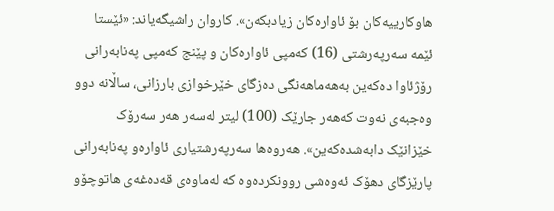هاوکارییه‌کان بۆ ئاواره‌کان زیادبکه‌ن». کاروان راشیگه‌یاند: «ئێستا ئێمه‌ سه‌رپه‌رشتى (16) که‌مپى ئاواره‌کان و پێنج که‌مپى په‌نابه‌رانى رۆژئاوا ده‌که‌ین به‌هه‌ماهه‌نگى ده‌زگاى خێرخوازى بارزانی، ساڵانه‌ دوو وه‌جبه‌ى نه‌وت که‌هه‌ر جارێک (100) لیتر له‌سه‌ر هه‌ر سه‌رۆک خێزانێک دابه‌شده‌که‌ین». هه‌روه‌ها سه‌رپه‌رشتیارى ئاواره‌و په‌نابه‌رانى پارێزگاى دهۆک ئه‌وه‌شى روونکرده‌وه‌ که‌ له‌ماوه‌ى قه‌ده‌غه‌ى هاتوچۆو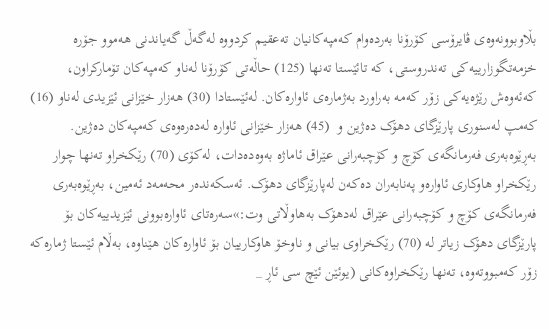بڵاوبوونه‌وه‌ى ڤایرۆسى کۆرۆنا به‌رده‌وام که‌مپه‌کانیان ته‌عقیم کردووه‌ له‌گه‌ڵ گه‌یاندنى هه‌موو جۆره‌ خزمه‌تگوزارییه‌کى ته‌ندروستى، که‌ تائێستا ته‌نها (125) حاڵه‌تى کۆرۆنا له‌ناو که‌مپه‌کان تۆمارکراون، که‌ئه‌وه‌ش رێژه‌یه‌کى زۆر که‌مه‌ به‌راورد به‌ژماره‌ى ئاواره‌کان‌. له‌ئێستادا (30) هه‌زار خێزانى ئێزیدى له‌ناو (16) که‌مپ له‌سنورى پارێزگاى دهۆک ده‌ژین و  (45) هه‌زار خێزانى ئاواره‌ له‌ده‌ره‌وه‌ى که‌مپه‌کان ده‌ژین. به‌ڕێوه‌به‌رى فه‌رمانگه‌ى کۆچ و کۆچبه‌رانى عێراق ئاماژه‌ به‌وه‌ده‌دات، له‌کۆى (70) رێکخراو ته‌نها چوار رێکخراو هاوکارى ئاواره‌و په‌نابه‌ران ده‌که‌ن له‌پارێزگاى دهۆک. ئه‌سکه‌نده‌ر محه‌مه‌د ئه‌مین، به‌ڕێوه‌به‌رى فه‌رمانگه‌ى کۆچ و کۆچبه‌رانى عێراق له‌دهۆک به‌‌هاوڵاتى وت:»سه‌ره‌تاى ئاواره‌بوونى ئێزیدییه‌کان بۆ پارێزگاى دهۆک زیاتر له‌ (70) رێکخراوى بیانى و ناوخۆ هاوکارییان بۆ ئاواره‌کان هێناوه‌، به‌ڵام ئێستا ژماره‌که‌ زۆر که‌مبووته‌وه‌، ته‌نها رێکخراوه‌کانى (یوئێن ئێچ سى ئاڕ _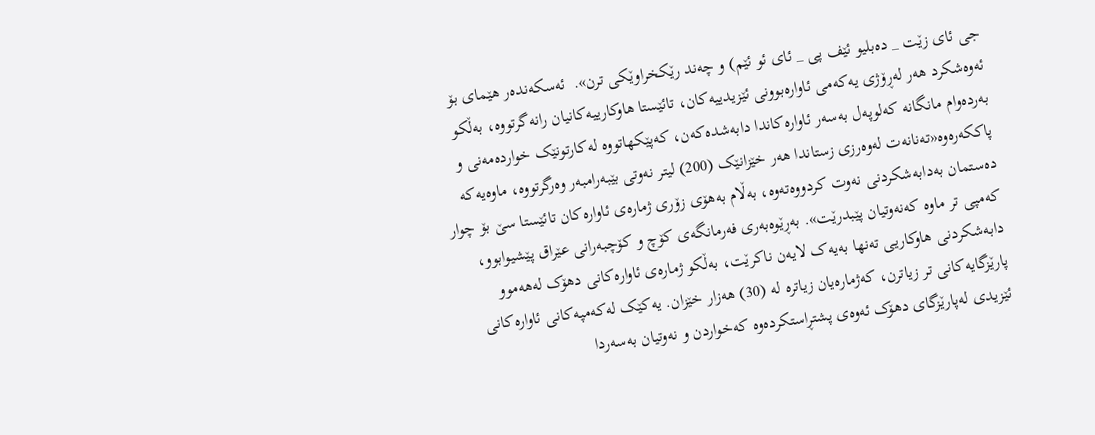جى ئاى زێت _ ده‌بلیو ئێف پى _ ئاى ئو ئێم) و چه‌ند رێکخراوێکى ترن».  ئه‌سکه‌نده‌ر هێماى بۆ ئه‌وه‌شکرد هه‌ر له‌ڕۆژى یه‌که‌مى ئاواره‌بوونى ئێزیدییه‌کان، تائێستا هاوکارییه‌کانیان رانه‌گرتووه‌، به‌ڵکو به‌رده‌وام مانگانه‌ کەلوپەل به‌سه‌ر ئاواره‌کاندا دابه‌شده‌که‌ن، که‌پێکهاتووه‌ له‌کارتونێک خوارده‌مه‌نى و پاککەره‌وه‌«ته‌نانه‌ت له‌وه‌رزى زستاندا هه‌ر خێزانێک (200) لیتر نه‌وتی بێبه‌رامبه‌ر وه‌رگرتووه‌، ماوه‌یه‌که‌ ده‌ستمان به‌دابه‌شکردنى نه‌وت کردووەته‌وه‌، به‌ڵام به‌هۆى زۆرى ژماره‌ى ئاواره‌کان تائێستا سێ بۆ چوار که‌مپى تر ماوه‌ که‌نه‌وتیان پێبدرێت». به‌ڕێوه‌به‌رى فه‌رمانگه‌ى کۆچ و کۆچبه‌رانى عێراق پێشیوابوو، دابه‌شکردنى هاوکاریى ته‌نها به‌یه‌ک لایه‌ن ناکرێت، به‌ڵکو ژماره‌ى ئاواره‌کانى دهۆک له‌هه‌موو پارێزگایه‌کانى تر زیاترن، که‌ژماره‌یان زیاتره‌ له‌ (30) هه‌زار خێزان. یه‌کێک له‌که‌مپه‌کانى ئاواره‌کانى ئێزیدى له‌پارێزگاى دهۆک ئه‌وه‌ی پشتڕاستکرده‌وه‌ که‌خواردن و نه‌وتیان به‌سه‌ردا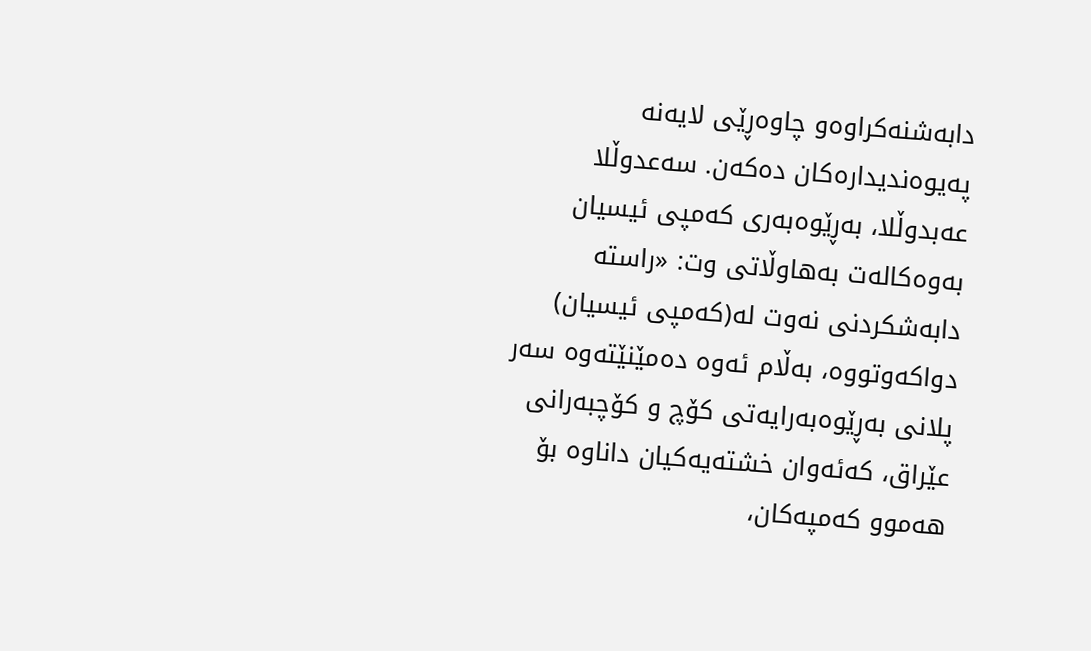دابه‌شنه‌کراوه‌و چاوه‌ڕێى لایه‌نه‌ په‌یوه‌ندیداره‌کان ده‌که‌ن. سه‌عدوڵلا عه‌بدوڵلا، به‌ڕێوه‌به‌رى که‌مپى ئیسیان به‌وه‌کاله‌ت به‌‌هاوڵاتى وت: «راسته‌ دابه‌شکردنى نه‌وت له‌(که‌مپى ئیسیان) دواکه‌وتووه‌، به‌ڵام ئه‌وه‌ ده‌مێنێته‌وه‌ سه‌ر پلانى به‌ڕێوه‌به‌رایه‌تى کۆچ و کۆچبه‌رانى عێراق، که‌ئه‌وان خشته‌یه‌کیان داناوه‌ بۆ هه‌موو که‌مپه‌کان،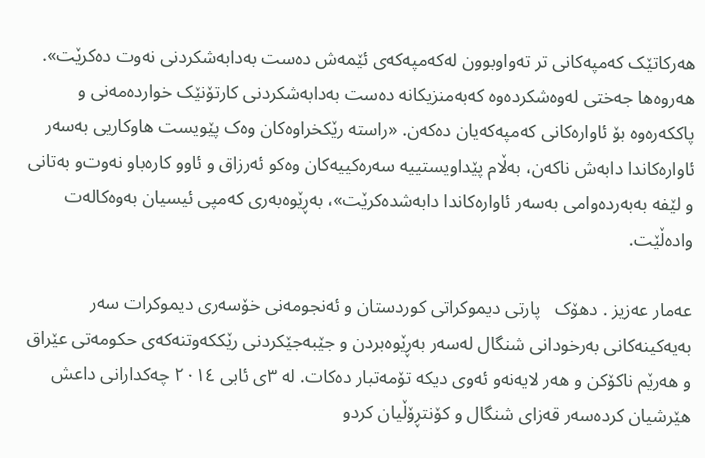هه‌رکاتێک که‌مپه‌کانى تر ته‌واوبوون لەکه‌مپه‌که‌ى ئێمه‌ش ده‌ست به‌دابه‌شکردنى نه‌وت ده‌کرێت». هه‌روه‌ها جه‌ختى له‌وه‌شکرده‌وه‌ که‌به‌منزیکانه‌ ده‌ست به‌دابه‌شکردنى کارتۆنێک خوارده‌مه‌نى و پاککه‌ره‌وه‌ بۆ ئاواره‌کانى که‌مپه‌که‌یان ده‌که‌ن. «راسته‌ رێکخراوه‌کان وه‌ک پێویست هاوکاریى به‌سه‌ر ئاواره‌کاندا دابه‌ش ناکه‌ن، به‌ڵام پێداویستییه‌ سه‌ره‌کییه‌کان وه‌کو ئه‌رزاق و ئاوو کاره‌باو نه‌وت‌و به‌تانى و لێفە به‌به‌رده‌وامى بەسه‌ر ئاواره‌کاندا دابه‌شده‌کرێت»، به‌ڕێوه‌به‌رى که‌مپى ئیسیان به‌وه‌کاله‌ت واده‌ڵێت.

عه‌مار عه‌زیز . دهۆک‌   پارتى دیموکراتى کوردستان و ئه‌نجومه‌نى خۆسه‌رى دیموکرات سه‌ر به‌یه‌کینه‌کانى به‌رخودانى شنگال له‌سه‌ر به‌ڕێوه‌بردن و جێبه‌جێکردنى رێککه‌وتنه‌که‌ى حکومه‌تى عێراق و هه‌رێم ناکۆکن و هه‌ر لایه‌نه‌و ئه‌وى دیکه‌ تۆمه‌تبار ده‌کات. له‌ ٣ى ئابى ٢٠١٤ چه‌کدارانى داعش هێرشیان کرده‌سه‌ر قه‌زاى شنگال و کۆنتڕۆڵیان کردو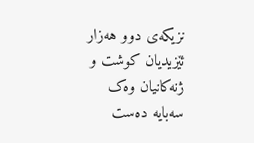نزیکه‌ى دوو هه‌زار ئێزیدیان کوشت و ژنه‌کانیان وه‌ک سه‌بایه‌ ده‌ست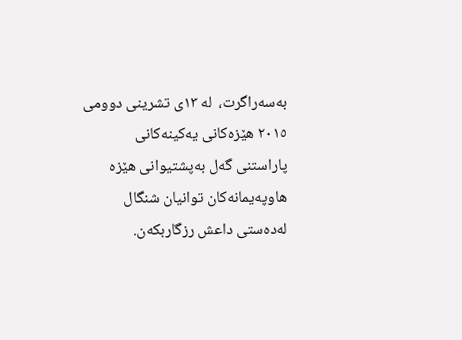به‌سه‌راگرت،  له‌ ١٣ى تشرینى دوومى ٢٠١٥ هێزه‌کانى یه‌کینه‌کانى پاراستنى گه‌ل به‌پشتیوانى هێزه‌ هاوپه‌یمانه‌کان توانیان شنگال له‌ده‌ستى داعش رزگاربکه‌ن.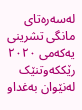له‌سه‌ره‌تاى مانگى تشرینى یه‌که‌مى ٢٠٢٠ رێککه‌وتنێک له‌نێوان به‌غداو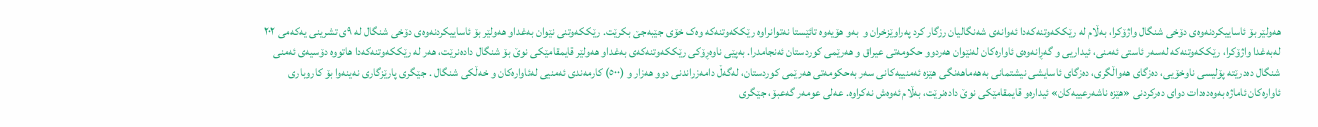هه‌ولێر بۆ ئاساییکردنه‌وه‌ى دۆخى شنگال واژۆکرا، به‌ڵام له‌ رێککه‌وتنه‌که‌دا ئه‌وانه‌ى شه‌نگالیان رزگار کرد په‌راوێزخران و  به‌و هۆیه‌وه‌ تائێستا نه‌توانراوه‌ رێککه‌وتنه‌که‌ وه‌ک خۆى جێبه‌جێ بکرێت. رێککه‌وتنى نێوان به‌غداو هه‌ولێر بۆ ئاساییکردنه‌وه‌ى دۆخى شنگال له‌ ٩ى تشرینى یه‌که‌مى ٢٠٢ له‌به‌غدا واژۆکرا،‌ رێککه‌وتنه‌که‌ له‌سه‌ر ئاستى ئه‌منی، ئیداریى و گه‌ڕانه‌وه‌ى ئاواره‌کان له‌نێوان هه‌ردوو حکومه‌تى عیراق و هه‌رێمى کوردستان ئه‌نجامدرا. به‌پێى ناوه‌ڕۆکى رێککه‌وتنه‌که‌ى به‌غداو هه‌ولێر قایمقامێکى نوێ بۆ شنگال داده‌نرێت، هه‌ر له‌ رێککه‌وتنه‌که‌دا هاتووه‌ دۆسیه‌ى ئه‌منى شنگال ده‌درێته‌ پۆلیسى ناوخۆیی، ده‌زگاى هه‌واڵگری، ده‌زگاى ئاسایشى نیشتمانى به‌هه‌ماهه‌نگى هێزه‌ ئه‌منییه‌کانى سه‌ر به‌حکومه‌تى هه‌رێمى کوردستان، له‌گه‌ڵ دامه‌زراندنى دوو هه‌زار و (٥٠٠) کارمه‌ندى ئه‌منیى له‌ئاواره‌کان و خه‌ڵکى شنگال . جێگرى پارێزگارى نه‌ینه‌وا بۆ کاروبارى ئاواره‌کان ئاماژه‌ به‌وه‌ده‌دات دواى ده‌رکردنى «هێزه‌ ناشه‌رعییه‌کان» ئیداره‌و قایمقامێکى نوێ داده‌نرێت، به‌ڵام ئه‌وه‌ش نه‌کراوه‌. عه‌لى عومه‌ر گه‌عبۆ، جێگرى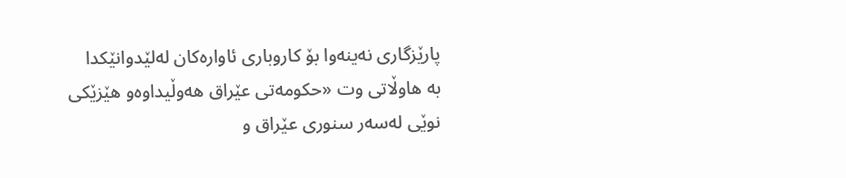پارێزگارى نه‌ینه‌وا بۆ کاروبارى ئاواره‌کان له‌لێدوانێکدا به‌‌ ‌هاوڵاتى وت «حکومه‌تى عێراق هه‌وڵیداوه‌و هێزێکى نوێى له‌سه‌ر سنورى عێراق و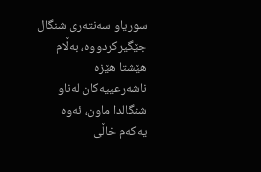سوریاو سه‌نته‌رى شنگال جێگیرکردووه‌، به‌ڵام هێشتا هێزه‌ ناشه‌رعییه‌کان له‌ناو شنگالدا ماون، ئه‌وه‌ یه‌که‌م خاڵى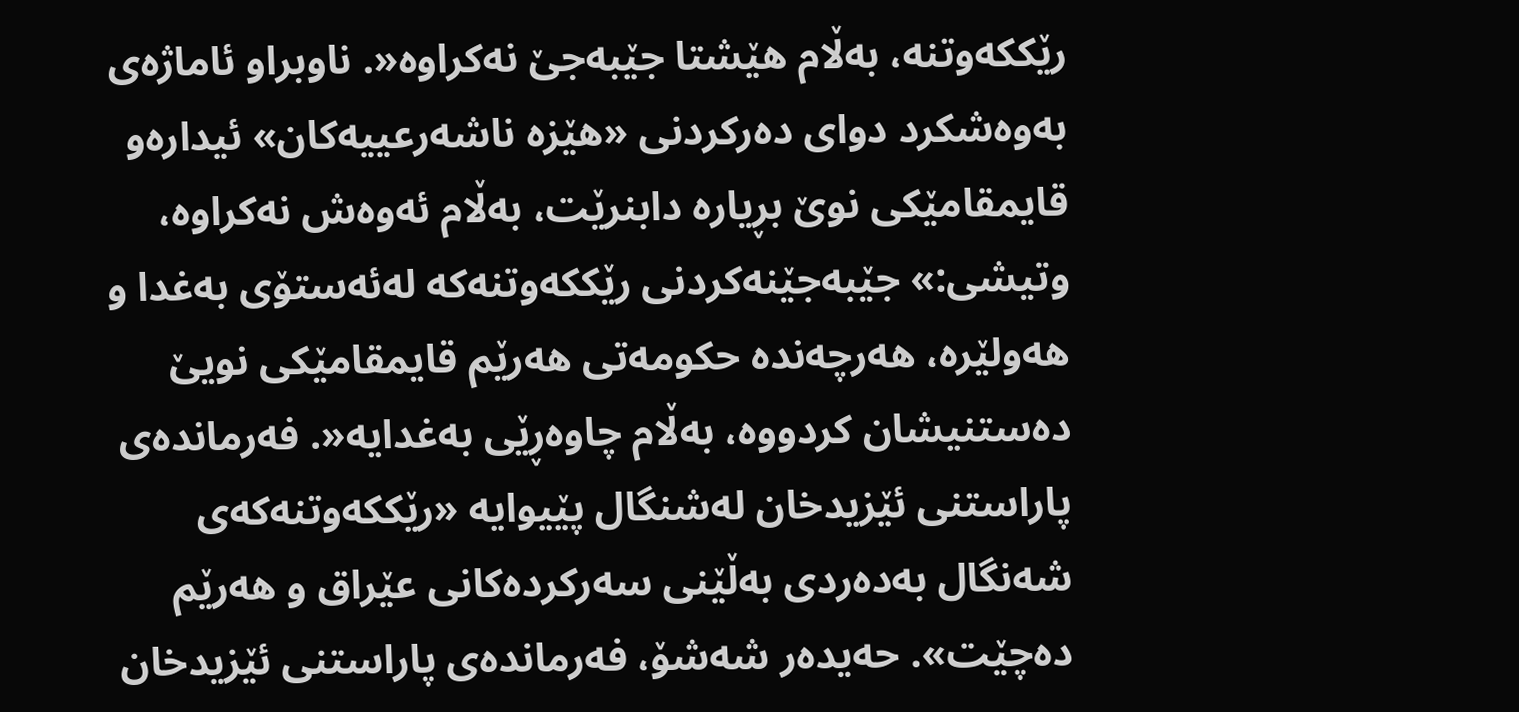رێککه‌وتنه‌، به‌ڵام هێشتا جێبه‌جێ نه‌کراوه‌«. ناوبراو ئاماژه‌ى به‌وه‌شکرد دواى ده‌رکردنى «هێزه‌ ناشه‌رعییه‌کان» ئیداره‌و قایمقامێکى نوێ بڕیاره‌ دابنرێت، به‌ڵام ئه‌وه‌ش نه‌کراوه‌، وتیشى:» جێبه‌جێنه‌کردنى رێککه‌وتنه‌که‌ له‌ئه‌ستۆى به‌غدا و هه‌ولێره‌، هه‌رچه‌نده‌ حکومه‌تى هه‌رێم قایمقامێکى نویێ ده‌ستنیشان کردووه‌، به‌ڵام چاوه‌ڕێى به‌غدایه‌«. فه‌رمانده‌ى پاراستنى ئێزیدخان له‌شنگال پێیوایه‌ «رێککه‌وتنه‌که‌ى شه‌نگال به‌ده‌ردى به‌ڵێنى سه‌رکرده‌کانى عێراق و هه‌رێم ده‌چێت». حه‌یده‌ر شه‌شۆ، فه‌رمانده‌ى پاراستنى ئێزیدخان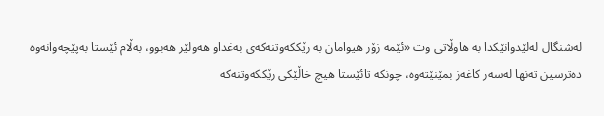له‌شنگال له‌لێدوانێکدا به‌‌ ‌هاوڵاتى وت «ئێمه‌ زۆر هیوامان به‌ رێککه‌وتنه‌که‌ى به‌غداو هه‌ولێر هه‌بوو، به‌ڵام ئێستا به‌پێچه‌وانه‌وه‌ ده‌ترسین ته‌نها له‌سه‌ر کاغه‌ز بمێنێته‌وه‌، چونکه‌ تائێستا هیچ خاڵێکى رێککه‌وتنه‌که‌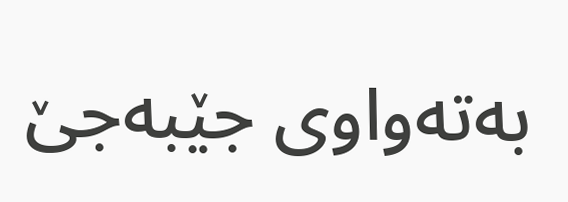به‌ته‌واوى جێبه‌جێ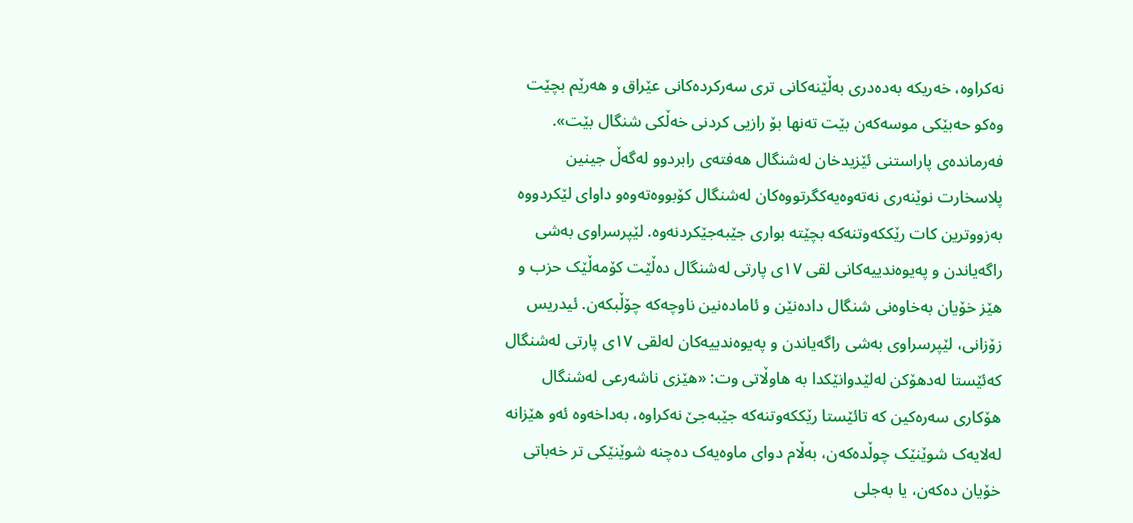نه‌کراوه‌، خه‌ریکه‌ به‌ده‌درى به‌ڵێنه‌کانى تری سه‌رکرده‌کانى عێراق و هه‌رێم بچێت وه‌کو حه‌بێکى موسه‌که‌ن بێت ته‌نها بۆ رازیى کردنى خه‌ڵکى شنگال بێت». فه‌رمانده‌ى پاراستنى ئێزیدخان له‌شنگال هه‌فته‌ى رابردوو له‌گه‌ڵ جینین پلاسخارت نوێنه‌رى نه‌ته‌وه‌یه‌کگرتووه‌کان له‌شنگال کۆبووەته‌وه‌و داواى لێکردووه‌ به‌زووترین کات رێککه‌وتنه‌که‌ بچێته‌ بوارى جێبه‌جێکردنه‌وه‌. لێپرسراوى به‌شى راگه‌یاندن و په‌یوه‌ندییه‌کانى لقى ١٧ى پارتى له‌شنگال ده‌ڵێت کۆمه‌ڵێک حزب و هێز خۆیان به‌خاوه‌نى شنگال داده‌نێن و ئاماده‌نین ناوچه‌که‌ چۆڵبکه‌ن. ئیدریس زۆزانى، لێپرسراوى به‌شى راگه‌یاندن و په‌یوه‌ندییه‌کان له‌لقى ١٧ى پارتى له‌شنگال که‌ئێستا له‌دهۆکن له‌لێدوانێکدا به‌‌ ‌هاوڵاتى وت: «هێزى ناشه‌رعى له‌شنگال هۆکارى سه‌ره‌کین که‌ تائێستا رێککه‌وتنه‌که‌ جێبه‌جێ نه‌کراوه‌، به‌داخه‌وه‌ ئه‌و هێزانه‌ له‌لایه‌ک شوێنێک چوڵده‌که‌ن، به‌ڵام دواى ماوه‌یه‌ک ده‌چنه‌ شوێنێکى تر خه‌باتى خۆیان ده‌که‌ن، یا به‌جلى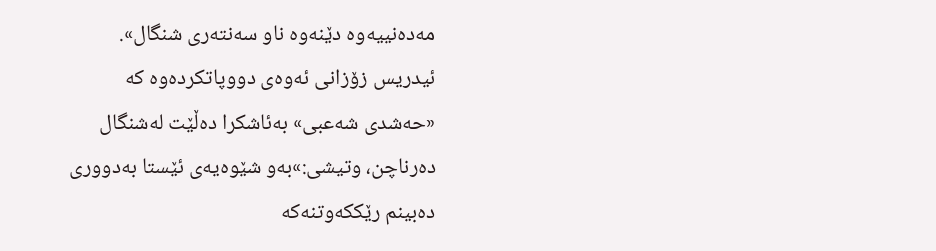مه‌ده‌نییه‌وه‌ دێنه‌وه‌ ناو سه‌نته‌رى شنگال». ئیدریس زۆزانى ئه‌وه‌ى دووپاتکرده‌وه‌ که‌ «حه‌شدى شه‌عبى» به‌ئاشکرا ده‌ڵێت له‌شنگال ده‌رناچن، وتیشى:»به‌و شێوه‌یەى ئێستا به‌دوورى ده‌بینم رێککه‌وتنه‌که‌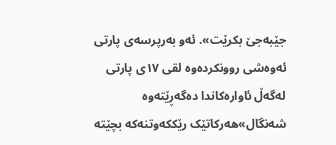جێبه‌جێ بکرێت». ئه‌و به‌رپرسه‌ى پارتى ئه‌وه‌شى روونکرده‌وه‌ لقى ١٧ى پارتى له‌گه‌ڵ ئاواره‌کاندا ده‌گه‌ڕێته‌وه‌ شه‌نگال»هه‌رکاتێک رێککه‌وتنه‌که‌ بچێته‌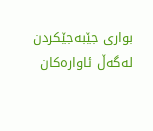بوارى جێبه‌جێکردن له‌گه‌ڵ ئاواره‌کان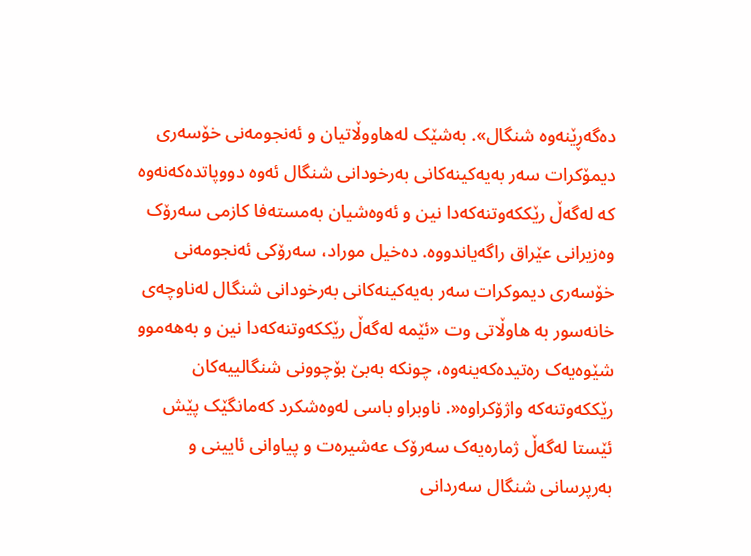ده‌گه‌ڕێنه‌وه‌ شنگال». به‌شێک له‌هاووڵاتیان و ئه‌نجومه‌نى خۆسه‌رى دیمۆکرات سه‌ر به‌یه‌کینه‌کانى به‌رخودانى شنگال ئه‌وه‌ دووپاتده‌که‌نه‌وه‌ که‌ له‌گه‌ڵ رێککه‌وتنه‌که‌دا نین و ئه‌وه‌شیان به‌مسته‌فا کازمى سه‌رۆک وه‌زیرانى عێراق راگه‌یاندووه‌. ده‌خیل موراد، سه‌رۆکى ئه‌نجومه‌نى خۆسه‌رى دیموکرات سه‌ر به‌یه‌کینه‌کانى به‌رخودانى شنگال له‌ناوچه‌ى خانه‌سور به‌‌ ‌هاوڵاتى وت «ئێمه‌ له‌گه‌ڵ رێککه‌وتنه‌که‌دا نین و به‌هه‌موو شێوه‌یه‌ک ره‌تیده‌که‌ینه‌وه‌، چونکه‌ به‌بێ بۆچوونى شنگالییه‌کان رێککه‌وتنه‌که‌ واژۆکراوه‌«. ناوبراو باسى له‌وه‌شکرد که‌مانگێک پێش ئێستا له‌گه‌ڵ ژماره‌یه‌ک سه‌رۆک عه‌شیره‌ت و پیاوانى ئایینى و به‌رپرسانى شنگال سه‌ردانى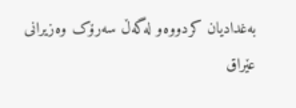به‌غدادیان کردووه‌و له‌گه‌ڵ سه‌رۆک وه‌زیرانى عێراق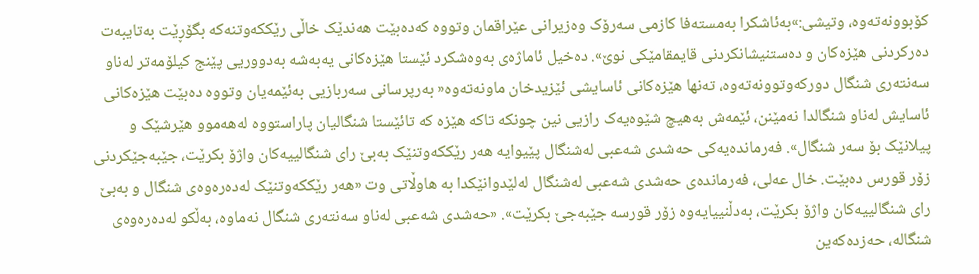کۆبوونه‌ته‌وه‌، وتیشى:»به‌ئاشکرا به‌مسته‌فا کازمى سه‌رۆک وه‌زیرانى عێراقمان وتووه‌ که‌ده‌بێت هه‌ندێک خاڵى رێککه‌وتنه‌که‌ بگۆڕێت به‌تایبه‌ت ده‌رکردنى هێزه‌کان و ده‌ستنیشانکردنى قایمقامێکى نوێ». ده‌خیل ئاماژه‌ى به‌وه‌شکرد ئێستا هێزه‌کانى یه‌به‌شه‌ به‌دووریى پێنج کیلۆمه‌تر له‌ناو سه‌نته‌رى شنگال دورکه‌وتوونه‌ته‌وه‌، ته‌نها هێزه‌کانى ئاسایشى ئێزیدخان ماونه‌ته‌وه‌« به‌رپرسانى سه‌ربازیى به‌ئێمه‌یان وتووه‌ ده‌بێت هێزه‌کانى ئاسایش له‌ناو شنگالدا نه‌مێنن، ئێمه‌ش به‌هیچ شێوه‌یه‌ک رازیى نین چونکه‌ تاکه‌ هێزه‌ که‌ تائێستا شنگالیان پاراستووه‌ له‌هه‌موو هێرشێک و پیلانێک بۆ سه‌ر شنگال». فه‌رمانده‌یه‌کى حه‌شدى شه‌عبى له‌شنگال پێیوایه‌ هه‌ر رێککه‌وتنێک به‌بێ راى شنگالییه‌کان واژۆ بکرێت، جێبه‌جێکردنى زۆر قورس ده‌بێت. خال عه‌لى، فه‌رمانده‌ى حه‌شدى شه‌عبى له‌شنگال له‌لێدوانێکدا به‌‌ ‌هاوڵاتى وت «هه‌ر رێککه‌وتنێک له‌ده‌ره‌وه‌ى شنگال و به‌بێ راى شنگالییه‌کان واژۆ بکرێت، به‌دڵنییایه‌وه‌ زۆر قورسه‌ جێبه‌جێ بکرێت». «حه‌شدى شه‌عبى له‌ناو سه‌نته‌رى شنگال نه‌ماوه‌، به‌ڵکو له‌ده‌ره‌وه‌ى شنگاله‌، حه‌زده‌که‌ین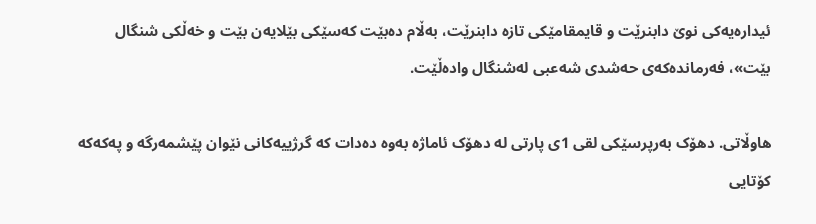ئیداره‌یه‌کى نوێ دابنرێت و قایمقامێکى تازه‌ دابنرێت، به‌ڵام ده‌بێت که‌سێکى بێلایه‌ن بێت و خه‌ڵکى شنگال بێت»، فه‌رمانده‌که‌ى حه‌شدى شه‌عبى له‌شنگال واده‌ڵێت.

هاوڵاتى. دهۆک به‌رپرسێکى لقى 1ى پارتى له‌ دهۆک ئاماژه‌ به‌وه‌ ده‌دات که‌ گرژییه‌کانى نێوان پێشمه‌رگه‌ و په‌که‌که‌ کۆتایى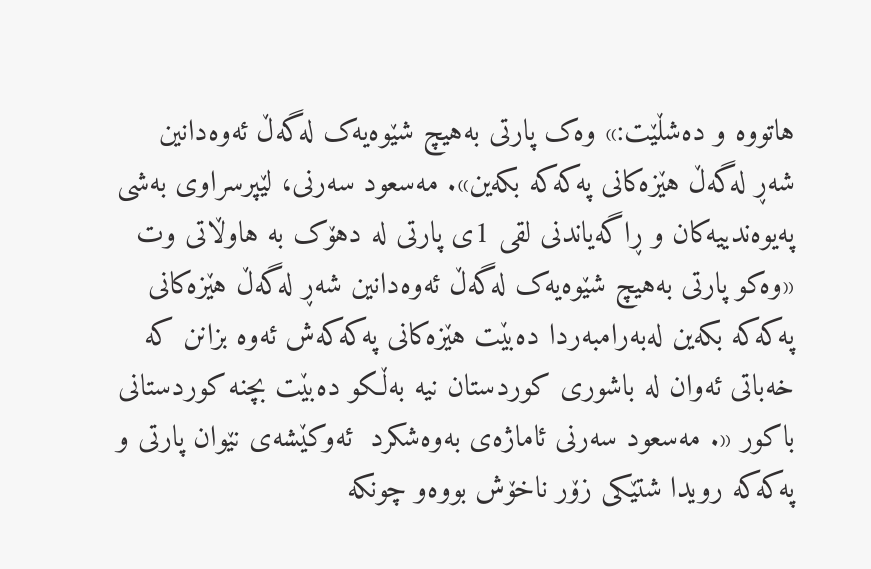هاتووه‌ و ده‌شڵێت:» وه‌ک پارتى به‌هیچ شێوه‌یه‌ک له‌گه‌ڵ ئه‌وه‌دانین شه‌ڕ له‌گه‌ڵ هێزه‌کانى په‌که‌که‌ بکه‌ین». مه‌سعود سه‌رنى، لێپرسراوى به‌شى په‌یوه‌ندییه‌کان و ڕاگه‌یاندنى لقى 1ى پارتى له‌ دهۆک به‌ ‌‌‌‌هاوڵاتى وت «وه‌کو پارتى به‌هیچ شێوه‌یه‌ک له‌گه‌ڵ ئه‌وه‌دانین شه‌ڕ له‌گه‌ڵ هێزه‌کانى په‌که‌که‌ بکه‌ین له‌به‌رامبه‌ردا ده‌بێت هێزه‌کانى په‌که‌که‌ش ئه‌وه‌ بزانن که‌ خه‌باتى ئه‌وان له‌ باشورى کوردستان نیه‌ به‌ڵکو ده‌بێت بچنه‌ کوردستانى باکور «. مه‌سعود سه‌رنى ئاماژه‌ى به‌وه‌شکرد  ئه‌وکێشه‌ى نێوان پارتى و په‌که‌که‌ رویدا شتێکى زۆر ناخۆش بووه‌و چونکه‌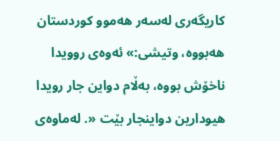کاریگه‌رى له‌سه‌ر هه‌موو کوردستان هه‌بووه‌، وتیشى:» ئه‌وه‌ى روویدا ناخۆش بووه‌، به‌ڵام دواین جار رویدا هیودارین دواینجار بێت «. له‌ماوه‌ى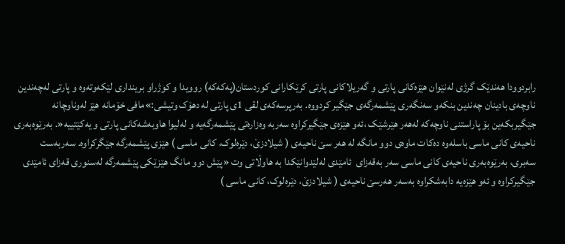رابردوودا هه‌ندێک گرژى له‌نێوان هێزه‌کانى پارتى و گه‌ریلاکانى پارتى کرێکارانى کوردستان(په‌که‌که‌) روویدا و کوژراو بریندارى لێکه‌وته‌وه‌ و پارتى له‌چه‌ندین ناوچه‌ى بادینان چه‌ندین بنکه‌و سه‌نگه‌رى پێشمه‌رگه‌ى جێگیر کردووه‌. به‌رپرسه‌که‌ى لقى 1ى پارتى له‌ دهۆک وتیشى:»مافى خۆمانه‌ هێز له‌وناوچانه‌ جێگیربکه‌ین بۆ پاراستنى ناوچه‌که‌ له‌هه‌ر هێرشێک ،ئه‌و هێزه‌ی جێگیرکراوه‌ سه‌ربه‌ وه‌زاره‌تى پێشمه‌رگه‌یه‌ و له‌لیوا هاوبه‌شه‌کانى پارتى و یه‌کێتییه‌«. به‌رێوه‌به‌رى ناحیه‌ى کانی ماسی باسله‌وه‌ ده‌کات ماوه‌ى دوو مانگه‌ له‌ هه‌ر سێ ناحیه‌ى ( شیلادزێ، دێره‌لوک، کانی ماسی ) هێزى پێشمه‌رگه‌ جێگرکراوه‌. سه‌ربه‌ست سه‌برى، به‌رێوه‌به‌رى ناحیه‌ى کانی ماسی سه‌ر به‌قه‌زاى  ئامێدى له‌لێدوانێکدا به‌ ‌‌‌‌‌هاوڵاتى وت «پێش دوو مانگ هێزێکى پێشمه‌رگه‌ له‌سنورى قه‌زاى ئامێدى جێگیرکراوه‌ و ئه‌و هێزه‌یه‌ دابه‌شکراوه‌ به‌سه‌ر هه‌رسێ ناحیه‌ى ( شیلادزێ، دێره‌لوک، کانی ماسی )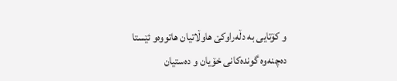و کۆتایى به‌ دڵه‌راوکێ هاوڵاتیان هاتووه‌و ئێستا ده‌چنه‌وه‌ گونده‌کانى خۆیان و ده‌ستیان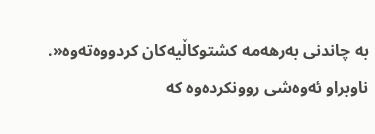به‌ چاندنى به‌رهه‌مه‌ کشتوکاڵیه‌کان کردووه‌ته‌وه‌«. ناوبراو ئه‌وه‌شى روونکرده‌وه‌ که‌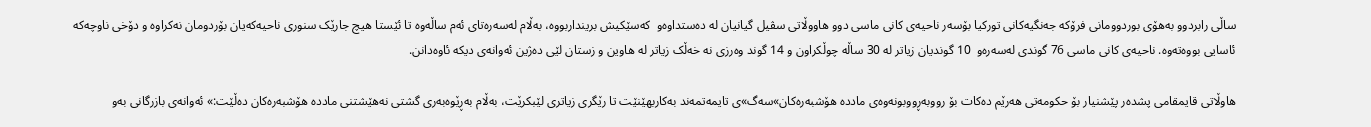ساڵى رابردوو به‌هۆى بوردوومانى فرۆکه‌ جه‌نگیه‌کانى تورکیا بۆسه‌ر ناحیه‌ى کانی ماسى دوو هاووڵاتى سڤیل گیانیان له‌ ده‌ستداوه‌و  که‌سێکیش برینداربووه‌، به‌ڵام له‌سه‌ره‌تاى ئه‌م ساڵه‌وه‌ تا ئێستا هیچ جارێک سنورى ناحیه‌که‌یان بۆردومان نه‌کراوه‌ و دۆخى ناوچه‌که‌ ئاسایى بووه‌ته‌وه‌. ناحیه‌ى کانی ماسى 76 گوندى له‌سه‌ره‌و  10 گوندیان زیاتر له‌ 30 ساڵه‌ چوڵکراون و 14 گوند وه‌رزى نه‌ خه‌ڵک زیاتر له‌ هاوین و زستان لێى ده‌ژین ئه‌وانه‌ى دیکه‌ ئاوه‌دانن.

هاوڵاتى قایمقامى پشده‌ر پێشنیار بۆ حکومه‌تى هه‌رێم ده‌کات بۆ رووبه‌ڕووبونه‌وه‌ى مادده‌ هۆشبه‌ره‌کان»سه‌گ»ی تایمه‌تمه‌ند به‌کاربهێنێت تا رێگرى زیاترى لێبکرێت، به‌ڵام به‌ڕێوه‌به‌رى گشتى نه‌هێشتنى مادده‌ هۆشبه‌ره‌کان ده‌ڵێت:» ئه‌وانه‌ى بازرگانى به‌و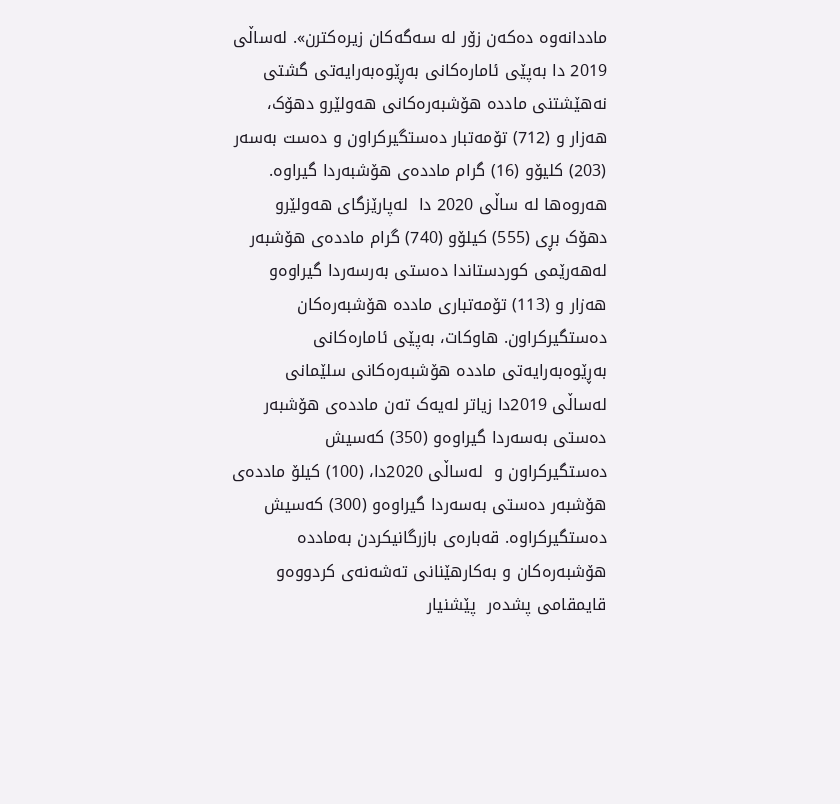ماددانه‌وه‌ ده‌که‌ن زۆر له‌ سه‌گه‌کان زیره‌کترن». له‌ساڵى 2019 دا به‌پێى ئاماره‌کانى به‌ڕێوه‌به‌رایه‌تى گشتى نه‌هێشتنى مادده‌ هۆشبه‌ره‌کانى هه‌ولێرو دهۆک، هه‌زار و (712) تۆمه‌تبار ده‌ستگیرکراون و ده‌ست به‌سه‌ر (203) کلیۆو (16) گرام مادده‌ى هۆشبه‌ردا گیراوه‌. هه‌روه‌ها له‌ ساڵى 2020 دا  له‌پارێزگاى هه‌ولێرو دهۆک بڕى (555) کیلۆو (740) گرام مادده‌ى هۆشبه‌ر له‌هه‌رێمى کوردستاندا ده‌ستى به‌رسه‌ردا گیراوه‌و هه‌زار و (113) تۆمه‌تبارى مادده‌ هۆشبه‌ره‌کان ده‌ستگیرکراون. هاوکات، به‌پێى ئاماره‌کانى به‌ڕێوه‌به‌رایه‌تى مادده‌ هۆشبه‌ره‌کانى سلێمانى له‌ساڵى 2019دا زیاتر له‌یه‌ک ته‌ن مادده‌ى هۆشبه‌ر ده‌ستی به‌سه‌ردا گیراوه‌و (350) که‌سیش ده‌ستگیرکراون و  له‌ساڵى 2020دا، (100) کیلۆ مادده‌ى هۆشبه‌ر ده‌ستی به‌سه‌ردا گیراوه‌و (300) که‌سیش ده‌ستگیرکراوه‌. قه‌باره‌ى بازرگانیکردن به‌مادده‌ هۆشبه‌ره‌کان و به‌کارهێنانى ته‌شه‌نه‌ى کردووه‌و قایمقامى پشده‌ر  پێشنیار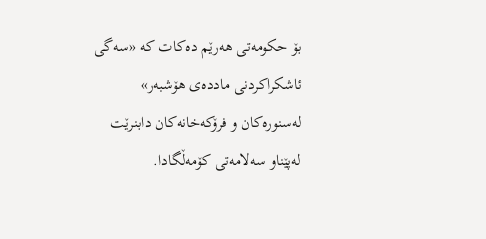بۆ حکومه‌تى هه‌رێم ده‌کات که‌ «سه‌گى ئاشکراکردنى مادده‌ى هۆشبه‌ر» له‌سنوره‌کان و فرۆکه‌خانه‌کان دابنرێت له‌پێناو سه‌لامه‌تى کۆمه‌ڵگادا.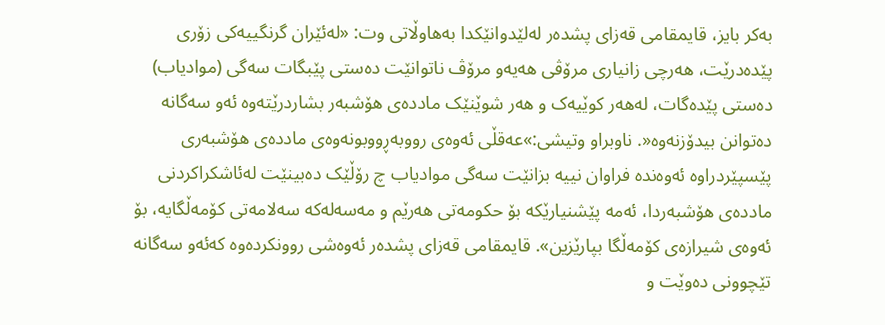به‌کر بایز، قایمقامى قه‌زاى پشده‌ر له‌لێدوانێکدا به‌‌‌‌هاوڵاتى وت: «له‌ئێران گرنگییه‌کى زۆرى پێده‌درێت، هه‌رچى زانیارى مرۆڤى هه‌یه‌و مرۆڤ ناتوانێت ده‌ستى پێبگات سه‌گى (موادیاب) ده‌ستى پێده‌گات، له‌هه‌ر کوێیه‌ک و هه‌ر شوێنێک مادده‌ى هۆشبه‌ر بشاردرێته‌وه‌ ئه‌و سه‌گانه‌ ده‌توانن بیدۆزنه‌وه‌«. ناوبراو وتیشى:»عه‌قڵى ئه‌وه‌ى رووبه‌ڕووبونه‌وه‌ى مادده‌ى هۆشبه‌رى پێسپێردراوه‌ ئه‌وه‌نده‌ فراوان نییه‌ بزانێت سه‌گى موادیاب چ رۆڵێک ده‌بینێت له‌ئاشکراکردنى مادده‌ى هۆشبه‌ردا، ئه‌مه‌ پێشنیارێکه‌ بۆ حکومه‌تى هه‌رێم و مه‌سه‌له‌که‌ سه‌لامه‌تى کۆمه‌ڵگایه‌، بۆ ئه‌وه‌ى شیرازه‌ى کۆمه‌ڵگا بپارێزین». قایمقامى قه‌زاى پشده‌ر ئه‌وه‌شى روونکرده‌وه‌ که‌ئه‌و سه‌گانه‌ تێچوونى ده‌وێت و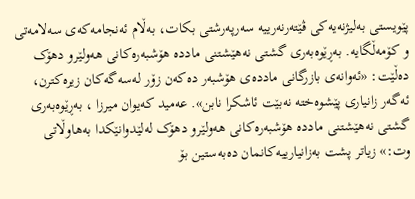پێویستى به‌لیژنه‌یه‌کى ڤێته‌رنه‌رییه‌ سه‌رپه‌رشتى بکات، به‌ڵام ئه‌نجامه‌که‌ى سه‌لامه‌تى و کۆمه‌ڵگایه‌. به‌ڕێوه‌به‌رى گشتى نه‌هێشتنى مادده‌ هۆشبه‌ره‌کانى هه‌ولێرو دهۆک ده‌ڵێت: «ئه‌وانه‌ى بازرگانى مادده‌ى هۆشبه‌ر ده‌که‌ن زۆر له‌سه‌گه‌کان زیره‌کترن، ئه‌گه‌ر زانیارى پێشوه‌خته‌ نه‌بێت ئاشکرا نابن». عه‌مید که‌یوان میرزا ، به‌ڕێوه‌به‌رى گشتى نه‌هێشتنى مادده‌ هۆشبه‌ره‌کانى هه‌ولێرو دهۆک له‌لێدوانێکدا به‌‌‌‌هاوڵاتى وت:» زیاتر پشت به‌زانیارییه‌کانمان ده‌به‌ستین بۆ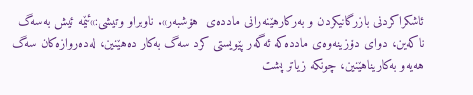ئاشکراکردنى بازرگانیکردن و به‌رکارهێنه‌رانى مادده‌ى  هۆشبه‌ر». ناوبراو وتیشى:»ئێمه‌ ئیش به‌سه‌گ ناکه‌ین، دوای دۆزینه‌وه‌ى مادده‌که‌ ئه‌گه‌ر پێویستى کرد سه‌گ به‌کار ده‌هێنین، له‌ده‌روازه‌کان سه‌گ هه‌یه‌و به‌کاریناهێنین، چونکه‌ زیاتر پشت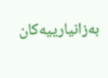به‌زانیارییه‌کان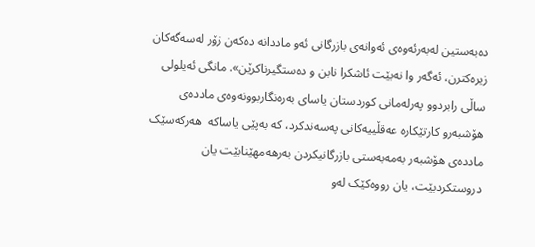ده‌به‌ستین له‌به‌رئه‌وه‌ى ئه‌وانه‌ى بازرگانى ئه‌و ماددانه‌ ده‌که‌ن زۆر له‌سه‌گه‌کان زیره‌کترن، ئه‌گه‌ر وا نه‌بێت ئاشکرا نابن و ده‌ستگیرناکرێن». مانگى ئه‌یلولى ساڵى رابردوو په‌رله‌مانى کوردستان یاساى به‌ره‌نگاربوونه‌وه‌ى مادده‌ى هۆشبه‌رو کارتێکاره‌ عه‌قڵییه‌کانى په‌سه‌ندکرد، که‌ به‌پێى یاساکه‌  هه‌رکه‌سێک مادده‌ى هۆشبه‌ر به‌مه‌به‌ستى بازرگانیکردن به‌رهه‌مهێنابێت یان دروستکردبێت، یان رووه‌کێک له‌و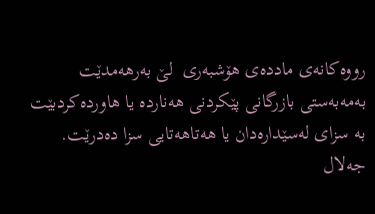رووه‌کانه‌ى مادده‌ى هۆشبه‌ری  لێ به‌رهه‌مدێت به‌مه‌به‌ستى بازرگانی پێکردنى هه‌نارده‌ یا هاورده‌کردبێت به‌ سزاى له‌سێداره‌دان یا هه‌تاهه‌تایی سزا ده‌درێت. جه‌لال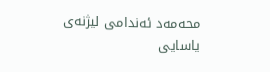محه‌مه‌د ئه‌ندامى لیژنه‌ى یاسایى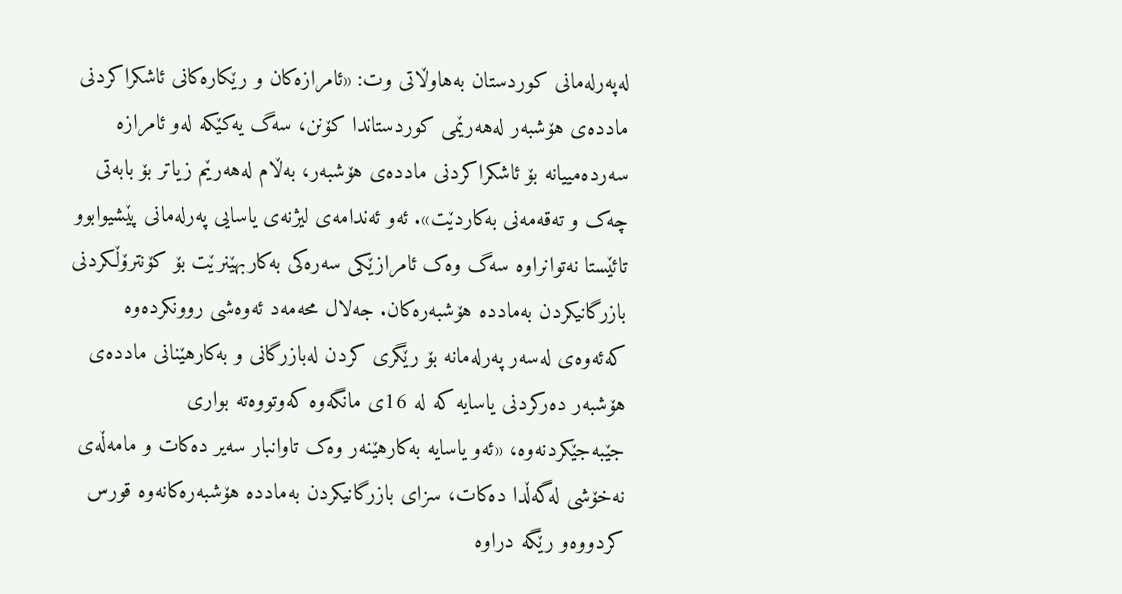له‌په‌رله‌مانى کوردستان به‌‌هاوڵاتى وت: «ئامرازه‌کان و رێکاره‌کانى ئاشکراکردنى مادده‌ى هۆشبه‌ر له‌هه‌رێمى کوردستاندا کۆنن، سه‌گ یه‌کێکه‌ له‌و ئامرازه‌ سه‌رده‌مییانه‌ بۆ ئاشکراکردنى مادده‌ى هۆشبه‌ر، به‌ڵام له‌هه‌رێم زیاتر بۆ بابه‌تى چه‌ک و ته‌قه‌مه‌نى به‌کاردێت». ئه‌و ئه‌ندامه‌ى لیژنه‌ى یاسایى په‌رله‌مانى پێشیوابوو تائێستا نه‌توانراوه‌ سه‌گ وه‌ک ئامرازێکى سه‌ره‌کى به‌کاربهێنرێت بۆ کۆنترۆڵکردنى بازرگانیکردن به‌مادده‌ هۆشبه‌ره‌کان. جه‌لال محه‌مه‌د ئه‌وه‌شى روونکرده‌وه‌ که‌ئه‌وه‌ى له‌سه‌ر په‌رله‌مانه‌ بۆ رێگرى کردن له‌بازرگانى و به‌کارهێنانى مادده‌ى هۆشبه‌ر ده‌رکردنى یاسایه‌ که‌ له‌ 16ی مانگه‌وه‌ که‌وتووه‌ته‌ بوارى جێبه‌جێکردنه‌وه‌، «ئه‌و یاسایه‌ به‌کارهێنه‌ر وه‌ک تاوانبار سه‌یر ده‌کات و مامه‌ڵه‌ى نه‌خۆشی له‌گه‌ڵدا ده‌کات، سزاى بازرگانیکردن به‌مادده‌ هۆشبه‌ره‌کانه‌وه‌ قورس کردووه‌و رێگه‌ دراوه‌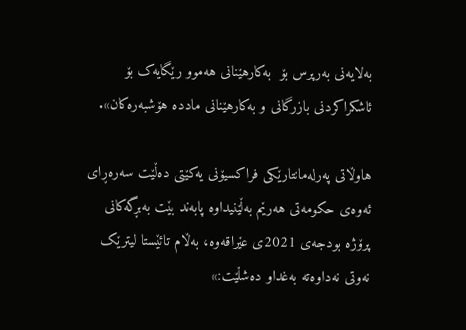به‌لایه‌نى به‌رپرس بۆ  به‌کارهێنانى هه‌موو رێگایه‌ک بۆ ئاشکراکردنى بازرگانى و به‌کارهێنانى مادده‌ هۆشبه‌ره‌کان».

هاوڵاتى په‌رله‌مانتارێکى فراکسیۆنى یه‌کێتى ده‌ڵێت سه‌ره‌ڕاى ئه‌وه‌ى حکومه‌تى هه‌رێم به‌ڵێنیداوه‌ پابه‌ند بێت به‌بڕگه‌کانى پرۆژه‌ بودجه‌ى 2021ى عێراقه‌وه‌، به‌ڵام تائێستا لیترێک نه‌وتى نه‌داوه‌ته‌ به‌غداو ده‌شڵێت:»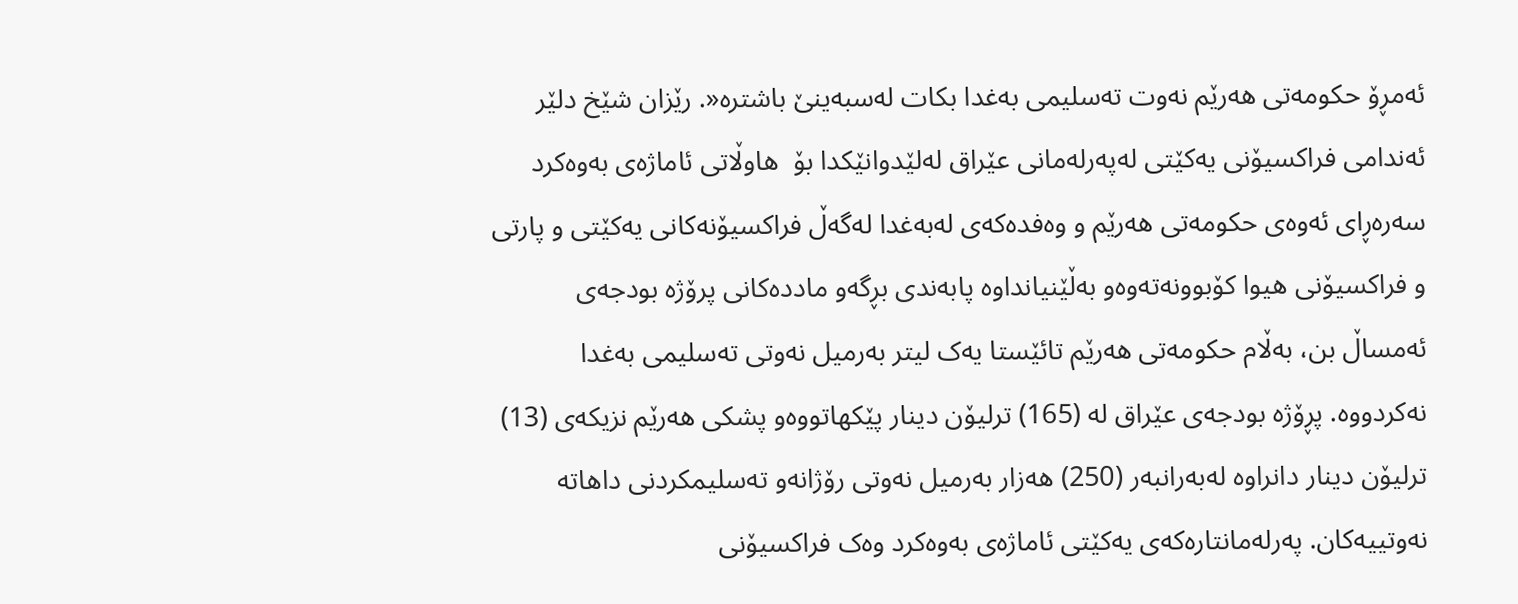ئه‌مڕۆ حکومه‌تى هه‌رێم نه‌وت ته‌سلیمى به‌غدا بکات له‌سبه‌ینێ باشتره‌«. رێزان شێخ دلێر ئه‌ندامى فراکسیۆنى یه‌کێتى له‌په‌رله‌مانى عێراق له‌لێدوانێکدا بۆ ‌ هاوڵاتى ئاماژه‌ى به‌وه‌کرد سه‌ره‌ڕاى ئه‌وه‌ى حکومه‌تى هه‌رێم و وه‌فده‌که‌ى له‌به‌غدا له‌گه‌ڵ فراکسیۆنه‌کانى یه‌کێتى و پارتى و فراکسیۆنى هیوا کۆبوونه‌ته‌وه‌و به‌ڵێنیانداوه‌ پابه‌ندى بڕگه‌و مادده‌کانى پرۆژه‌ بودجه‌ى ئه‌مساڵ بن، به‌ڵام حکومه‌تى هه‌رێم تائێستا یه‌ک لیتر به‌رمیل نه‌وتى ته‌سلیمى به‌غدا نه‌کردووه‌. پڕۆژه‌ بودجه‌ى عێراق له‌ (165) ترلیۆن دینار پێکهاتووه‌و پشکى هه‌رێم نزیکه‌ى (13) ترلیۆن دینار دانراوه‌ له‌به‌رانبه‌ر (250) هه‌زار به‌رمیل نه‌وتى رۆژانه‌و ته‌سلیمکردنى داهاته‌ نه‌وتییه‌کان. په‌رله‌مانتاره‌که‌ى یه‌کێتى ئاماژه‌ى به‌وه‌کرد وه‌ک فراکسیۆنى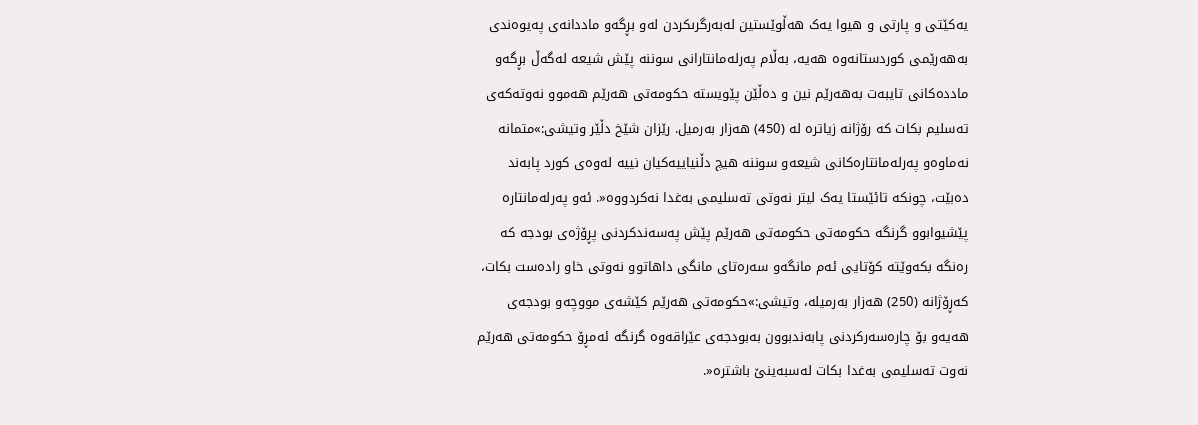یه‌کێتى و پارتى و هیوا یه‌ک هه‌ڵوێستین له‌به‌رگرىکردن له‌و بڕگه‌و ماددانه‌ى په‌یوه‌ندى به‌هه‌رێمى کوردستانه‌وه‌ هه‌یه‌، به‌ڵام په‌رله‌مانتارانى سوننه‌ پێش شیعه‌ له‌گه‌ڵ بڕگه‌و مادده‌کانى تایبه‌ت به‌هه‌رێم نین و ده‌ڵێن پێویسته‌ حکومه‌تى هه‌رێم هه‌موو نه‌وته‌که‌ى ته‌سلیم بکات که‌ رۆژانه‌ زیاتره‌ له‌ (450) هه‌زار به‌رمیل. رێزان شێخ دڵێر وتیشى:»متمانه‌ نه‌ماوه‌و په‌رله‌مانتاره‌کانى شیعه‌و سوننه‌ هیچ دڵنیاییه‌کیان نییه‌ له‌وه‌ى کورد پابه‌ند ده‌بێت، چونکه‌ تائێستا یه‌ک لیتر نه‌وتى ته‌سلیمى به‌غدا نه‌کردووه‌«. ئه‌و په‌رله‌مانتاره‌ پێشیوابوو گرنگه‌ حکومه‌تى حکومه‌تى هه‌رێم پێش په‌سه‌ندکردنى پڕۆژه‌ى بودجه‌ که‌ ره‌نگه‌ بکه‌وێته‌ کۆتایى ئه‌م مانگه‌و سه‌ره‌تاى مانگى داهاتوو نه‌وتى خاو راده‌ست بکات، که‌ڕۆژانه‌ (250) هه‌زار به‌رمیله‌، وتیشى:»حکومه‌تى هه‌رێم کێشه‌ی مووچه‌و بودجه‌ى هه‌یه‌و بۆ چاره‌سه‌رکردنى پابه‌ندبوون به‌بودجه‌ى عێراقه‌وه‌ گرنگه‌ ئه‌مڕۆ حکومه‌تى هه‌رێم نه‌وت ته‌سلیمى به‌غدا بکات له‌سبه‌ینێ باشتره‌«.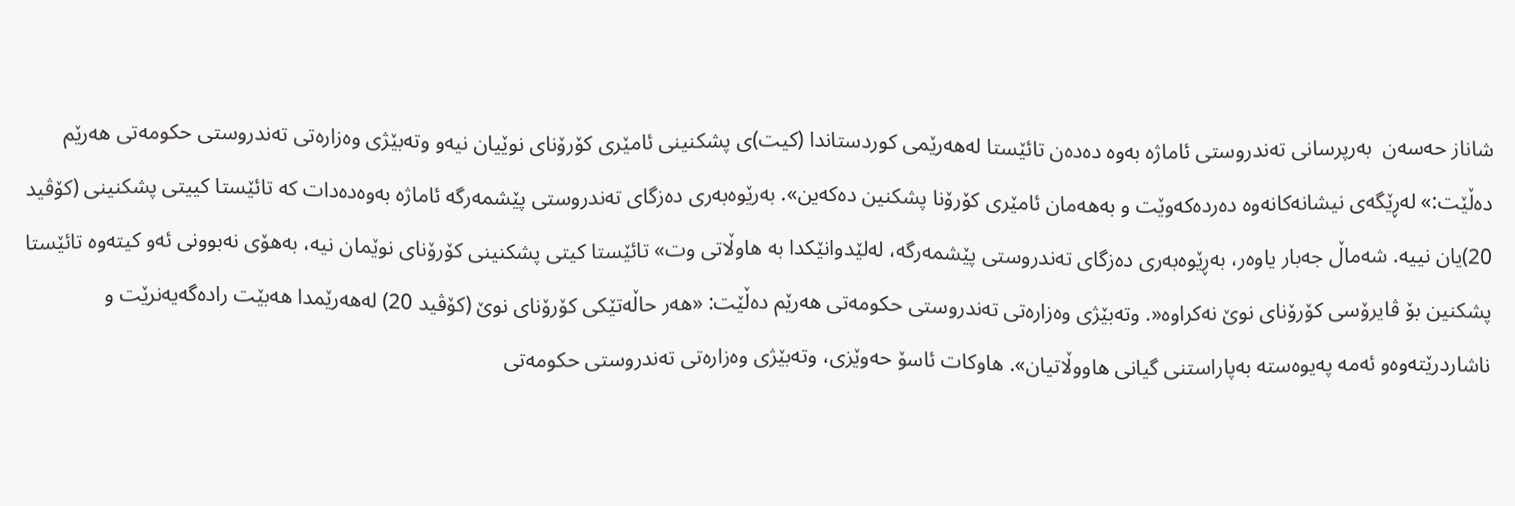شاناز حه‌سه‌ن  به‌رپرسانى ته‌ندروستى ئاماژه‌ به‌وه‌ ده‌ده‌ن تائێستا له‌هه‌رێمى کوردستاندا (کیت)ی پشکنینى ئامێرى کۆرۆناى نوێیان نیه‌و وته‌بێژى وه‌زاره‌تى ته‌ندروستى حکومه‌تى هه‌رێم ده‌ڵێت:» له‌ڕێگه‌ى نیشانه‌کانه‌وه‌ ده‌رده‌که‌وێت و به‌هه‌مان ئامێرى کۆرۆنا پشکنین ده‌که‌ین». به‌رێوه‌به‌رى ده‌زگاى ته‌ندروستى پێشمه‌رگه‌ ئاماژه‌ به‌وه‌ده‌دات که‌ تائێستا کییتى پشکنینى (کۆڤید 20)یان نییه‌. شه‌ماڵ جه‌بار یاوه‌ر، به‌ڕێوه‌به‌رى ده‌زگاى ته‌ندروستى پێشمه‌رگه‌، له‌لێدوانێکدا به‌‌ هاوڵاتى وت» تائێستا کیتى پشکنینى کۆرۆناى نوێمان نیه‌، به‌هۆى نه‌بوونى ئه‌و کیته‌وه‌ تائێستا پشکنین بۆ ڤایرۆسى کۆرۆناى نوێ نه‌کراوه‌«. وته‌بێژى وه‌زاره‌تى ته‌ندروستى حکومه‌تى هه‌رێم ده‌ڵێت: «هه‌ر حاڵه‌تێکى کۆرۆناى نوێ (کۆڤید 20) له‌هه‌رێمدا هه‌بێت راده‌گه‌یه‌نرێت و ناشاردرێته‌وه‌و ئه‌مه‌ په‌یوه‌سته‌ به‌پاراستنى گیانى هاووڵاتیان». هاوکات ئاسۆ حه‌وێزى، وته‌بێژى وه‌زاره‌تى ته‌ندروستى حکومه‌تى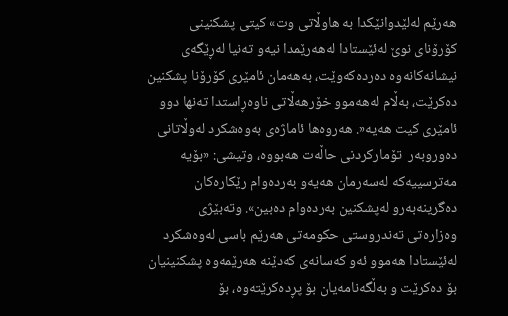هه‌رێم له‌لێدوانێکدا به‌‌ هاوڵاتى وت» کیتى پشکنینى کۆرۆناى نوێ له‌ئێستادا له‌هه‌رێمدا نیه‌و ته‌نیا له‌ڕێگه‌ى نیشانه‌کانه‌وه‌ ده‌رده‌که‌وێت، به‌هه‌مان ئامێرى کۆرۆنا پشکنین ده‌کرێت، به‌ڵام له‌هه‌موو خۆرهه‌ڵاتى ناوه‌ڕاستدا ته‌نها دوو ئامێرى کیت هه‌یه‌«. هه‌روه‌ها ئاماژه‌ى به‌وه‌شکرد له‌وڵاتانى ده‌وروبه‌ر  تۆمارکردنى حاڵه‌ت هه‌بووه‌، وتیشى: «بۆیه‌ مه‌ترسییه‌که‌ له‌سه‌رمان هه‌یه‌و به‌رده‌وام رێکاره‌کان ده‌گرینه‌به‌رو له‌پشکنین به‌رده‌وام ده‌بین». وته‌بێژى وه‌زاره‌تى ته‌ندروستى حکومه‌تى هه‌رێم باسى له‌وه‌شکرد له‌ئێستادا هه‌موو ئه‌و که‌سانه‌ى که‌دێنه‌ هه‌رێمه‌وه‌ پشکنینیان بۆ ده‌کرێت و به‌ڵگه‌نامه‌یان بۆ پڕده‌کرێته‌وه‌، بۆ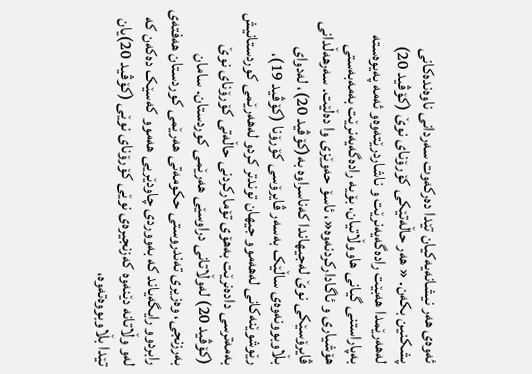ئه‌وه‌ى هه‌ر نیشانه‌یه‌کیان تێدا ده‌رکه‌وت سه‌ردانى ناوه‌نده‌کانى پشکنین بکه‌ن. « هه‌ر حاڵه‌تێکى کۆرۆناى نوێ (کۆڤید 20) له‌هه‌رێمدا هه‌بێت راده‌گه‌یه‌نرێت و ناشاردرێته‌وه‌و ئه‌مه‌ په‌یوه‌سته‌ به‌پاراستنى گیانى هاووڵاتیان، بۆیه‌ راده‌گه‌یه‌نرێت به‌مه‌به‌ستى هۆشیارى و ئاگادارکردنه‌وه‌«، ئاسۆ حه‌وێزى وا ده‌ڵێت. سه‌رهه‌ڵدانى ڤایرۆسێکى نوێ له‌جیهاندا که‌ناسراوه‌ به‌(کۆڤید 20)، له‌دواى بڵاوبوونه‌وه‌ى ساڵێک به‌سه‌ر ڤایرۆسى کۆرۆنا (کۆڤید 19)، رێوشوێنه‌کانى له‌هه‌موو جیهان توندتر کردو له‌هه‌رێمى کوردستانیش به‌مه‌ترسى داده‌نرێت به‌هۆى تۆمارکردنى حاڵه‌تى کۆرۆناى نوێ (کۆڤید 20) له‌وڵاتانى دراوسێى هه‌رێمى کوردستان. سامان به‌رزنجى، وه‌زیرى ته‌ندروستى حکومه‌تى هه‌رێمى کوردستان هه‌فته‌ى رابردوو رایگه‌یاند که‌ به‌ووردى چاودێریى هه‌موو که‌سێک ده‌که‌ن که‌ له‌و وڵاتانه‌ دێنه‌وه‌ که‌زنجیره‌ى نوێى کۆرۆناى نوێى (کۆڤید 20)یان تێدا بڵاوبووه‌ته‌وه‌،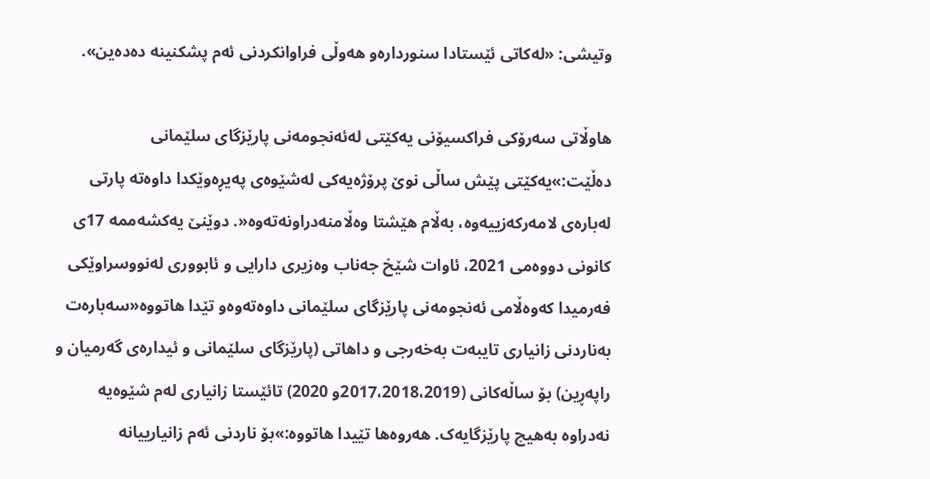وتیشى: «له‌کاتى ئێستادا سنورداره‌و هه‌وڵى فراوانکردنى ئه‌م پشکنینه‌ ده‌ده‌ین».

هاوڵاتى سه‌رۆکى فراکسیۆنى یه‌کێتى له‌ئه‌نجومه‌نى پارێزگاى سلێمانى ده‌ڵێت:»یه‌کێتى پێش ساڵى نوێ پرۆژه‌یه‌کى له‌شێوه‌ى په‌یڕه‌وێکدا داوه‌ته‌ پارتى له‌باره‌ى لامه‌رکه‌زییه‌وه‌، به‌ڵام هێشتا وه‌ڵامنه‌دراونه‌ته‌وه‌«. دوێنێ یه‌کشه‌ممه‌ 17ى کانونى دووه‌مى 2021، ئاوات شێخ جه‌ناب وه‌زیرى دارایى و ئابوورى له‌نووسراوێکى فه‌رمیدا که‌وه‌ڵامی ئه‌نجومه‌نى پارێزگاى سلێمانى داوه‌ته‌وه‌و تێدا هاتووه‌«سه‌باره‌ت به‌ناردنى زانیارى تایبه‌ت به‌خه‌رجى و داهاتى (پارێزگاى سلێمانى و ئیداره‌ى گه‌رمیان و راپه‌ڕین) بۆ ساڵه‌کانى (2017،2018،2019و 2020) تائێستا زانیارى له‌م شێوه‌یه‌ نه‌دراوه‌ به‌هیچ پارێزگایه‌ک. هه‌روه‌ها تێیدا هاتووه‌:»بۆ ناردنى ئه‌م زانیارییانه‌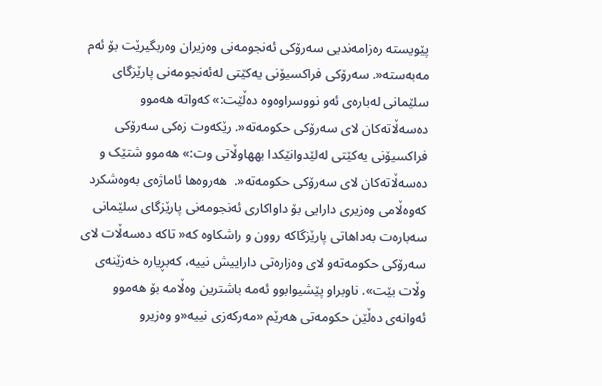پێویسته‌ ره‌زامه‌ندیى سه‌رۆکى ئه‌نجومه‌نى وه‌زیران وه‌ربگیرێت بۆ ئه‌م مه‌به‌سته‌«. سه‌رۆکى فراکسیۆنى یه‌کێتى له‌ئه‌نجومه‌نى پارێزگاى سلێمانى له‌باره‌ى ئه‌و نووسراوه‌وه‌ ده‌ڵێت:» که‌واته‌ هه‌موو ده‌سه‌ڵاته‌کان لاى سه‌رۆکى حکومه‌ته‌«. رێکه‌وت زه‌کى سه‌رۆکى فراکسیۆنى یه‌کێتى له‌لێدوانێکدا بههاوڵاتى وت:» هه‌موو شتێک و ده‌سه‌ڵاته‌کان لاى سه‌رۆکى حکومه‌ته‌«.  هه‌روه‌ها ئاماژه‌ى به‌وه‌شکرد که‌‌وه‌ڵامى وه‌زیرى دارایى بۆ داواکارى ئه‌نجومه‌نى پارێزگاى سلێمانى سه‌باره‌ت به‌داهاتى پارێزگاکه‌ روون و راشکاوه‌ که‌« تاکه‌ ده‌سه‌ڵات لاى سه‌رۆکى حکومه‌ته‌و لاى وه‌زاره‌تى داراییش نییه‌، که‌بڕیاره‌ خه‌زێنه‌ى وڵات بێت». ناوبراو پێشیوابوو ئه‌مه‌ باشترین وه‌ڵامه‌ بۆ هه‌موو ئه‌وانه‌ى ده‌ڵێن حکومه‌تى هه‌رێم «مه‌رکه‌زى نییه‌«و وه‌زیرو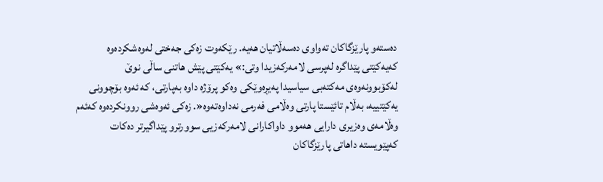ده‌سته‌و پارێزگاکان ته‌واوى ده‌سه‌ڵاتیان هه‌یه‌. رێکه‌وت زه‌کى جه‌ختى له‌وه‌شکرده‌وه‌ که‌یه‌کێتى پێداگره‌ له‌پرسى لامه‌رکه‌زیدا وتى:» یه‌کێتى پێش هاتنى ساڵى نوێ له‌کۆبوونه‌وه‌ى مه‌کته‌بى سیاسیدا په‌یڕه‌وێکى وه‌کو پرۆژه‌ داوه‌ به‌پارتى، که‌ ئه‌وه‌ بۆچوونى یه‌کێتییه‌، به‌ڵام تائێستا پارتى وه‌ڵامى فه‌رمى نه‌داوه‌ته‌وه‌«. زه‌کى ئه‌وه‌شى روونکرده‌وه‌ که‌ئه‌م وه‌ڵامه‌ى وه‌زیرى دارایى ھه‌موو داواکارانى لامه‌رکه‌زیى سوورترو پێداگیرتر ده‌کات که‌پێویسته‌ داھاتى پارێزگاکان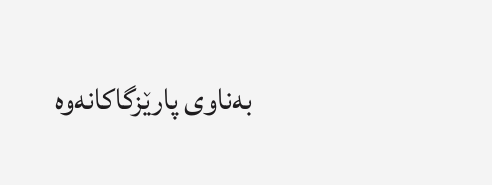به‌ناوى پارێزگاکانه‌وه‌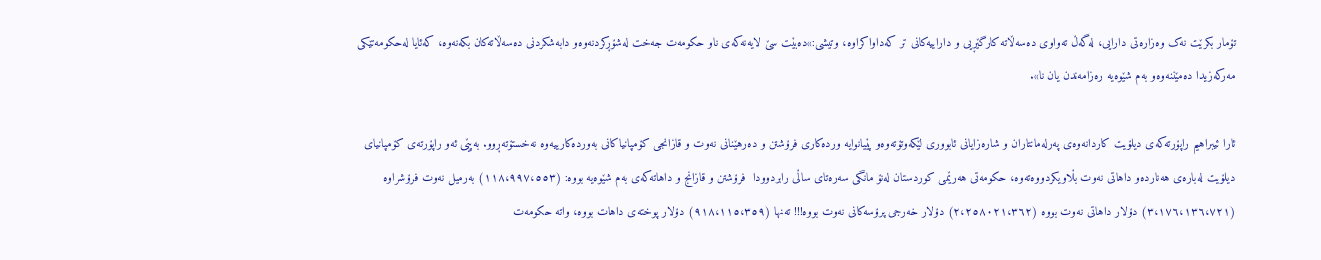تۆمار بکرێت نه‌ک وه‌زاره‌تى دارایی، له‌گه‌ڵ ته‌واوى ده‌سه‌ڵاته‌ کارگێڕیى و داراییه‌کانی تر که‌داواکراوه‌، وتیشى:»ده‌بێت سێ لایه‌نه‌که‌ى ناو حکومه‌ت جه‌خت له‌شۆڕکردنه‌وه‌و دابه‌شکردنى ده‌سه‌ڵاته‌کان بکه‌نه‌وه‌، که‌ئایا له‌حکومه‌تێکى مه‌رکه‌زیدا ده‌مێننه‌وه‌و به‌م شێوه‌یه‌ ره‌زامه‌ندن یان نا».

ئارا ئیبراهیم راپۆرته‌که‌ى دیلۆیت کاردانه‌وه‌ى په‌رله‌مانتاران و شاره‌زایانى ئابوورى لێکه‌وتۆته‌وه‌و پێیانوایه‌ ورده‌کارى فرۆشتن و ده‌رهێنانى نه‌وت و قازانجى کۆمپانیاکانى به‌ورده‌کارییه‌وه‌ نه‌خستۆته‌ڕوو. به‌پێى ئه‌و راپۆرته‌ى کۆمپانیاى دیلۆیت له‌باره‌ى هه‌نارده‌و داهاتى نه‌وت بڵاویکردووەته‌وه‌، حکومه‌تى هه‌رێمى کوردستان له‌نۆ مانگى سه‌ره‌تاى ساڵى رابردوودا  فرۆشتن و قازانج و داهاته‌که‌ى به‌م شێوه‌یه‌ بووه‌: (١١٨،٩٩٧،٥٥٣) به‌رمیل نه‌وت فرۆشراوه‌ (٣،١٧٦،١٣٦،٧٢١) دۆلار داهاتى نه‌وت بووه‌ (٢،٢٥٨٠٢١،٣٦٢) دۆلار خه‌رجى پرۆسه‌کانى نه‌وت بووه‌!!! ته‌نها (٩١٨،١١٥،٣٥٩) دۆلار پوخته‌ى داهات بووه‌، واته‌ حکومه‌ت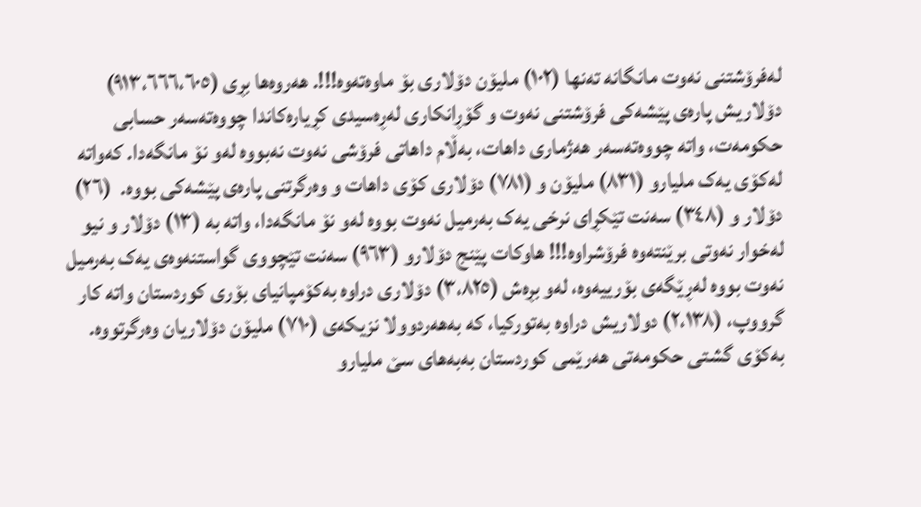له‌فرۆشتنى نه‌وت مانگانه‌ ته‌نها (١٠٢) ملیۆن دۆلارى بۆ ماوه‌ته‌وه‌!!!. هه‌روه‌ها بڕى (٩١٣،٦٦٦،٦٠٥) دۆلاریش پاره‌ى پێشه‌کى فرۆشتنى نه‌وت و گۆڕانکارى له‌ڕه‌سیدى کڕیاره‌کاندا چووەته‌سه‌ر حسابى حکومه‌ت، واته‌ چووەته‌سه‌ر هه‌ژمارى داهات، به‌ڵام داهاتى فرۆشى نه‌وت نه‌بووه‌ له‌و نۆ مانگه‌دا. که‌واته‌ له‌کۆى یه‌ک ملیارو (٨٣١) ملیۆن و (٧٨١) دۆلارى کۆى داهات و وه‌رگرتنى پاره‌ى پێشه‌کى بووه‌.  (٢٦) دۆلار و (٣٤٨) سه‌نت تێکڕاى نرخى یه‌ک به‌رمیل نه‌وت بووه‌ له‌و نۆ مانگه‌دا، واته‌ به‌ (١٣) دۆلار و نیو له‌خوار نه‌وتى برێنته‌وه‌ فرۆشراوه‌!!! هاوکات پێنج دۆلارو (٩٦٣) سه‌نت تێچووى گواستنه‌وه‌ى یه‌ک به‌رمیل نه‌وت بووه‌ له‌ڕێگه‌ى بۆرییه‌وه‌، له‌و بڕه‌ش (٣،٨٢٥) دۆلارى دراوه‌ به‌کۆمپانیاى بۆرى کوردستان واته‌ کار گرووپ، (٢،١٣٨) دولاریش دراوه‌ به‌تورکیا، که‌ به‌هه‌ردوولا نزیکه‌ى (٧١٠) ملیۆن دۆلاریان وه‌رگرتووه‌. به‌کۆى گشتى حکومه‌تى هه‌رێمى کوردستان به‌به‌هاى سێ ملیارو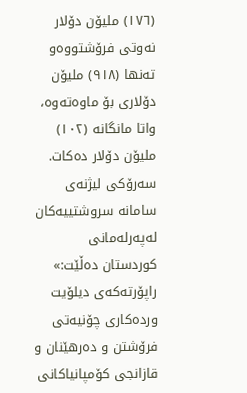(١٧٦) ملیۆن دۆلار نه‌وتى فرۆشتووه‌و  ته‌نها (٩١٨) ملیۆن دۆلارى بۆ ماوه‌ته‌وه‌، واتا مانگانه‌ (١٠٢) ملیۆن دۆلار ده‌کات. سه‌رۆکى لیژنه‌ى سامانه‌ سروشتییه‌کان له‌په‌رله‌مانى کوردستان ده‌ڵێت:» راپۆرته‌که‌ى دیلۆیت ورده‌کارى چۆنیەتى فرۆشتن و ده‌رهێنان و قازانجى کۆمپانیاکانى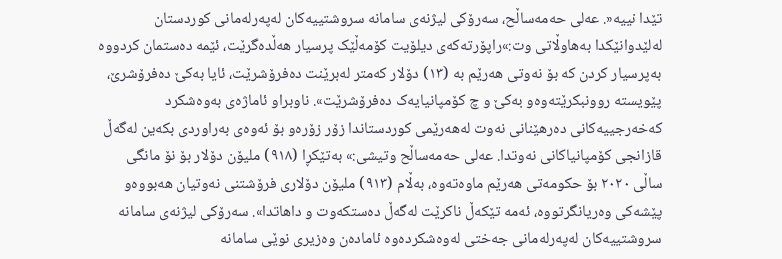تێدا نییه‌«. عه‌لى حه‌مه‌ساڵح، سه‌رۆکى لیژنه‌ى سامانه‌ سروشتییه‌کان له‌په‌رله‌مانى کوردستان له‌لێدوانێکدا به‌‌هاوڵاتى وت:»راپۆرته‌که‌ى دیلۆیت کۆمه‌ڵێک پرسیار هه‌ڵده‌گرێت، ئێمه‌ ده‌ستمان کردووه‌ به‌پرسیار کردن که‌ بۆ نه‌وتى هه‌رێم به‌ (١٣) دۆلار که‌متر له‌برێنت ده‌فرۆشرێت، ئایا به‌کێ ده‌فرۆشرێ، پێویسته‌ روونبکرێته‌وه‌و به‌کێ و چ کۆمپانیایه‌ک ده‌فرۆشرێت». ناوبراو ئاماژه‌ى به‌وه‌شکرد که‌خه‌رجییه‌کانى ده‌رهێنانى نه‌وت له‌هه‌رێمى کوردستاندا زۆر زۆره‌و بۆ ئه‌وه‌ى به‌راوردى بکه‌ین له‌گه‌ڵ قازانجى کۆمپانیاکانى نه‌وتدا. عه‌لى حه‌مه‌ساڵح وتیشى:» به‌تێکڕا (٩١٨) ملیۆن دۆلار بۆ نۆ مانگى ساڵى ٢٠٢٠ بۆ حکومه‌تى هه‌رێم ماوه‌ته‌وه‌، به‌ڵام (٩١٣) ملیۆن دۆلارى فرۆشتنى نه‌وتیان هه‌بووه‌و پێشه‌کى وه‌ریانگرتووه‌، ئه‌مه‌ تێکه‌ڵ ناکرێت له‌گه‌ڵ ده‌ستکه‌وت و داهاتدا». سه‌رۆکى لیژنه‌ى سامانه‌ سروشتییه‌کان له‌په‌رله‌مانى جه‌ختى له‌وه‌شکرده‌وه‌ ئاماده‌ن وه‌زیرى نوێى سامانه‌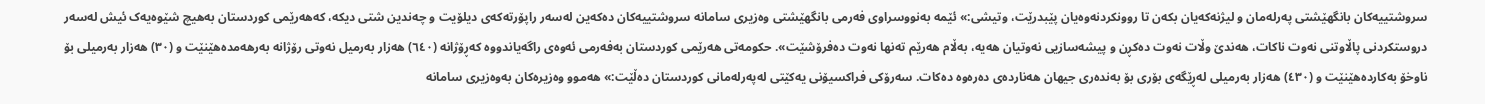سروشتییه‌کان بانگهێشتى په‌رله‌مان و لیژنه‌که‌یان بکه‌ن تا روونکردنه‌وه‌یان پێبدرێت، وتیشى:» ئێمه‌ به‌نووسراوى فه‌رمى بانگهێشتى وه‌زیرى سامانه‌ سروشتییه‌کان ده‌که‌ین له‌سه‌ر راپۆرته‌که‌ى دیلۆیت و چه‌ندین شتى دیکه‌، که‌هه‌رێمى کوردستان به‌هیچ شێوه‌یه‌ک ئیش له‌سه‌ر دروستکردنى پاڵاوتنى نه‌وت ناکات، هه‌ندێ وڵات نه‌وت ده‌کڕن و پیشه‌سازیى نه‌وتیان هه‌یه‌، به‌ڵام هه‌رێم ته‌نها نه‌وت ده‌فرۆشێت». حکومه‌تى هه‌رێمى کوردستان به‌فه‌رمى ئه‌وه‌ى راگه‌یاندووه‌ که‌ڕۆژانه‌ (٦٤٠) هه‌زار به‌رمیل نه‌وتى رۆژانه‌ به‌رهه‌مده‌هێنێت و (٣٠) هه‌زار به‌رمیلى بۆ ناوخۆ به‌کارده‌هێنێت و (٤٣٠) هه‌زار به‌رمیلى له‌ڕێگه‌ى بۆرى بۆ به‌نده‌رى جیهان هه‌نارده‌ى ده‌ره‌وه‌ ده‌کات. سه‌رۆکى فراکسیۆنى یه‌کێتى له‌په‌رله‌مانى کوردستان ده‌ڵێت:» هه‌موو وه‌زیره‌کان به‌وه‌زیرى سامانه‌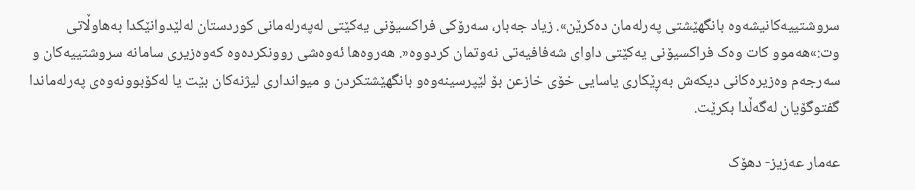سروشتییه‌کانیشه‌وه‌ بانگهێشتى په‌رله‌مان ده‌کرێن». زیاد جه‌بار، سه‌رۆکى فراکسیۆنى یه‌کێتى له‌په‌رله‌مانى کوردستان له‌لێدوانێکدا به‌‌هاوڵاتى وت:»هه‌موو کات وه‌ک فراکسیۆنى یه‌کێتى داواى شه‌فافیه‌تى نه‌وتمان کردووه‌«. هه‌روه‌ها ئه‌وه‌شى روونکرده‌وه‌ که‌وه‌زیرى سامانه‌ سروشتییه‌کان و سه‌رجه‌م وه‌زیره‌کانى دیکه‌ش به‌ڕێکارى یاسایى خۆى خازعن بۆ لێپرسینه‌وه‌و بانگهێشتکردن و میواندارى لیژنه‌کان بێت یا له‌کۆبوونه‌وه‌ى په‌رله‌ماندا گفتوگۆیان له‌گه‌ڵدا بکرێت.

عه‌مار عه‌زیز- دهۆک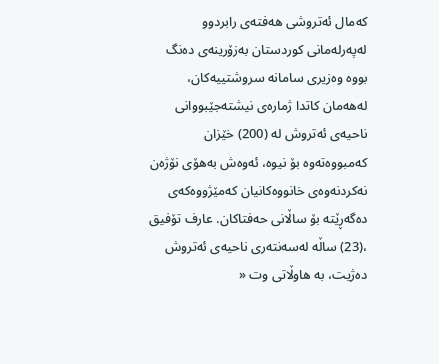که‌مال ئه‌تروشی هه‌فته‌ی رابردوو له‌په‌رله‌مانی کوردستان به‌زۆرینه‌ی ده‌نگ بووه‌ وه‌زیری سامانه‌ سروشتییه‌کان، له‌هه‌مان کاتدا ژماره‌ی نیشته‌جێبووانی ناحیه‌ی ئه‌تروش له‌ (200) خێزان که‌مبووەته‌وه‌ بۆ نیوه‌، ئه‌وه‌ش به‌هۆی نۆژه‌ن نه‌کردنه‌وه‌ی خانووه‌کانیان که‌مێژووه‌که‌ی ده‌گه‌ڕێته‌ بۆ ساڵانی حه‌فتاکان. عارف تۆفیق ،(23) ساڵه‌ له‌سه‌نته‌ری ناحیه‌ی ئه‌تروش ده‌ژیت، به‌‌ هاوڵاتى وت «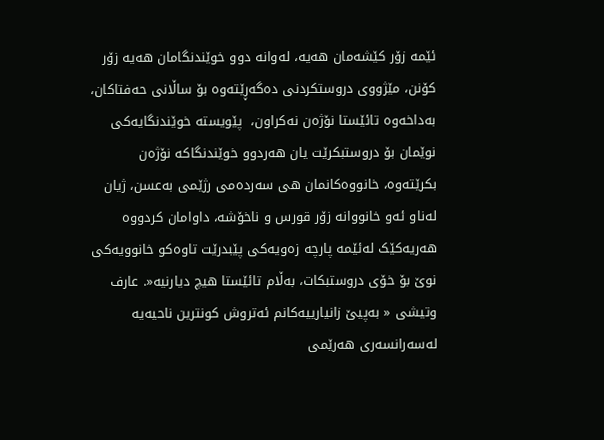ئێمه‌ زۆر کێشه‌مان هه‌یه،‌ له‌وانه‌ دوو خوێندنگامان هه‌یه‌ زۆر کۆنن، مێژووی دروستکردنی ده‌گه‌ڕێته‌وه‌ بۆ ساڵانی حه‌فتا‌کان، به‌داخه‌وه‌ تائێستا نۆژه‌ن نه‌کراون،  پێویسته‌ خوێندنگایه‌کی نوێمان بۆ دروستبکرێت یان هه‌ردوو خوێندنگا‌که‌ نۆژه‌ن بکرێته‌وه‌، خانووه‌کانمان هی سه‌رده‌می رژێمی به‌عسن، ژیان له‌ناو ئه‌و خانووانه‌ زۆر قورس و ناخۆشه‌، داوامان کردووه‌ هه‌ریه‌کێک له‌ئێمه‌ پارچه‌ زه‌ویه‌کی پێبدرێت تاوه‌کو خانوو‌یه‌کی نوێ بۆ خۆی دروستبکات، به‌ڵام تائێستا هیچ دیارنیه‌«. عارف وتیشی « به‌پیێ زانیارییه‌کانم ئه‌تروش کونترین ناحیه‌یه‌ له‌سه‌رانسه‌ری هه‌رێمی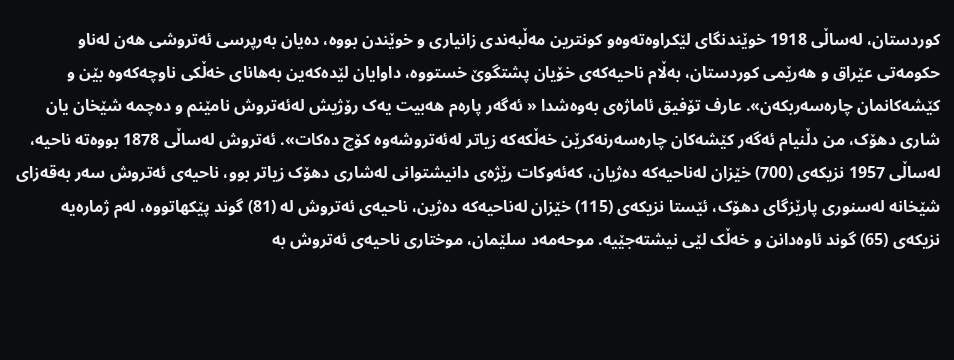کوردستان، له‌ساڵی 1918 خوێندنگای لێکراوه‌ته‌وه‌و کونترین مه‌ڵبه‌ندی زانیاری و خوێندن بووه‌، ده‌یان به‌رپرسی ئه‌تروشی هه‌ن له‌ناو حکومه‌تی عێراق و هه‌رێمی کوردستان، به‌ڵام ناحیه‌که‌ی خۆیان پشتگوێ خستووه‌، داوایان لێده‌که‌ین به‌هانای خه‌ڵکی ناوچه‌که‌وه‌ بێن و کێشه‌کانمان چاره‌سه‌ربکه‌ن». عارف تۆفیق ئاماژه‌ی به‌وه‌شدا « ئه‌گه‌ر پاره‌م هه‌بیت یه‌ک رۆژیش له‌ئه‌تروش نامێنم و ده‌چمه شێخان یان شاری دهۆک، من دڵنیام ئه‌گه‌ر کێشه‌کان چاره‌سه‌رنه‌کرێن خه‌ڵکه‌که‌ زیاتر له‌ئه‌تروشه‌وه‌ کۆچ ده‌کات». ئه‌تروش له‌ساڵی 1878 بووەته‌ ناحیه‌، له‌ساڵی 1957 نزیکه‌ی (700) خێزان له‌ناحیه‌که‌ ده‌ژیان، کەئه‌وکات رێژه‌ی دانیشتوانی له‌شاری دهۆک زیاتر بوو، ناحیه‌ی ئه‌تروش سه‌ر به‌قه‌زای شێخانه‌ له‌سنوری پارێزگای دهۆک، ئێستا نزیکه‌ی (115) خێزان له‌ناحیه‌که‌ ده‌ژین، ناحیه‌ی ئه‌تروش له‌ (81) گوند پێکهاتووه‌، له‌م ژماره‌یه‌ نزیکه‌ی (65) گوند ئاوه‌دانن و خه‌ڵک لێی نیشته‌جێیه‌. موحه‌مه‌د سلێمان، موختارى ناحیه‌ی ئه‌تروش به‌‌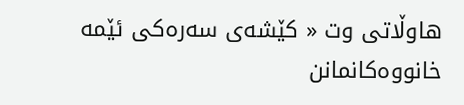هاوڵاتى وت « کێشه‌ی سه‌ره‌کی ئێمه‌ خانووه‌کانمانن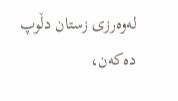له‌وه‌رزی زستان دڵوپ ده‌که‌ن،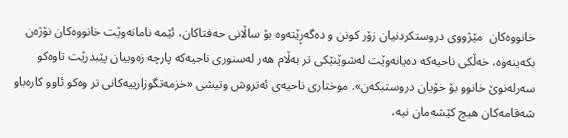خانووه‌کان  مێژووی دروستکردنیان زۆر کونن و ده‌گه‌ڕێته‌وه‌ بۆ ساڵانی حه‌فتا‌کان، ئێمه‌ نامانه‌وێت خانووه‌کان نۆژه‌ن بکه‌ینه‌وه‌، خه‌ڵکی ناحیه‌که‌ ده‌یانه‌وێت له‌شوێنێکی تر به‌ڵام هه‌ر له‌سنوری ناحیه‌که‌ پارچه‌ زه‌وییان پێبدرێت تاوه‌کو سه‌رله‌نوێ خانوو بۆ خۆیان دروستبکه‌ن». موختارى ناحیه‌ی ئه‌تروش وتیشی «خزمه‌تگوزارییه‌کانی تر وه‌کو ئاوو کاره‌باو شه‌قامه‌کان هیچ کێشه‌مان نیه‌،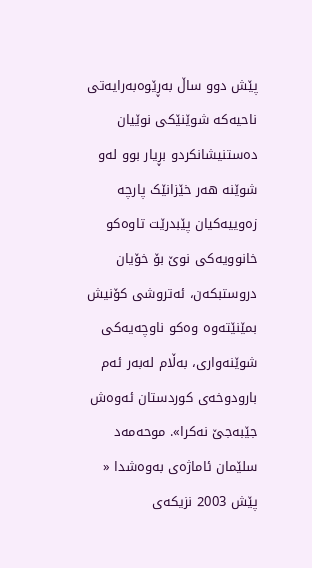پێش دوو ساڵ به‌ڕێوه‌بەرایه‌تی ناحیه‌که‌ شوێنێکی نوێیان ده‌ستنیشانکردو بڕیار بوو له‌و شوێنه‌ هه‌ر خێزانێک پارچه‌ زه‌وییه‌کیان پێبدرێت تاوه‌کو خانوویه‌کی نوێ بۆ خۆیان دروستبکه‌ن، ئه‌تروشی کۆنیش بمێنێته‌وه‌ وه‌کو ناوچه‌یه‌کی شوێنه‌واری، به‌ڵام له‌به‌ر ئه‌م بارودوخه‌ی کوردستان ئه‌وه‌ش جێبه‌جێ نه‌کرا». موحه‌مه‌د سلێمان ئاماژه‌ی به‌وه‌شدا « پێش 2003 نزیکه‌ی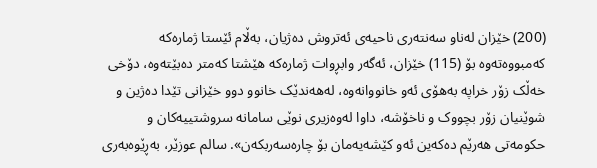(200) خێزان له‌ناو سه‌نته‌ری ناحیه‌ی ئه‌تروش ده‌ژیان، به‌ڵام ئێستا ژماره‌که‌ که‌مبووەته‌وه‌ بۆ (115) خێزان، ئه‌گه‌ر وابڕوات ژماره‌که‌ هێشتا که‌متر ده‌بێته‌وه‌، دۆخی خه‌ڵک زۆر خراپه‌ به‌هۆی ئه‌و خانووانه‌وه‌، له‌هه‌ندێک خانوو دوو خێزانی تێدا ده‌ژین و شوێنیان زۆر بچووک و ناخۆشه‌، داوا له‌وه‌زیری نوێی سامانه‌ سروشتییه‌کان و حکومه‌تی هه‌رێم ده‌که‌ین ئه‌و کێشه‌یه‌مان بۆ چاره‌سه‌ربکه‌ن». سالم عوزێر، به‌ڕێوه‌به‌ری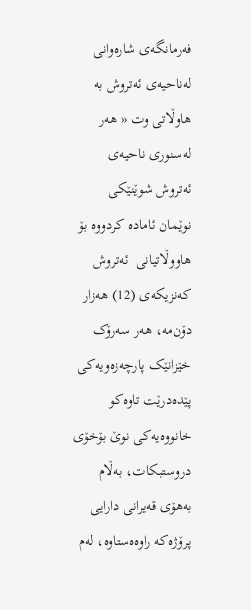فه‌رمانگه‌ی شاره‌وانی له‌ناحیه‌ی ئه‌تروش به‌ ‌ هاوڵاتى وت « هه‌ر له‌سنوری ناحیه‌ی ئه‌تروش شوێنێکی نوێمان ئاماده‌ کردووه‌ بۆ هاووڵاتیانی  ئه‌تروش که‌نزیکه‌ی (12) هەزار دۆن‌مه، هه‌ر سه‌رۆک خێزانێک پارچه‌زه‌ویه‌کی پێده‌درێت تاوه‌کو خانووه‌یه‌کی نوێ بۆخۆی دروستبکات، به‌ڵام به‌هۆی قه‌یرانی دارایی پرۆژه‌که‌ راوه‌ه‌ستاوه‌، له‌م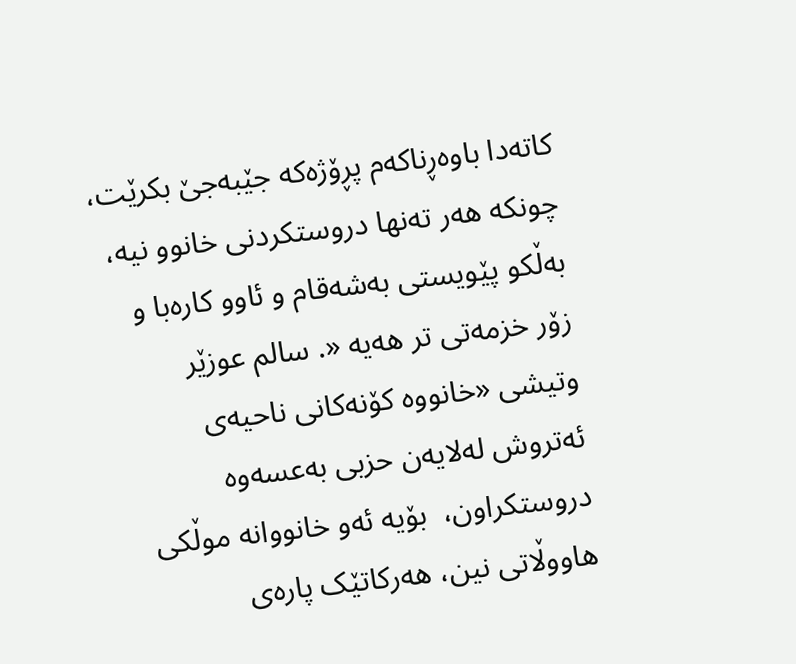کاته‌دا باوه‌ڕناکه‌م پڕۆژه‌که‌ جێبه‌جێ بکرێت، چونکه‌ هه‌ر ته‌نها دروستکردنی خانوو نیه‌، به‌ڵکو پێویستی به‌شه‌قام و ئاوو کاره‌با و زۆر خزمه‌تی تر هه‌یه‌ «. سالم عوزێر وتیشی «خانووه‌ کۆنه‌کانی ناحیه‌ی ئه‌تروش له‌لایه‌ن حزبی به‌عسه‌وه‌ دروستکراون،  بۆیه‌ ئه‌و خانووانه‌ موڵکی هاووڵاتی نین، هه‌رکاتێک پاره‌ی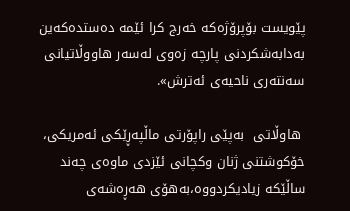پێویست بۆپرۆژه‌که‌ خه‌رج کرا ئێمه‌ ده‌ستده‌که‌ین به‌دابه‌شکردنی پارچه‌ زه‌وی لەسه‌ر هاووڵاتیانی سه‌نته‌ری ناحیه‌ی ئه‌ترش».

 هاوڵاتى  به‌پێى راپۆرتى ماڵپه‌ڕێکى ئه‌مریکى، خۆکوشتنى ژنان وکچانى ئێزدى ماوه‌ى چه‌ند ساڵێکه‌ زیادیکردووه‌،بەهۆی هەڕەشەی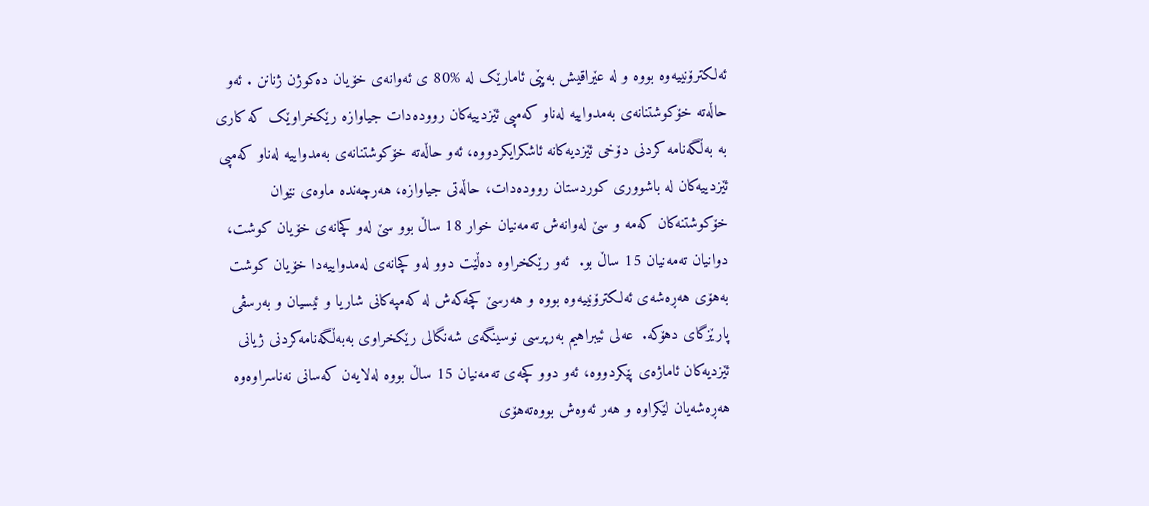ئەلکترۆنییەوە بووە و له‌ عێراقیش به‌پێى ئامارێک له‌ %80 ى ئه‌وانه‌ى خۆیان ده‌کوژن ژنانن . ئەو حاڵەتە خۆکوشتنانەی بەمدواییە لەناو کەمپی ئێزدییەکان روودەدات جیاوازە رێکخراوێک کە کاری بە بەڵگەنامە کردنی دۆخی ئێزدیەکانە ئاشکرایکردووە، ئەو حاڵەتە خۆکوشتنانەی بەمدواییە لەناو کەمپی ئێزدییەکان لە باشووری کوردستان روودەدات، حاڵەتی جیاوازە، هەرچەندە ماوەی نێوان خۆکوشتنەکان کەمە و سێ لەوانەش تەمەنیان خوار 18 ساڵ بوو سێ لەو کچانەی خۆیان کوشت، دوانیان تەمەنیان 15 ساڵ بو.  ئەو رێکخراوە دەڵێت دوو لەو کچانەی لەمدواییەدا خۆیان کوشت بەهۆی هەڕەشەی ئەلکترۆنییەوە بووە و هەرسێ کچەکەش لە کەمپەکانی شاریا و ئیسیان و بەرسڤی پارێزگای دهۆکە.  عەلی ئیبراهیم بەرپرسی نوسینگەی شەنگالی رێکخراوی بەبەڵگەنامەکردنی ژیانی ئێزدیەکان ئاماژەی پێکردووە، ئەو دوو کچەی تەمەنیان 15 ساڵ بووە لەلایەن کەسانی نەناسراوەوە هەڕەشەیان لێکراوە و هەر ئەوەش بووەتەهۆی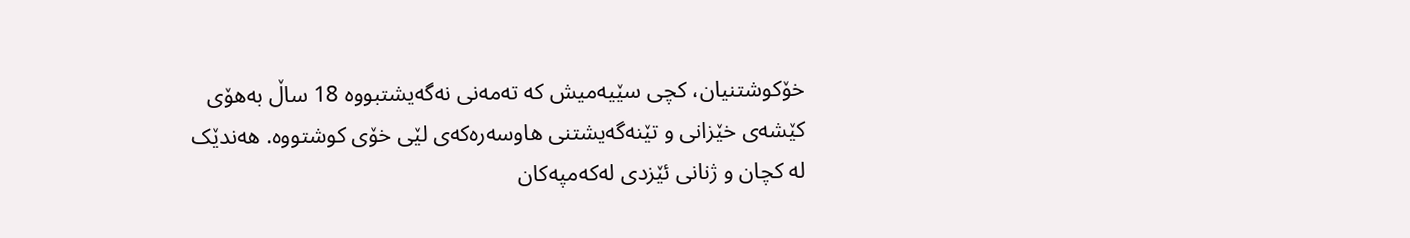خۆکوشتنیان، کچی سێیەمیش کە تەمەنی نەگەیشتبووە 18 ساڵ بەهۆی کێشەی خێزانی و تێنەگەیشتنی هاوسەرەکەی لێی خۆی کوشتووە. هەندێک لە کچان و ژنانی ئێزدی لەکەمپەکان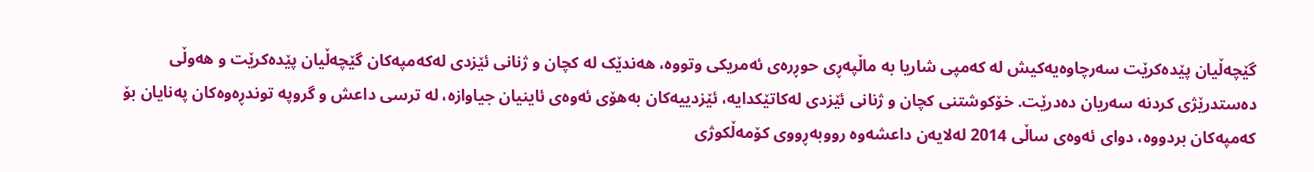گێچەڵیان پێدەکرێت سەرچاوەیەکیش لە کەمپی شاریا بە ماڵپەڕی حوڕرەی ئەمریکی وتووە، هەندێک لە کچان و ژنانی ئێزدی لەکەمپەکان گێچەڵیان پێدەکرێت و هەوڵی دەستدرێژی کردنە سەریان دەدرێت. خۆکوشتنی کچان و ژنانی ئێزدی لەکاتێکدایە، ئێزدییەکان بەهۆی ئەوەی ئاینیان جیاوازە، لە ترسی داعش و گروپە توندڕەوەکان پەنایان بۆ کەمپەکان بردووە، دوای ئەوەی ساڵی 2014 لەلایەن داعشەوە رووبەڕووی کۆمەڵکوژی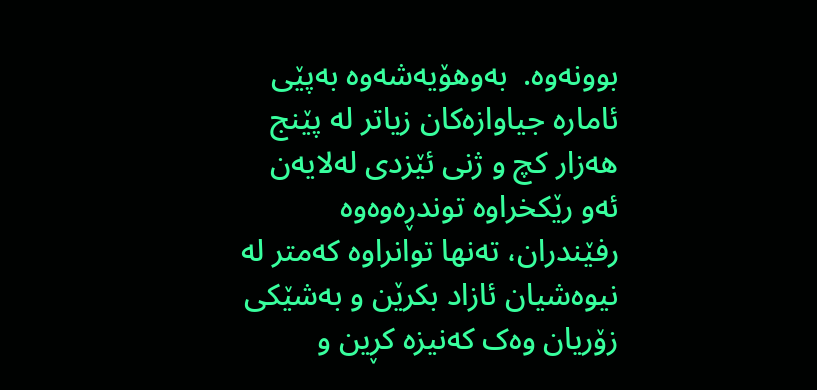بوونەوە.  بەوهۆیەشەوە بەپێی ئامارە جیاوازەکان زیاتر لە پێنج هەزار کچ و ژنی ئێزدی لەلایەن ئەو رێکخراوە توندڕەوەوە رفێندران، تەنها توانراوە کەمتر لە نیوەشیان ئازاد بکرێن و بەشێکی زۆریان وەک کەنیزە کڕین و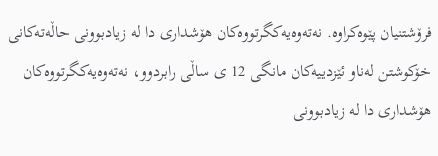فرۆشتنیان پێوەکراوە. نەتەوەیەکگرتووەکان هۆشداری دا لە زیادبوونی حاڵەتەکانی خۆکوشتن لەناو ئێزدییەکان مانگی 12 ی ساڵی رابردوو، نەتەوەیەکگرتووەکان هۆشداری دا لە زیادبوونی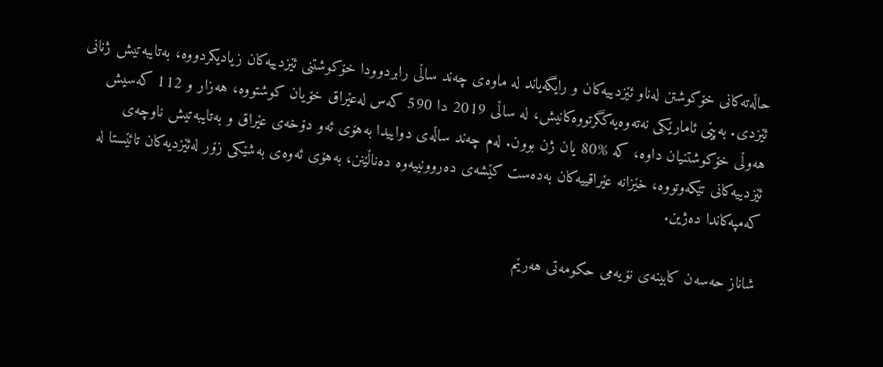حاڵەتەکانی خۆکوشتن لەناو ئێزدییەکان و رایگەیاند لە ماوەی چەند ساڵی رابردوودا خۆکوشتنی ئێزدییەکان زیادیکردووە، بەتایبەتیش ژنانی ئێزدی. بەپێی ئامارێکی نەتەوەیەکگرتووەکانیش، لە ساڵی 2019 دا 590 کەس لەعێراق خۆیان کوشتووە، هەزار و 112 کەسیش هەوڵی خۆکوشتنیان داوە، کە %80 یان ژن بوون. لەم چەند ساڵەی دواییدا بەهۆی ئەو دۆخەی عێراق و بەتایبەتیش ناوچەی ئێزدییەکانی تێکەوتووە، خێزانە عێراقییەکان بەدەست کێشەی دەروونییەوە دەناڵێنن، بەهۆی ئەوەی بەشێکی زۆر لەئێزدیەکان تائێستا لە کەمپەکاندا دەژین.

شاناز حه‌سه‌ن کابینه‌ى نۆیه‌مى حکومه‌تى هه‌رێم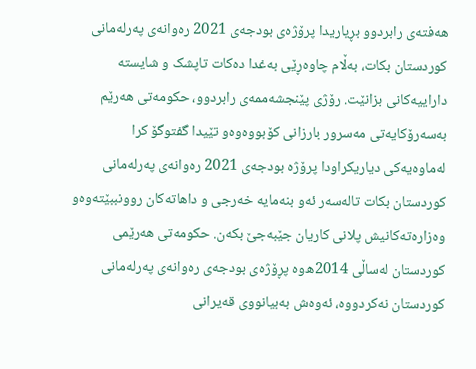هه‌فته‌ى رابردوو بڕیاریدا پرۆژه‌ى بودجه‌ى 2021 ره‌وانه‌ى په‌رله‌مانى کوردستان بکات، به‌ڵام چاوه‌ڕێى به‌غدا ده‌کات تاپشک و شایسته‌ داراییه‌کانى بزانێت. رۆژى پێنجشه‌ممه‌ى رابردوو، حکومه‌تى هه‌رێم به‌سه‌رۆکایه‌تى مه‌سرور بارزانى کۆبووه‌وه‌و تێیدا گفتوگۆ کرا له‌ماوه‌یه‌کى دیاریکراودا پرۆژه‌ بودجه‌ى 2021 ره‌وانه‌ى په‌رله‌مانى کوردستان بکات تاله‌سه‌ر ئه‌و بنه‌مایه‌ خه‌رجى و داهاته‌کان روونببێته‌وه‌و وه‌زاره‌ته‌کانیش پلانى کاریان جێبه‌جێ بکه‌ن. حکومه‌تى هه‌رێمى کوردستان له‌ساڵى 2014ه‌وه‌ پڕۆژه‌ى بودجه‌ى ره‌وانه‌ى په‌رله‌مانى کوردستان نه‌کردووه‌، ئه‌وه‌ش به‌بیانووى قه‌یرانى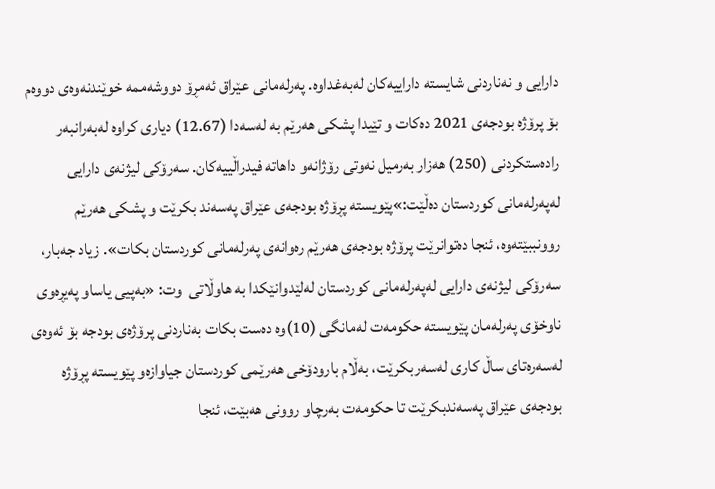دارایى و نه‌ناردنى شایسته‌ داراییه‌کان له‌به‌غداوه‌. په‌رله‌مانى عێراق ئه‌مڕۆ دووشه‌ممه‌ خوێندنه‌وه‌ى دووه‌م بۆ پرۆژه‌ بودجه‌ى 2021 ده‌کات و تێیدا پشکى هه‌رێم به‌ له‌سه‌دا (12.67) دیارى کراوه‌ له‌به‌رانبه‌ر راده‌ستکردنى (250) هه‌زار به‌رمیل نه‌وتى رۆژانه‌و داهاته‌ فیدراڵییه‌کان. سه‌رۆکى لیژنه‌ى دارایى له‌په‌رله‌مانى کوردستان ده‌ڵێت:»پێویسته‌ پڕۆژه‌ بودجه‌ى عێراق په‌سه‌ند بکرێت و پشکى هه‌رێم روونببێته‌وه‌، ئنجا ده‌توانرێت پرۆژه‌ بودجه‌ى هه‌رێم ره‌وانه‌ى په‌رله‌مانى کوردستان بکات». زیاد جه‌بار، سه‌رۆکى لیژنه‌ى دارایى له‌په‌رله‌مانى کوردستان له‌لێدوانێکدا به‌‌ هاوڵاتى  وت: «به‌پیى یاساو په‌یڕه‌وى ناوخۆى په‌رله‌مان پێویسته‌ حکومه‌ت له‌مانگى (10)وه‌ ده‌ست بکات به‌ناردنى پرۆژه‌ى بودجە بۆ ئه‌وه‌ى له‌سه‌ره‌تاى ساڵ کارى له‌سه‌ربکرێت، به‌ڵام بارودۆخى هه‌رێمى کوردستان جیاوازه‌و پێویسته‌ پڕۆژه‌ بودجه‌ى عێراق په‌سه‌ندبکرێت تا حکومه‌ت به‌رچاو روونى هه‌بێت، ئنجا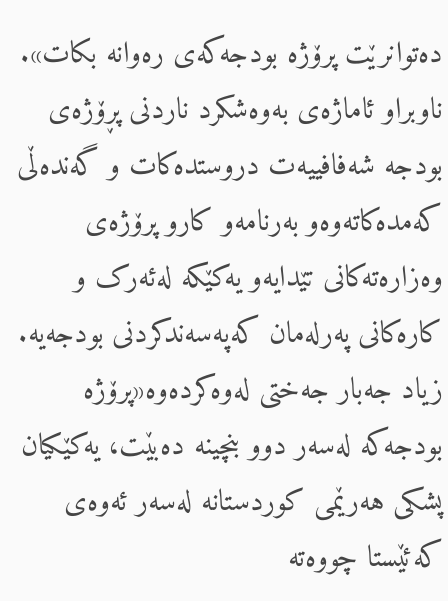ده‌توانرێت پرۆژه‌ بودجه‌که‌ى ره‌وانه‌ بکات». ناوبراو ئاماژه‌ى به‌وه‌شکرد ناردنى پڕۆژه‌ى بودجه‌ شه‌فافییه‌ت دروستده‌کات و گه‌نده‌ڵى که‌مده‌کاته‌وه‌و به‌رنامه‌و کارو پرۆژه‌ى وه‌زاره‌ته‌کانى تێدایه‌و یه‌کێکه‌ له‌ئه‌رک و کاره‌کانى په‌رله‌مان که‌په‌سه‌ندکردنى بودجه‌یه‌. زیاد جه‌بار جه‌ختى له‌وه‌کرده‌وه‌«پرۆژه‌ بودجه‌که‌ له‌سه‌ر دوو بنچینه‌ ده‌بێت، یه‌کێکیان پشکى هه‌رێمى کوردستانه‌ له‌سه‌ر ئه‌وه‌ى که‌ئێستا چووەته‌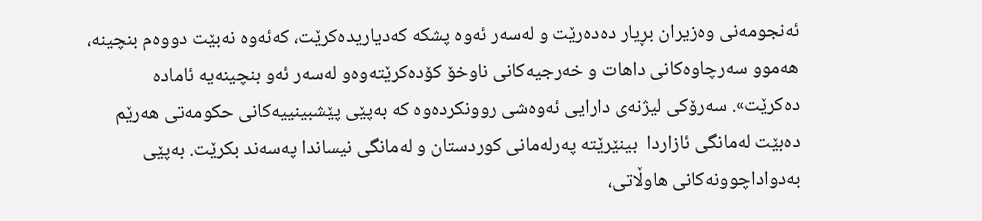ئه‌نجومه‌نى وه‌زیران بڕیار ده‌ده‌رێت و له‌سه‌ر ئه‌وه‌ پشکه‌ که‌دیاریده‌کرێت، که‌ئه‌وه‌ نه‌بێت دووه‌م بنچینه‌، هه‌موو سه‌رچاوه‌کانى داهات و خه‌رجیه‌کانى ناوخۆ کۆده‌کرێته‌وه‌و له‌سه‌ر ئه‌و بنچینه‌یه‌ ئاماده‌ ده‌کرێت». سه‌رۆکى لیژنه‌ى دارایى ئه‌وه‌شى روونکرده‌وه‌ که‌ به‌پێى پێشبینییه‌کانى حکومه‌تى هه‌رێم ده‌بێت له‌مانگى ئازاردا  بینێرێته‌ په‌رله‌مانى کوردستان و له‌مانگى نیساندا په‌سه‌ند بکرێت. به‌پێى به‌دواداچوونه‌کانى ‌هاوڵاتى،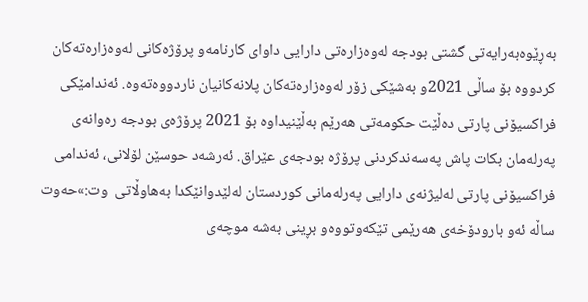به‌ڕێوه‌به‌رایه‌تى گشتى بودجه‌ له‌وه‌زاره‌تى دارایى داواى کارنامه‌و پرۆژه‌کانى له‌وه‌زاره‌ته‌کان کردووه‌ بۆ ساڵى 2021و به‌شێکى زۆر له‌وه‌زاره‌ته‌کان پلانه‌کانیان ناردووه‌ته‌وه‌. ئه‌ندامێکى فراکسیۆنى پارتى ده‌ڵێت حکومه‌تى هه‌رێم به‌ڵێنیداوه‌ بۆ 2021 پرۆژه‌ى بودجه‌ ره‌وانه‌ى په‌رله‌مان بکات پاش په‌سه‌ندکردنى پرۆژه‌ بودجه‌ى عێراق. ئه‌رشه‌د حوسێن لۆلانى، ئه‌ندامى فراکسیۆنى پارتى له‌لیژنه‌ى دارایى په‌رله‌مانى کوردستان له‌لێدوانێکدا به‌‌‌هاوڵاتى  وت:»حه‌وت ساڵه‌ ئه‌و بارودۆخه‌ى هه‌رێمى تێکه‌وتووه‌و بڕینى به‌شه‌ موچه‌ى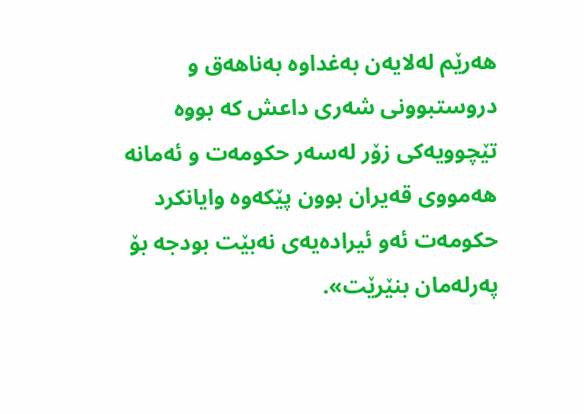هه‌رێم له‌لایه‌ن به‌غداوه‌ به‌ناهه‌ق و دروستبوونى شه‌رى داعش که‌ بووه‌ تێچوویه‌کى زۆر له‌سه‌ر حکومه‌ت و ئه‌مانه‌ هه‌مووى قه‌یران بوون پێکه‌وه‌ وایانکرد حکومه‌ت ئه‌و ئیراده‌یه‌ى نه‌بێت بودجه‌ بۆ په‌رله‌مان بنێرێت».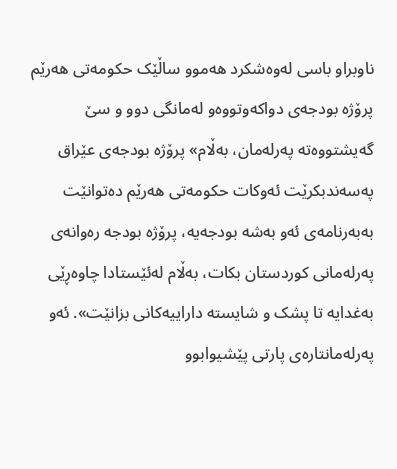ناوبراو باسی له‌وه‌شکرد هه‌موو ساڵێک حکومه‌تى هه‌رێم پرۆژه‌ بودجه‌ى دواکه‌وتووه‌و له‌مانگى دوو و سێ گه‌یشتووه‌ته‌ په‌رله‌مان، به‌ڵام» پرۆژه‌ بودجه‌ى عێراق په‌سه‌ندبکرێت ئه‌وکات حکومه‌تى هه‌رێم ده‌توانێت به‌به‌رنامه‌ى ئه‌و به‌شه‌ بودجه‌یه‌، پرۆژه‌ بودجه‌ ره‌وانه‌ى په‌رله‌مانى کوردستان بکات، به‌ڵام له‌ئێستادا چاوه‌ڕێى به‌غدایه‌ تا پشک و شایسته‌ داراییه‌کانى بزانێت». ئه‌و په‌رله‌مانتاره‌ى پارتى پێشیوابوو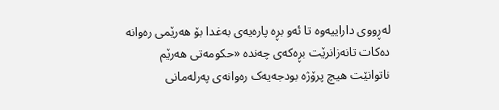له‌ڕووى داراییه‌وه‌ تا ئه‌و بڕه‌ پاره‌یه‌ى به‌غدا بۆ هه‌رێمى ره‌وانه‌ ده‌کات تانه‌زانرێت بڕه‌که‌ى چه‌نده‌ «حکومه‌تى هه‌رێم ناتوانێت هیچ پرۆژه‌ بودجه‌یه‌ک ره‌وانه‌ى په‌رله‌مانى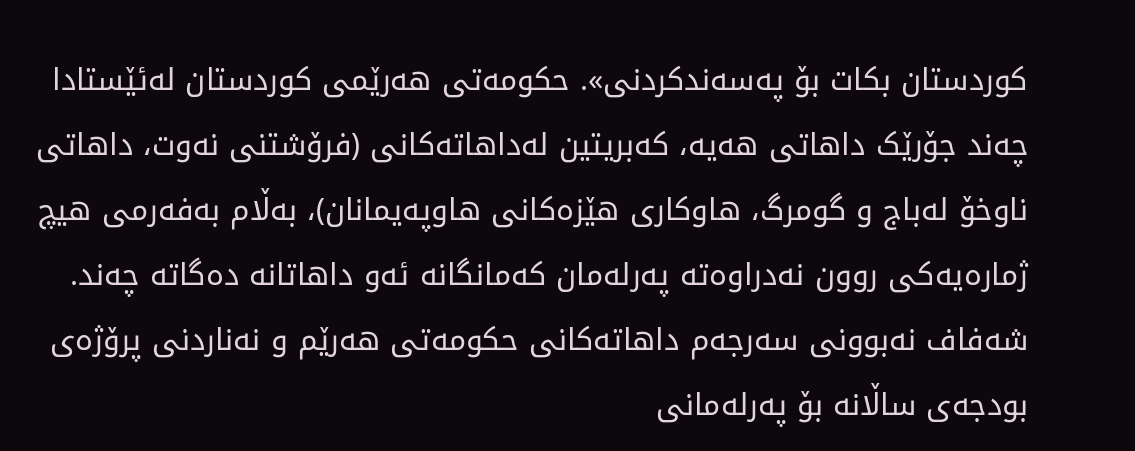کوردستان بکات بۆ په‌سه‌ندکردنى». حکومه‌تى هه‌رێمى کوردستان له‌ئێستادا چه‌ند جۆرێک داهاتى هه‌یه‌، که‌بریتین له‌داهاته‌کانى (فرۆشتنى نه‌وت، داهاتى ناوخۆ له‌باج و گومرگ، هاوکارى هێزه‌کانى هاوپه‌یمانان)، به‌ڵام به‌فه‌رمى هیچ ژماره‌یه‌کى روون نه‌دراوه‌ته‌ په‌رله‌مان که‌مانگانه‌ ئه‌و داهاتانه‌ ده‌گاته‌ چه‌ند. شه‌فاف نه‌بوونى سه‌رجه‌م داهاته‌کانى حکومه‌تى هه‌رێم و نه‌ناردنى پرۆژه‌ى بودجه‌ى ساڵانه‌ بۆ په‌رله‌مانى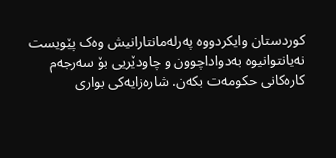کوردستان وایکردووه‌ په‌رله‌مانتارانیش وه‌ک پێویست نه‌یانتوانیوه‌ به‌دواداچوون و چاودێریى بۆ سه‌رجه‌م کاره‌کانى حکومه‌ت بکه‌ن. شاره‌زایه‌کى بوارى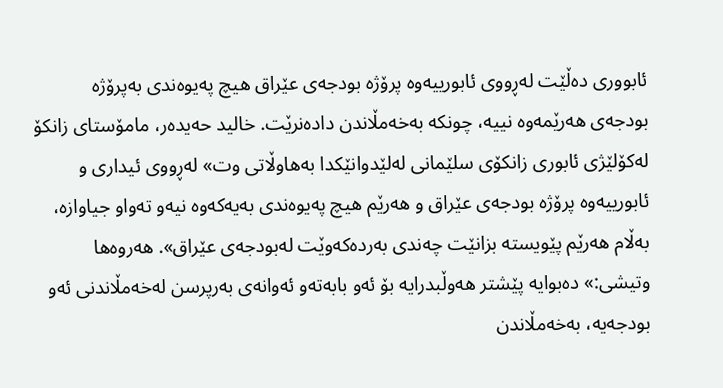ئابوورى ده‌ڵێت له‌ڕووى ئابورییه‌وه‌ پرۆژه‌ بودجه‌ى عێراق هیچ په‌یوه‌ندى به‌پرۆژه‌ بودجه‌ى هه‌رێمه‌وه‌ نییه‌، چونکه‌ به‌خه‌مڵاندن داده‌نرێت. خالید حه‌یده‌ر، مامۆستاى زانکۆ له‌کۆلێژی ئابورى زانکۆى سلێمانى له‌لێدوانێکدا به‌‌هاوڵاتى وت» له‌ڕووى ئیدارى و ئابورییه‌وه‌ پرۆژه‌ بودجه‌ى عێراق و هه‌رێم هیچ په‌یوه‌ندى به‌یه‌که‌وه‌ نیه‌و ته‌واو جیاوازه‌، به‌ڵام هه‌رێم پێویسته‌ بزانێت چه‌ندى به‌رده‌که‌وێت له‌بودجه‌ى عێراق». هه‌روه‌ها وتیشى:» ده‌بوایه‌ پێشتر هه‌وڵبدرایه‌ بۆ ئه‌و بابه‌ته‌و ئه‌وانه‌ى به‌رپرسن له‌خه‌مڵاندنى ئه‌و بودجه‌یه‌، به‌خه‌مڵاندن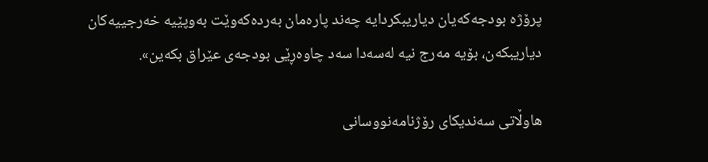پرۆژه‌ بودجه‌که‌یان دیاریبکردایه‌ چه‌ند پاره‌مان به‌رده‌که‌وێت به‌وپێیه‌ خه‌رجییه‌کان دیاریبکه‌ن، بۆیه‌ مه‌رج نیه‌ له‌سه‌دا سه‌د چاوه‌ڕێى بودجه‌ى عێراق بکه‌ین».

هاوڵاتى سه‌ندیکاى رۆژنامه‌نووسانى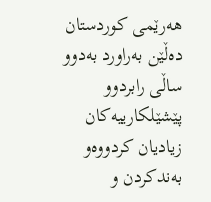هه‌رێمى کوردستان ده‌ڵێن به‌راورد به‌دوو ساڵى رابردوو پێشێلکارییه‌کان زیادیان کردووه‌و به‌ندکردن و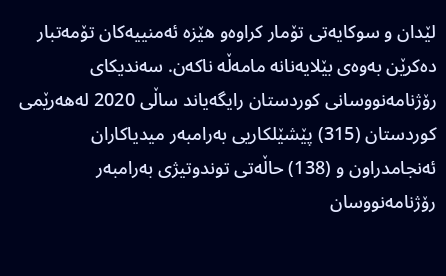لێدان و سوکایه‌تى تۆمار کراوه‌و هێزه‌ ئه‌منییه‌کان تۆمه‌تبار ده‌کرێن به‌وه‌ى بێلایه‌نانه‌ مامه‌ڵه‌ ناکه‌ن. سه‌ندیکاى رۆژنامه‌نووسانى کوردستان رایگه‌یاند ساڵى 2020 له‌هه‌رێمى کوردستان (315) پێشێلکاریى به‌رامبه‌ر میدیاکاران ئه‌نجامدراون و (138) حاڵه‌تى توندوتیژى به‌رامبه‌ر رۆژنامه‌نووسان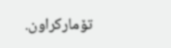تۆمارکراون.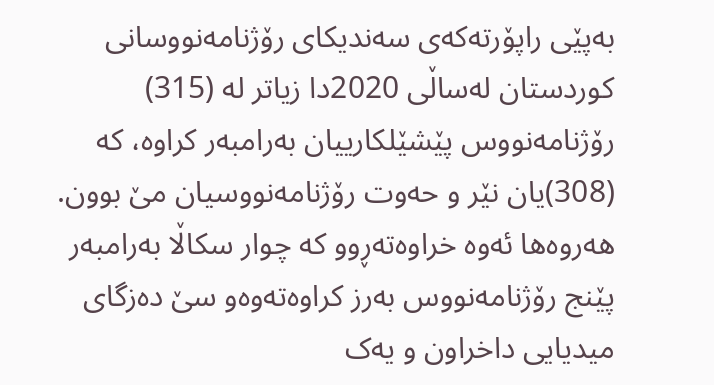به‌پێى راپۆرته‌که‌ى سه‌ندیکاى رۆژنامه‌نووسانى کوردستان له‌ساڵى 2020دا زیاتر له‌ (315) رۆژنامه‌نووس پێشێلکارییان به‌رامبه‌ر کراوه‌، که‌ (308)یان نێر و حه‌وت رۆژنامه‌نووسیان مێ بوون. هه‌روه‌ها ئه‌وه‌ خراوه‌ته‌ڕوو که‌ چوار سکاڵا به‌رامبه‌ر پێنج رۆژنامه‌نووس به‌رز کراوه‌ته‌وه‌و سێ ده‌زگاى میدیایى داخراون و یه‌ک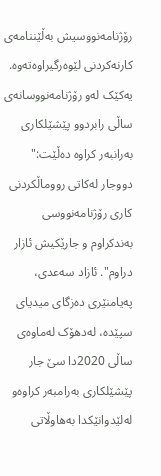رۆژنامه‌نووسیش به‌ڵێننامه‌ى کارنه‌کردنى لێوه‌رگیراوه‌ته‌وه‌. یه‌کێک له‌و رۆژنامه‌نووسانه‌ى ساڵى رابردوو پێشێلکارى به‌رانبه‌ر کراوه‌ ده‌ڵێت:" دووجار له‌کاتى رووماڵکردنى کارى رۆژنامه‌نووسى به‌ندکراوم و جارێکیش ئازار دراوم". ئازاد سه‌عدى، په‌یامنێرى ده‌زگاى میدیاى سپێده‌، له‌دهۆک له‌ماوه‌ى ساڵى 2020دا سێ جار پێشێلکارى به‌رامبه‌ر کراوه‌و له‌لێدوانێکدا به‌‌هاوڵاتى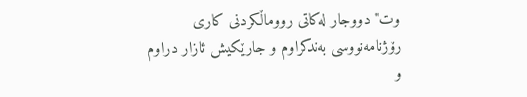وت"دووجار له‌کاتى رووماڵکردنى کارى رۆژنامه‌نووسى به‌ندکراوم و جارێکیش ئازار دراوم و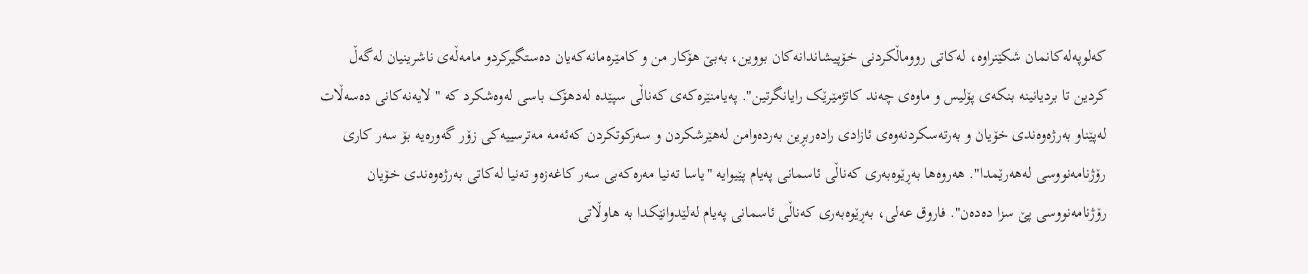که‌لوپه‌له‌کانمان شکێنراوه‌، له‌کاتى رووماڵکردنى خۆپیشاندانه‌کان بووین، به‌بێ هۆکار من و کامێره‌مانه‌که‌یان ده‌ستگیرکردو مامه‌ڵه‌ى ناشرینیان له‌گه‌ڵ کردین تا بردیانینه‌ بنکه‌ى پۆلیس و ماوه‌ى چه‌ند کاتژمێرێک رایانگرتین". په‌یامنێره‌که‌ى که‌ناڵى سپێده‌ له‌دهۆک باسى له‌وه‌شکرد که‌ " لایه‌نه‌کانى ده‌سه‌ڵات له‌پێناو به‌رژەوه‌ندى خۆیان و به‌رته‌سکردنه‌وه‌ى ئازادى راده‌ربڕین به‌رده‌وامن له‌هێرشکردن و سه‌رکوتکردن که‌ئه‌مه‌ مه‌ترسییه‌کى زۆر گه‌وره‌یه‌ بۆ سه‌ر کارى رۆژنامه‌نووسى له‌هه‌رێمدا". هه‌روه‌ها به‌ڕێوه‌به‌رى که‌ناڵى ئاسمانى په‌یام پێیوایه‌ "یاسا ته‌نیا مه‌ره‌که‌بى سه‌ر کاغه‌زه‌و ته‌نیا له‌کاتى به‌رژه‌وه‌ندى خۆیان رۆژنامه‌نووسى پێ سزا ده‌ده‌ن". فاروق عه‌لى، به‌ڕێوه‌به‌رى که‌ناڵى ئاسمانى په‌یام له‌لێدوانێکدا به‌ ‌هاوڵاتى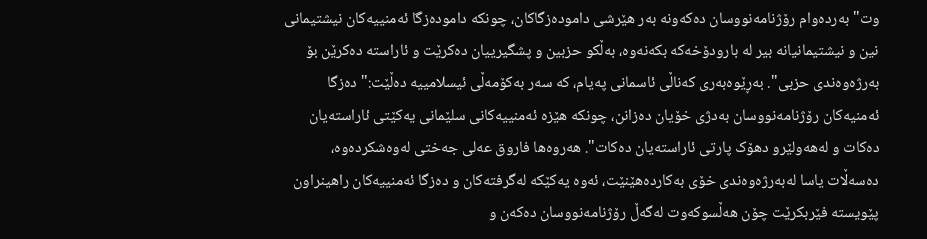وت" به‌رده‌وام رۆژنامه‌نووسان ده‌که‌ونه‌ به‌ر هێرشى داموده‌زگاکان، چونکه‌ داموده‌زگا ئه‌منییه‌کان نیشتیمانى نین و نیشتیمانیانه‌ بیر له‌ بارودۆخه‌که‌ بکه‌نه‌وه‌، به‌ڵکو حزبین و پشگیرییان ده‌کرێت و ئاراسته‌ ده‌کرێن بۆ به‌رژه‌وه‌ندى حزبى". به‌ڕێوه‌به‌رى که‌ناڵى ئاسمانى په‌یام، که‌ سه‌ر به‌کۆمه‌ڵى ئیسلامییه‌ ده‌ڵێت:" ده‌زگا ئه‌منیه‌کان رۆژنامه‌نووسان به‌دژى خۆیان ده‌زانن، چونکه‌ هێزه‌ ئه‌منییه‌کانى سلێمانى یه‌کێتى ئاراسته‌یان ده‌کات و له‌هه‌ولێرو دهۆک پارتى ئاراسته‌یان ده‌کات". هه‌روه‌ها فاروق عه‌لى جه‌ختى له‌وه‌شکرده‌وه‌، ده‌سه‌ڵات یاسا له‌به‌رژه‌وه‌ندى خۆى به‌کارده‌هێنێت، ئه‌وه‌ یه‌کێکه‌ له‌گرفته‌کان و ده‌زگا ئه‌منییه‌کان راهینراون پێویسته‌ فێربکرێت چۆن هه‌ڵسوکه‌وت له‌گه‌ڵ رۆژنامه‌نووسان ده‌که‌ن و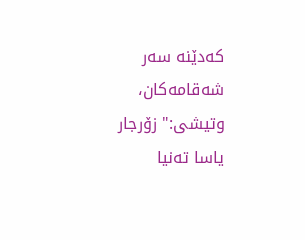که‌دێنه‌ سه‌ر شه‌قامه‌کان، وتیشى:" زۆرجار یاسا ته‌نیا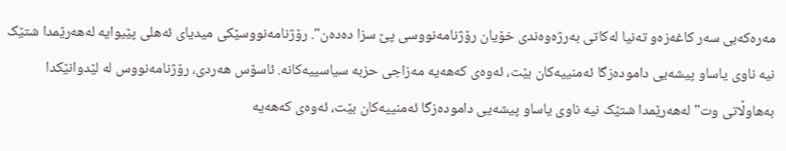مه‌ره‌که‌بى سه‌ر کاغه‌زه‌و ته‌نیا له‌کاتى به‌رژه‌وه‌ندى خۆیان رۆژنامه‌نووسى پێ سزا ده‌ده‌ن". رۆژنامه‌نووسێکى میدیاى ئه‌هلى پێیوایه‌ له‌هه‌رێمدا شتێک نیه‌ ناوى یاساو پیشه‌یى داموده‌زگا ئه‌منییه‌کان بێت، ئه‌وه‌ى که‌هه‌یه‌ مه‌زاجى حزبه‌ سیاسییه‌کانه‌. ئاسۆس هه‌ردى، رۆژنامه‌نووس له‌ لێدوانێکدا به‌‌هاوڵاتى وت" له‌هه‌رێمدا شتێک نیه‌ ناوى یاساو پیشه‌یى داموده‌زگا ئه‌منییه‌کان بێت، ئه‌وه‌ى که‌هه‌یه‌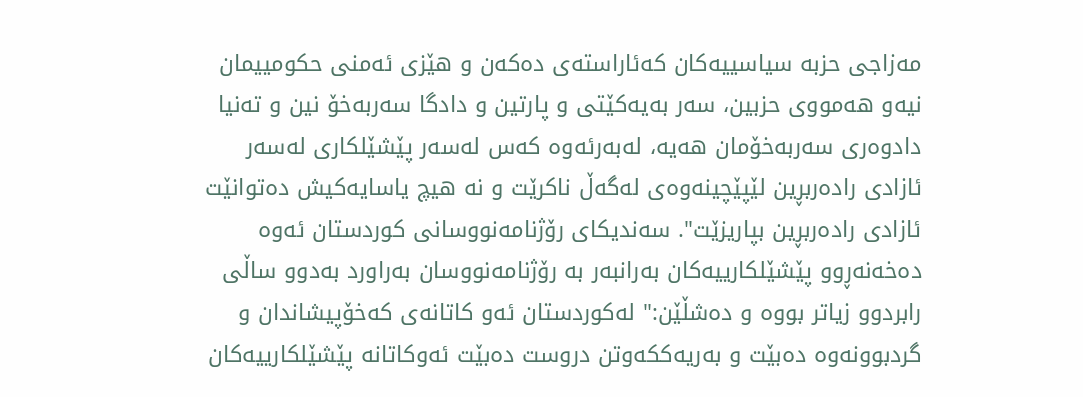مه‌زاجى حزبه‌ سیاسییه‌کان که‌ئاراسته‌ى ده‌که‌ن و هێزى ئه‌منى حکومییمان نیه‌و هه‌مووى حزبین، سه‌ر به‌یه‌کێتى و پارتین و دادگا سه‌ربه‌خۆ نین و ته‌نیا دادوه‌رى سه‌ربه‌خۆمان هه‌یه‌، له‌به‌رئه‌وه‌ که‌س له‌سه‌ر پێشێلکارى له‌سه‌ر ئازادى راده‌ربڕین لێپێچینه‌وه‌ى له‌گه‌ڵ ناکرێت و نه‌ هیچ یاسایه‌کیش ده‌توانێت ئازادى راده‌ربڕین بپاریزێت". سه‌ندیکاى رۆژنامه‌نووسانى کوردستان ئه‌وه‌ ده‌خه‌نه‌ڕوو پێشێلکارییه‌کان به‌رانبه‌ر به‌ رۆژنامه‌نووسان به‌راورد به‌دوو ساڵى رابردوو زیاتر بووه‌ و ده‌شڵێن:" له‌کوردستان ئه‌و کاتانه‌ى که‌خۆپیشاندان و گردبوونه‌وه‌ ده‌بێت و به‌ریه‌ککه‌وتن دروست ده‌بێت ئه‌وکاتانه‌ پێشێلکارییه‌کان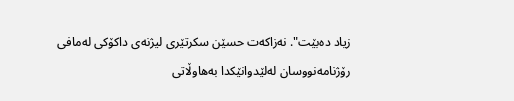زیاد ده‌بێت". نه‌زاکه‌ت حسێن سکرتێرى لیژنه‌ى داکۆکى له‌مافى رۆژنامه‌نووسان له‌لێدوانێکدا به‌‌هاوڵاتى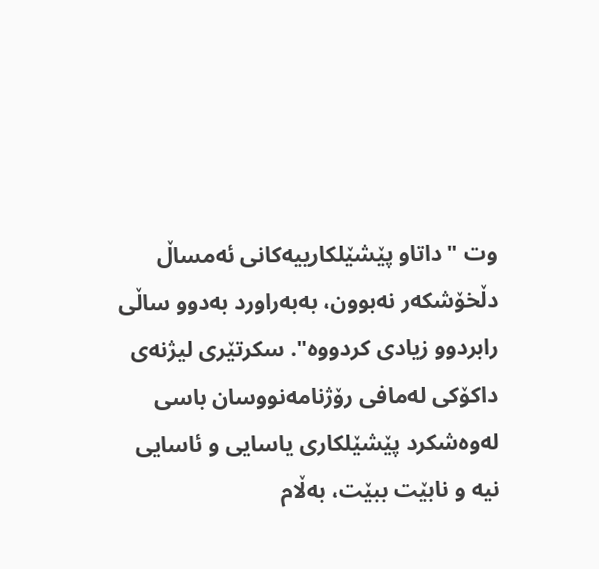وت "داتاو پێشێلکارییه‌کانى ئه‌مساڵ دڵخۆشکه‌ر نه‌بوون، به‌به‌راورد به‌دوو ساڵى رابردوو زیادى کردووه‌". سکرتێرى لیژنه‌ى داکۆکى له‌مافى رۆژنامه‌نووسان باسى له‌وه‌شکرد پێشێلکارى یاسایى و ئاسایى نیه‌ و نابێت ببێت، به‌ڵام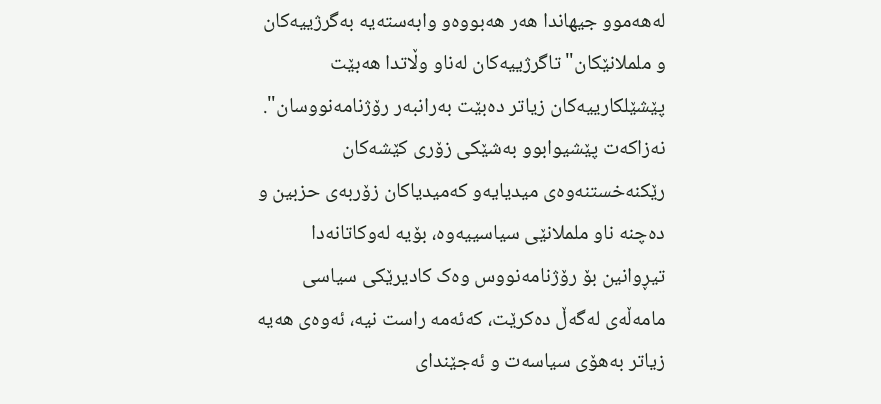له‌هه‌موو جیهاندا هه‌ر هه‌بووه‌و وابه‌سته‌یه‌ به‌گرژییه‌کان و ململانێکان" تاگرژییه‌کان له‌ناو وڵاتدا هه‌بێت پێشێلکارییه‌کان زیاتر ده‌بێت به‌رانبه‌ر رۆژنامه‌نووسان". نه‌زاکه‌ت پێشیوابوو به‌شێکى زۆرى کێشه‌کان رێکنه‌خستنه‌وه‌ى میدیایه‌و که‌میدیاکان زۆربه‌ى حزبین و ده‌چنه‌ ناو ململانێى سیاسییه‌وه‌، بۆیه‌ له‌وکاتانه‌دا تیڕوانین بۆ رۆژنامه‌نووس وه‌ک کادیرێکى سیاسى مامه‌ڵه‌ى له‌گه‌ڵ ده‌کرێت، که‌ئه‌مه‌ راست نیه‌، ئه‌وه‌ى هه‌یه‌ زیاتر به‌هۆى سیاسه‌ت و ئه‌جێنداى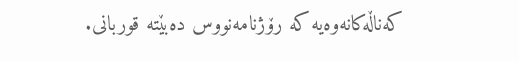که‌ناڵه‌کانه‌وه‌یه‌ که‌ رۆژنامه‌نووس ده‌بێته‌ قوربانى.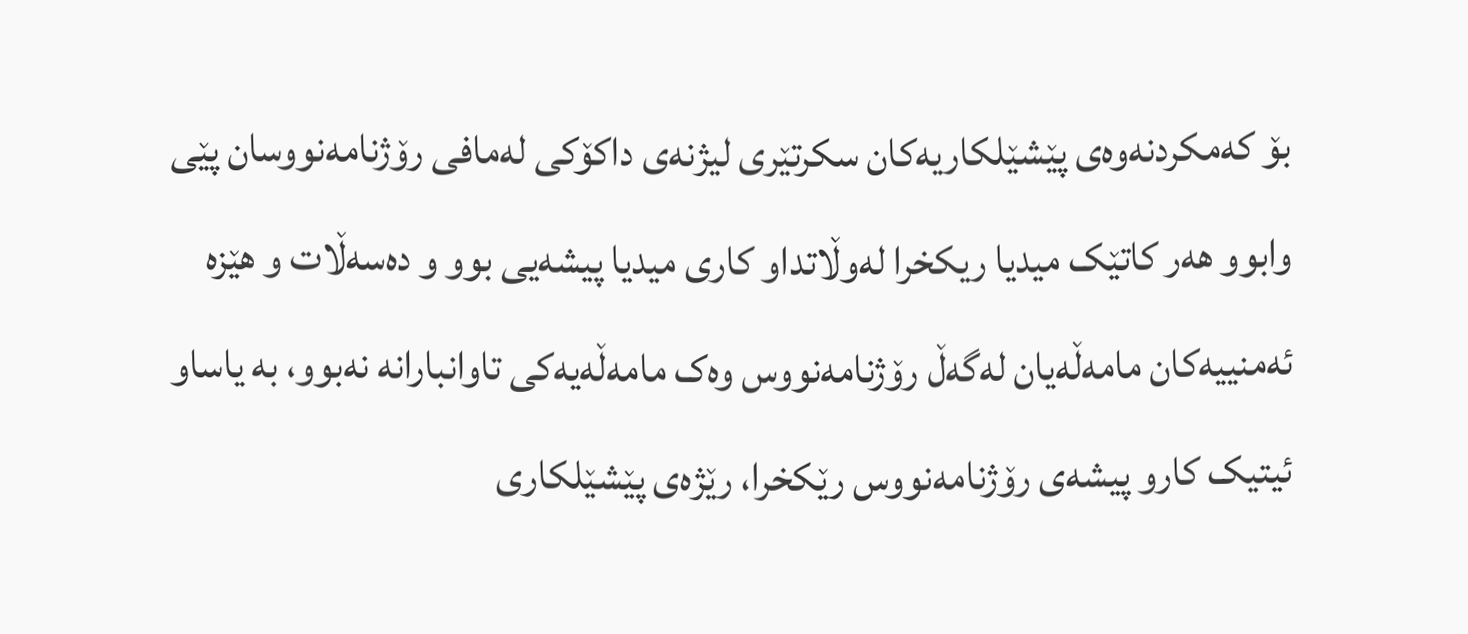بۆ که‌مکردنه‌وه‌ى پێشێلکاریه‌کان سکرتێرى لیژنه‌ى داکۆکى له‌مافى رۆژنامه‌نووسان پێى وابوو هه‌ر کاتێک میدیا ریکخرا له‌وڵاتداو کارى میدیا پیشه‌یى بوو و ده‌سه‌ڵات و هێزه‌ ئه‌منییه‌کان مامه‌ڵه‌یان له‌گه‌ڵ رۆژنامه‌نووس وه‌ک مامه‌ڵه‌یه‌کى تاوانبارانه‌ نه‌بوو، به‌ یاساو ئیتیک کارو پیشه‌ى رۆژنامه‌نووس رێکخرا، رێژه‌ى پێشێلکارى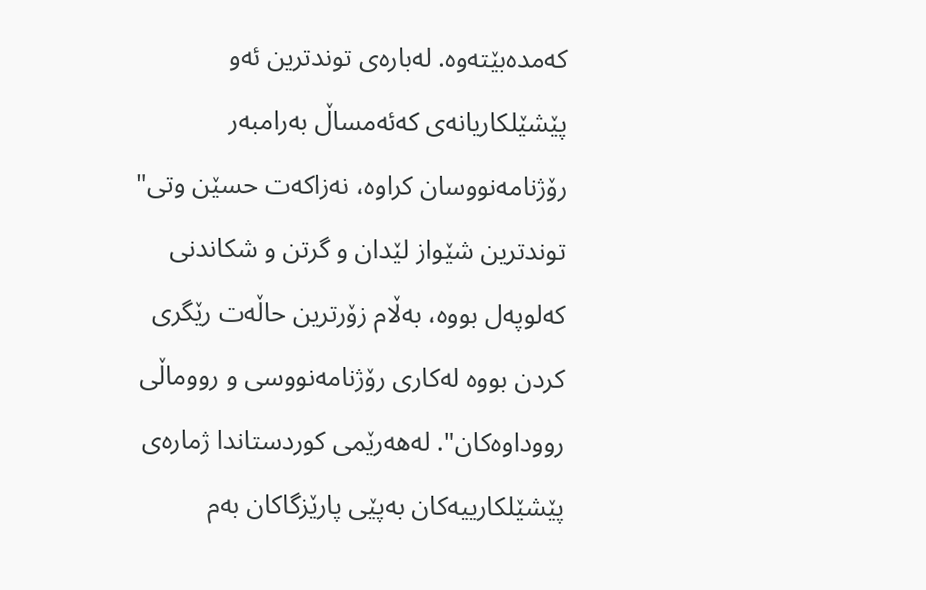که‌مده‌بێته‌وه‌. له‌باره‌ى توندترین ئه‌و پێشێلکاریانه‌ى که‌ئه‌مساڵ به‌رامبه‌ر رۆژنامه‌نووسان کراوه‌، نه‌زاکه‌ت حسێن وتى" توندترین شێواز لێدان و گرتن و شکاندنى که‌لوپه‌ل بووه‌، به‌ڵام زۆرترین حاڵه‌ت رێگرى کردن بووه‌ له‌کارى رۆژنامه‌نووسى و رووماڵى رووداوه‌کان". له‌هه‌رێمى کوردستاندا ژماره‌ى پێشێلکارییه‌کان به‌پێى پارێزگاکان به‌م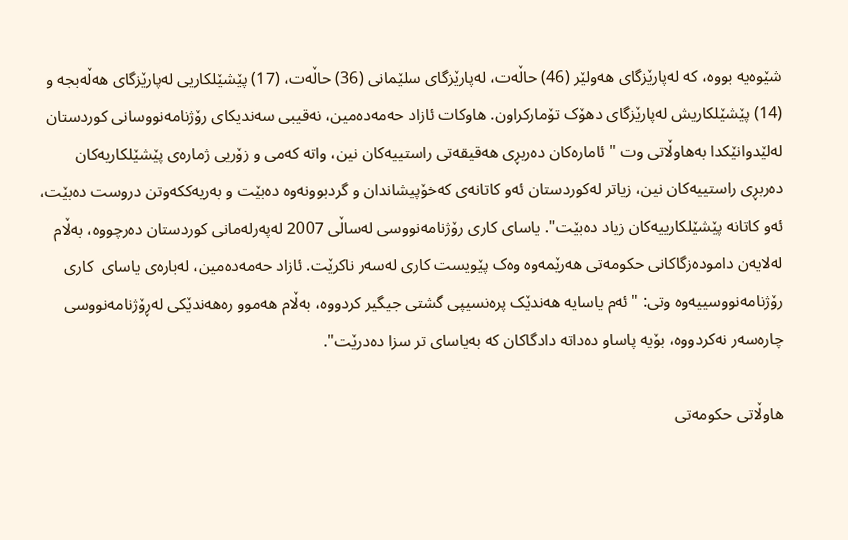شێوه‌یه‌ بووه‌، که‌ له‌پارێزگاى هه‌ولێر (46) حاڵه‌ت، له‌پارێزگاى سلێمانى (36) حاڵه‌ت، (17) پێشێلکاریى له‌پارێزگاى هه‌ڵه‌بجه‌ و (14) پێشێلکاریش له‌پارێزگاى دهۆک تۆمارکراون. هاوکات ئازاد حه‌مه‌ده‌مین، نه‌قیبى سه‌ندیکاى رۆژنامه‌نووسانى کوردستان له‌لێدوانێکدا به‌‌هاوڵاتى وت "ئاماره‌کان ده‌ربڕى هه‌قیقه‌تى راستییه‌کان نین، واته‌ که‌مى و زۆریى ژماره‌ى پێشێلکاریه‌کان ده‌ربڕى راستییه‌کان نین، زیاتر له‌کوردستان ئه‌و کاتانه‌ى که‌خۆپیشاندان و گردبوونه‌وه‌ ده‌بێت و به‌ریه‌ککه‌وتن دروست ده‌بێت، ئه‌و کاتانه‌ پێشێلکارییه‌کان زیاد ده‌بێت". یاساى کارى رۆژنامه‌نووسى له‌ساڵى 2007 له‌په‌رله‌مانى کوردستان ده‌رچووه‌، به‌ڵام له‌لایه‌ن داموده‌زگاکانى حکومه‌تى هه‌رێمه‌وه‌ وه‌ک پێویست کارى له‌سه‌ر ناکرێت. ئازاد حه‌مه‌ده‌مین، له‌باره‌ى یاساى  کارى  رۆژنامه‌نووسییه‌وه‌ وتى: "ئه‌م یاسایه‌ هه‌ندێک پره‌نسیپى گشتى جیگیر کردووه‌، به‌ڵام هه‌موو ره‌هه‌ندێکى له‌ڕۆژنامه‌نووسى چاره‌سه‌ر نه‌کردووه‌، بۆیه‌ پاساو ده‌داته‌ دادگاکان که‌ به‌یاساى تر سزا ده‌درێت".

هاوڵاتى حکومه‌تى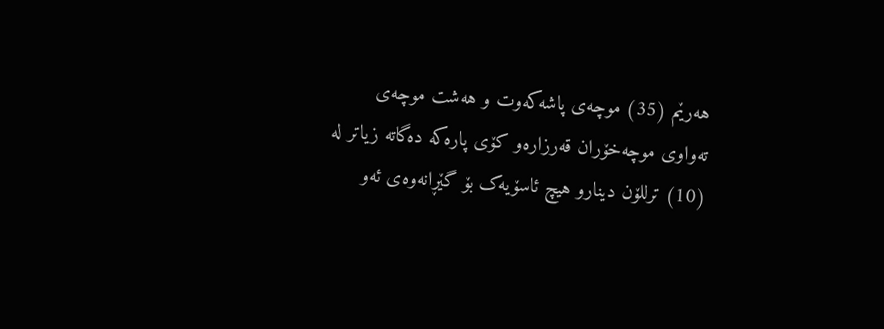هه‌رێم (35) موچه‌ى پاشه‌که‌وت و هه‌شت موچه‌ى ته‌واوى موچه‌خۆران قه‌رزاره‌و کۆى پاره‌که‌ ده‌گاته‌ زیاتر له‌ (10) ترللۆن دینارو هیچ ئاسۆیه‌ک بۆ گێڕانه‌وه‌ى ئه‌و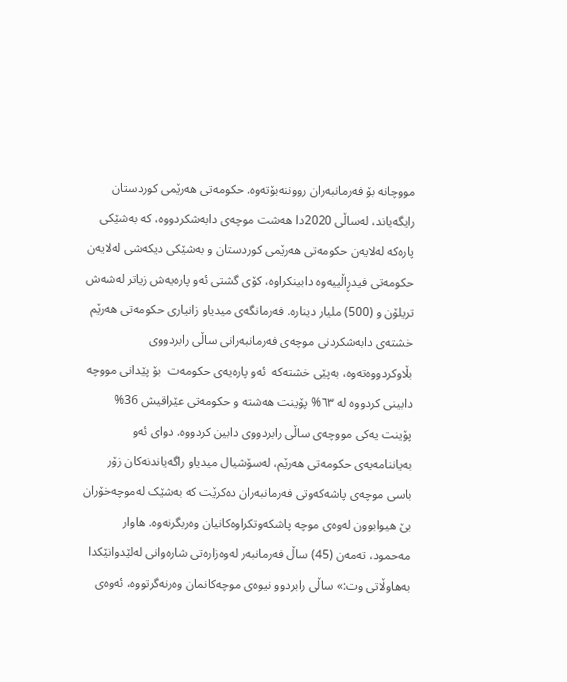مووچانه‌ بۆ فه‌رمانبه‌ران رووننه‌بۆته‌وه‌. حکومه‌تى هه‌رێمى کوردستان رایگه‌یاند، له‌ساڵى 2020دا هه‌شت موچه‌ى دابه‌شکردووه‌، که‌ به‌شێکى پاره‌که‌ له‌لایه‌ن حکومه‌تى هه‌رێمى کوردستان و به‌شێکى دیکه‌شى له‌لایه‌ن حکومه‌تى فیدڕاڵییه‌وه‌ دابینکراوه‌، کۆى گشتى ئه‌و پاره‌یه‌ش زیاتر له‌شه‌ش تریلۆن و (500) ملیار دیناره‌. فه‌رمانگه‌ى میدیاو زانیارى حکومه‌تى هه‌رێم خشته‌ى دابه‌شکردنى موچه‌ى فه‌رمانبه‌رانى ساڵى رابردووى بڵاوکردووه‌ته‌وه‌، به‌پێى خشته‌که‌  ئه‌و پاره‌یه‌ى حکومه‌ت  بۆ پێدانى مووچه‌ دابینى کردووه‌ له‌ ٦٣% پۆینت هه‌شته‌ و حکومه‌تى عێراقیش 36% پۆینت یه‌کى مووچه‌ى ساڵى رابردووى دابین کردووه‌. دواى ئه‌و به‌یاننامه‌یه‌ى حکومه‌تى هه‌رێم، له‌سۆشیال میدیاو راگه‌یاندنه‌کان زۆر باسى موچه‌ى پاشه‌که‌وتى فه‌رمانبه‌ران ده‌کرێت که‌ به‌شێک له‌موچه‌خۆران بێ هیوابوون له‌وه‌ى موچه‌ پاشکه‌وتکراوه‌کانیان وه‌ربگرنه‌وه‌. هاوار مه‌حمود، ته‌مه‌ن (45) ساڵ فه‌رمانبه‌ر له‌وه‌زاره‌تى شاره‌وانى له‌لێدوانێکدا به‌‌هاوڵاتى وت:» ساڵى رابردوو نیوه‌ى موچه‌کانمان وه‌رنه‌گرتووه‌، ئه‌وه‌ى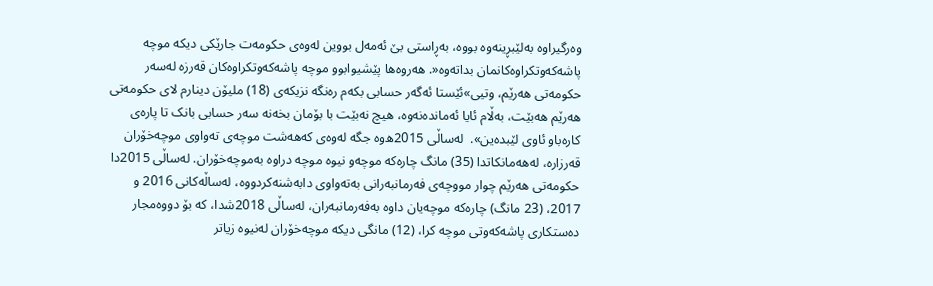وه‌رگیراوه‌ به‌لێبڕینه‌وه‌ بووه‌، به‌ڕاستى بێ ئه‌مه‌ل بووین له‌وه‌ى حکومه‌ت جارێکى دیکه‌ موچه‌ پاشه‌که‌وتکراوه‌کانمان بداته‌وه‌«. هه‌روه‌ها پێشیوابوو موچه‌ پاشه‌که‌وتکراوه‌کان قه‌رزه‌ له‌سه‌ر حکومه‌تى هه‌رێم، وتیى»ئێستا ئه‌گه‌ر حسابى بکه‌م ره‌نگه‌ نزیکه‌ى (18) ملیۆن دینارم لاى حکومه‌تى هه‌رێم هه‌بێت، به‌ڵام ئایا ئه‌مانده‌نه‌وه‌، هیچ نه‌بێت با بۆمان بخه‌نه‌ سه‌ر حسابى بانک تا پاره‌ى کاره‌باو ئاوى لێبده‌ین».  له‌ساڵى 2015ه‌وه‌ جگه‌ له‌وه‌ى که‌هه‌شت موچه‌ى ته‌واوى موچه‌خۆران قه‌رزاره‌، له‌هه‌مانکاتدا (35) مانگ چاره‌که‌ موچه‌و نیوه‌ موچه‌ دراوه‌ به‌موچه‌خۆران. له‌ساڵى 2015دا حکومه‌تى هه‌رێم چوار مووچه‌ى فه‌رمانبه‌رانى به‌ته‌واوى دابه‌شنه‌کردووه‌، له‌ساڵه‌کانى 2016 و 2017، (23 مانگ) چاره‌که‌ موچه‌یان داوه‌ به‌فه‌رمانبه‌ران، له‌ساڵى 2018شدا، که‌ بۆ دووه‌مجار ده‌ستکارى پاشه‌که‌وتى موچه‌ کرا، (12) مانگى دیکه‌ موچه‌خۆران له‌نیوه‌ زیاتر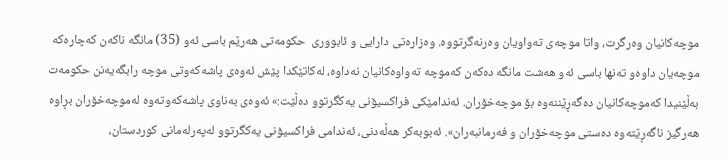موچه‌کانیان وه‌رگرت، واتا موچه‌ى ته‌واویان وه‌رنه‌گرتووه‌. وه‌زاره‌تى دارایى و ئابوورى  حکومه‌تى هه‌رێم باسى ئه‌و (35) مانگه‌ ناکه‌ن که‌چاره‌که‌ موچه‌یان داوه‌و ته‌نها باسى ئه‌و هه‌شت مانگه‌ ده‌که‌ن که‌موچه‌ ته‌واوه‌کانیان نه‌داوه‌، له‌کاتێکدا پێش ئه‌وه‌ى پاشه‌که‌وتى موچه‌ رابگه‌یه‌نن حکومه‌ت به‌ڵێنیدا که‌موچه‌کانیان ده‌گه‌ڕێننه‌وه‌ بۆ موچه‌خۆران. ئه‌ندامێکى فراکسیۆنى یه‌کگرتوو ده‌ڵێت:» ئه‌وه‌ى به‌ناوى پاشه‌که‌وته‌وه‌ له‌موچه‌خۆران بڕاوه‌ هه‌رگیز ناگه‌ڕێته‌وه‌ ده‌ستى موچه‌خۆران و فه‌رمانبه‌ران». ئه‌بوبه‌کر هه‌ڵه‌دنى، ئه‌ندامى فراکسیۆنى یه‌کگرتوو له‌په‌رله‌مانى کوردستان،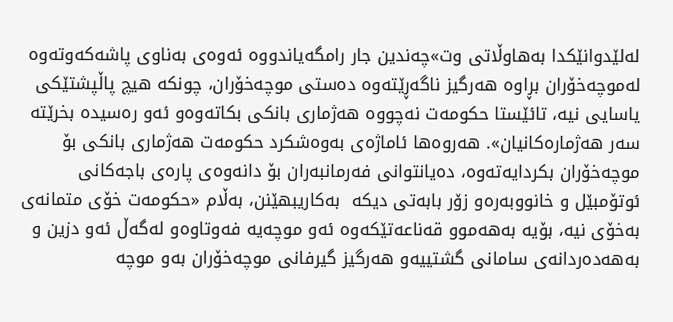له‌لێدوانێکدا به‌‌هاوڵاتى وت»چه‌ندین جار رامگه‌یاندووه‌ ئه‌وه‌ى به‌ناوى پاشه‌که‌وته‌وه‌ له‌موچه‌خۆران بڕاوه‌ هه‌رگیز ناگه‌ڕێته‌وه‌ ده‌ستى موچه‌خۆران، چونکه‌ هیچ پاڵپشتێکى یاسایى نیه‌، تائێستا حکومه‌ت نه‌چووه‌ هه‌ژمارى بانکى بکاته‌وه‌و ئه‌و ره‌سیده‌ بخرێته‌ سه‌ر هه‌ژماره‌کانیان». هه‌روه‌ها ئاماژه‌ى به‌وه‌شکرد حکومه‌ت هه‌ژمارى بانکى بۆ موچه‌خۆران بکردایه‌ته‌وه‌، ده‌یانتوانى فه‌رمانبه‌ران بۆ دانه‌وه‌ى پاره‌ى باجه‌کانى ئوتۆمبێل و خانووبه‌ره‌و زۆر بابه‌تى دیکه‌  به‌کاریبهێنن، به‌ڵام «حکومه‌ت خۆى متمانه‌ى به‌خۆى نیه‌، بۆیه‌ به‌هه‌موو قه‌ناعه‌تێکه‌وه‌ ئه‌و موچه‌یه‌ فه‌وتاوه‌و له‌گه‌ڵ ئه‌و دزین و به‌هه‌ده‌ردانه‌ى سامانى گشتییه‌و هه‌رگیز گیرفانى موچه‌خۆران به‌و موچه‌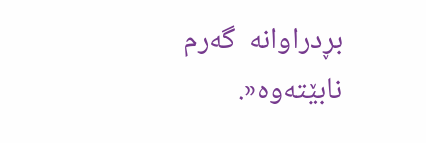بڕدراوانه‌  گه‌رم نابێته‌وه‌«.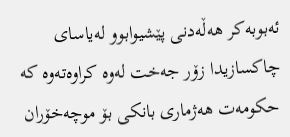ئه‌بوبه‌کر هه‌ڵه‌دنى پێشیوابوو له‌یاساى چاکسازیدا زۆر جه‌خت له‌وە کراوه‌ته‌وه‌ که‌ حکومه‌ت هه‌ژمارى بانکى بۆ موچه‌خۆران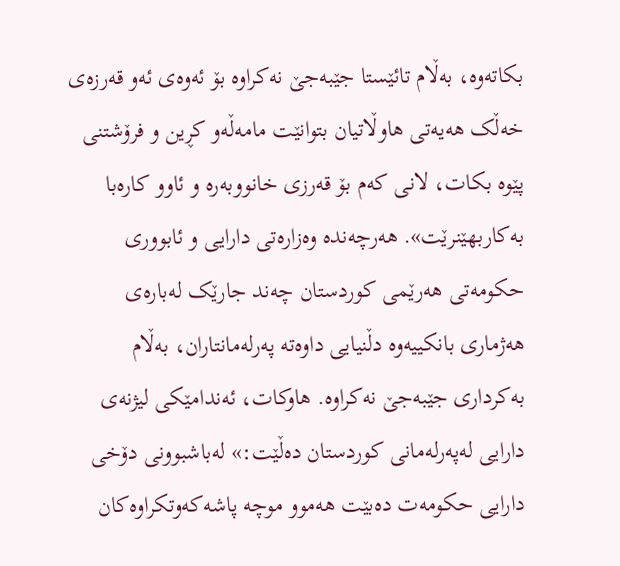بکاته‌وه‌، به‌ڵام تائێستا جێبه‌جێ نه‌کراوه‌ بۆ ئه‌وه‌ى ئه‌و قه‌رزه‌ى خه‌ڵک هه‌یه‌تى هاوڵاتیان بتوانێت مامه‌ڵه‌و کڕین و فرۆشتنى پێوه‌ بکات، لانى که‌م بۆ قه‌رزى خانووبه‌ره‌ و ئاوو کاره‌با به‌کاربهێنرێت». هه‌رچه‌نده‌ وه‌زاره‌تى دارایى و ئابوورى حکومه‌تى هه‌رێمى کوردستان چه‌ند جارێک له‌باره‌ى هه‌ژمارى بانکییه‌وه‌ دڵنیایى داوه‌ته‌ په‌رله‌مانتاران، به‌ڵام به‌کردارى جێبه‌جێ نه‌کراوه‌. هاوکات، ئه‌ندامێکى لیژنه‌ى دارایى له‌په‌رله‌مانى کوردستان ده‌ڵێت:» له‌باشبوونى دۆخى دارایى حکومه‌ت ده‌بێت هه‌موو موچه‌ پاشه‌که‌وتکراوه‌کان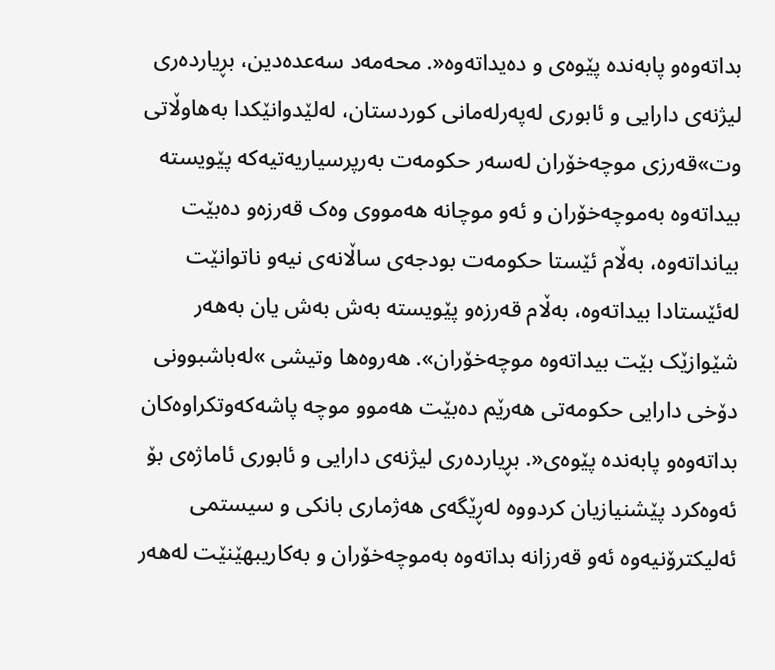بداته‌وه‌و پابه‌نده‌ پێوه‌ى و ده‌یداته‌وه‌«. محه‌مه‌د سه‌عده‌دین، بڕیارده‌رى لیژنه‌ى دارایى و ئابورى له‌په‌رله‌مانى کوردستان، له‌لێدوانێکدا به‌‌هاوڵاتى وت»قه‌رزى موچه‌خۆران له‌سه‌ر حکومه‌ت به‌رپرسیاریه‌تیه‌که‌ پێویسته‌ بیداته‌وه‌ به‌موچه‌خۆران و ئه‌و موچانه‌ هه‌مووى وه‌ک قه‌رزه‌و ده‌بێت بیانداته‌وه‌، به‌ڵام ئێستا حکومه‌ت بودجه‌ى ساڵانه‌ى نیه‌و ناتوانێت له‌ئێستادا بیداته‌وه‌، به‌ڵام قه‌رزه‌و پێویسته‌ به‌ش به‌ش یان به‌هه‌ر شێوازێک بێت بیداته‌وه‌ موچه‌خۆران». هه‌روه‌ها وتیشى »له‌باشبوونى دۆخى دارایى حکومه‌تی هەرێم ده‌بێت هه‌موو موچه‌ پاشه‌که‌وتکراوه‌کان بداته‌وه‌و پابه‌نده‌ پێوه‌ى‌«. بڕیارده‌رى لیژنه‌ى دارایى و ئابورى ئاماژه‌ى بۆ ئه‌وه‌کرد پێشنیازیان کردووه‌ له‌ڕێگه‌ى هه‌ژمارى بانکی و سیستمى ئه‌لیکترۆنیه‌وه‌ ئه‌و قه‌رزانه‌ بداته‌وه‌ به‌موچه‌خۆران و به‌کاریبهێنێت له‌هه‌ر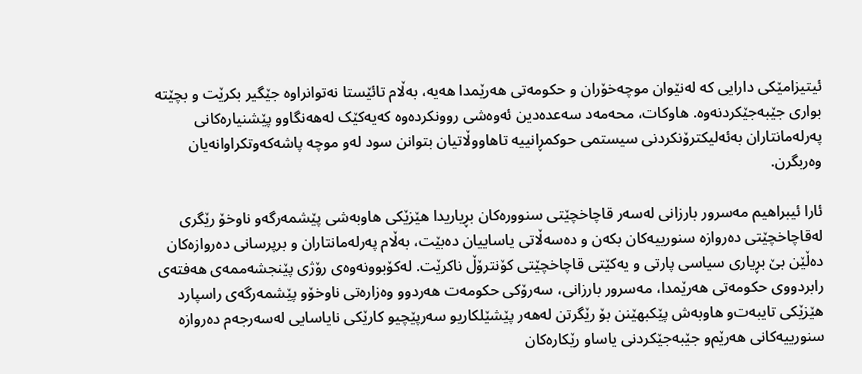ئیتیزامێکى دارایى که‌ له‌نێوان موچه‌خۆران و حکومه‌تى هه‌رێمدا هه‌یه‌، به‌ڵام تائێستا نه‌توانراوه‌ جێگیر بکرێت و بچێته‌ بوارى جێبه‌جێکردنه‌وه‌. هاوکات، محه‌مه‌د سه‌عده‌دین ئه‌وه‌شى روونکرده‌وه‌ که‌یه‌کێک له‌هه‌نگاوو پێشنیاره‌کانى په‌رله‌مانتاران به‌ئه‌لیکترۆنکردنى سیستمى حوکمڕانییه‌ تاهاووڵاتیان بتوانن سود له‌و موچه‌ پاشه‌که‌وتکراوانه‌یان وه‌ربگرن.

ئارا ئیبراهیم مه‌سرور بارزانى له‌سه‌ر قاچاخچێتى سنووره‌کان بڕیاریدا هێزێکى هاوبه‌شى پێشمه‌رگه‌و ناوخۆ رێگرى له‌قاچاخچێتى ده‌روازه‌ سنورییه‌کان بکه‌ن و ده‌سه‌ڵاتى یاساییان ده‌بێت، به‌ڵام په‌رله‌مانتاران و برپرسانى ده‌روازه‌کان ده‌ڵێن بێ بڕیارى سیاسى پارتى و یه‌کێتى قاچاخچێتى کۆنترۆڵ ناکرێت. له‌کۆبوونه‌وه‌ى رۆژى پێنجشه‌ممه‌ى هه‌فته‌ى رابردووى حکومه‌تى هه‌رێمدا، مه‌سرور بارزانى، سه‌رۆکى حکومه‌ت هه‌ردوو وه‌زاره‌تى ناوخۆو پێشمه‌رگه‌ى راسپارد هێزێکى تایبه‌ت‌و هاوبه‌ش پێکبهێنن بۆ رێگرتن له‌هه‌ر پێشێلکاریو سه‌رپێچیو کارێکى نایاسایى له‌سه‌رجه‌م ده‌روازه‌ سنورییه‌کانى هه‌رێم‌و جێبه‌جێکردنى یاساو رێکاره‌کان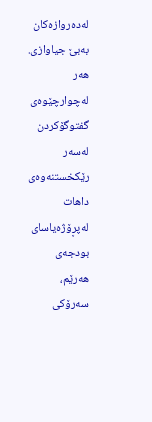له‌ده‌روازه‌کان به‌بێ جیاوازی. هه‌ر له‌چوارچێوه‌ى گفتوگۆکردن له‌سه‌ر رێکخستنه‌وه‌ى داهات له‌پڕۆژه‌یاساى بودجه‌ى هه‌رێم، سه‌رۆکى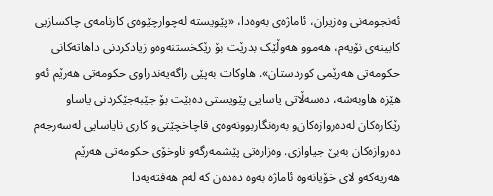ئه‌نجومه‌نى وه‌زیران، ئاماژه‌ى به‌وه‌دا، «پێویسته‌ له‌چوارچێوه‌ى کارنامه‌ى چاکسازیى کابینه‌ى نۆیه‌م، هه‌موو هه‌وڵێک بدرێت بۆ رێکخستنه‌وه‌و زیادکردنى داهاته‌کانى حکومه‌تى هه‌رێمى کوردستان». هاوکات به‌پێى راگه‌یه‌ندراوى حکومه‌تى هه‌رێم ئه‌و هێزه‌ هاوبه‌شه‌، ده‌سه‌ڵاتى یاسایى پێویستى ده‌بێت بۆ جێبه‌جێکردنى یاساو رێکاره‌کان له‌ده‌روازه‌کان‌و به‌ره‌نگاربوونه‌وه‌ى قاچاخچێتی‌و کارى نایاسایى له‌سه‌رجه‌م ده‌روازه‌کان به‌بێ جیاوازی. وه‌زاره‌تى پێشمه‌رگه‌و ناوخۆى حکومه‌تى هه‌رێم هه‌ریه‌که‌و لاى خۆیانه‌وه‌ ئاماژه‌ به‌وه‌ ده‌ده‌ن که‌ له‌م هه‌فته‌یه‌دا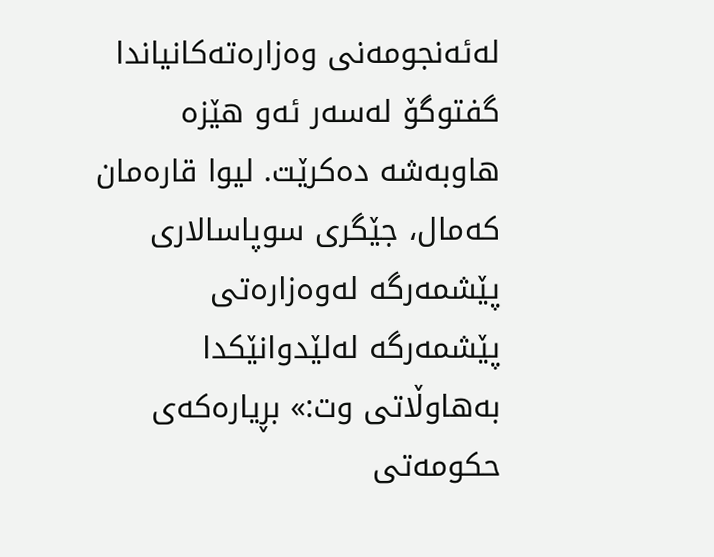له‌ئه‌نجومه‌نى وه‌زاره‌ته‌کانیاندا گفتوگۆ له‌سه‌ر ئه‌و هێزه‌ هاوبه‌شه‌ ده‌کرێت. لیوا قاره‌مان که‌مال، جێگرى سوپاسالارى پێشمه‌رگه‌ له‌وه‌زاره‌تى پێشمه‌رگه‌ له‌لێدوانێکدا به‌‌هاوڵاتى وت:» بڕیاره‌که‌ى حکومه‌تى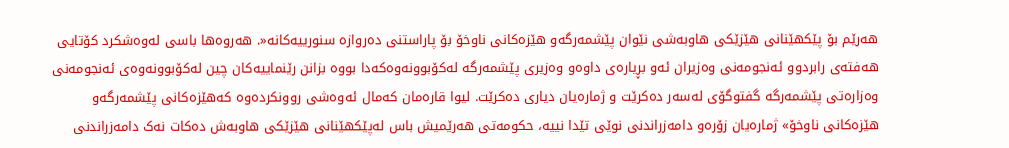هه‌رێم بۆ پێکهێنانى هێزێکى هاوبه‌شى نێوان پێشمه‌رگه‌و هێزه‌کانى ناوخۆ بۆ پاراستنى ده‌روازه‌ سنورییه‌کانه‌«. هه‌روه‌ها باسى له‌وه‌شکرد کۆتایى هه‌فته‌ى رابردوو ئه‌نجومه‌نى وه‌زیران ئه‌و بڕیاره‌ى داوه‌و وه‌زیرى پێشمه‌رگه‌ له‌کۆبوونه‌وه‌که‌دا بووه‌ بزانن رێنماییه‌کان چین له‌کۆبوونه‌وه‌ى ئه‌نجومه‌نى وه‌زاره‌تى پێشمه‌رگه‌ گفتوگۆى له‌سه‌ر ده‌کرێت و ژماره‌یان دیارى ده‌کرێت. لیوا قاره‌مان که‌مال ئه‌وه‌شى روونکرده‌وه‌ که‌هێزه‌کانى پێشمه‌رگه‌و هێزه‌کانى ناوخۆ» ژماره‌یان زۆره‌و دامه‌زراندنى نوێى تێدا نییه‌، حکومه‌تى هه‌رێمیش باس له‌پێکهێنانى هێزێکى هاوبه‌ش ده‌کات نه‌ک دامه‌زراندنى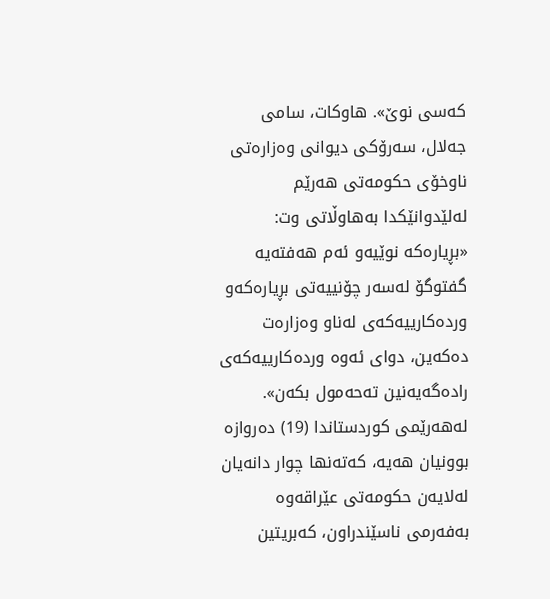که‌سى نوێ». هاوکات، سامى جه‌لال، سه‌رۆکى دیوانى وه‌زاره‌تى ناوخۆى حکومه‌تى هه‌رێم له‌لێدوانێکدا به‌‌هاوڵاتى وت: «بڕیاره‌که‌ نوێیه‌و ئه‌م هه‌فته‌یه‌ گفتوگۆ له‌سه‌ر چۆنییەتى بڕیاره‌که‌و ورده‌کارییه‌که‌ى له‌ناو وه‌زاره‌ت ده‌که‌ین، دواى ئه‌وه‌ ورده‌کارییه‌که‌ى راده‌گه‌یه‌نین ته‌حه‌مول بکه‌ن». له‌هه‌رێمى کوردستاندا (19) ده‌روازه‌ بوونیان هه‌یه‌، که‌ته‌نها چوار دانه‌یان له‌لایه‌ن حکومه‌تى عێراقه‌وه‌ به‌فه‌رمى ناسێندراون، که‌بریتین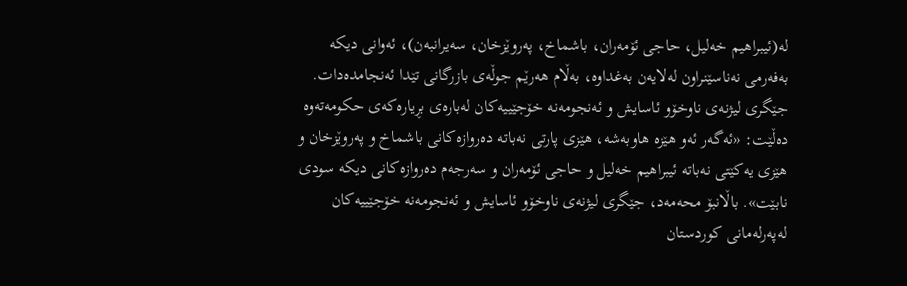له‌(ئیبراهیم خه‌لیل، حاجى ئۆمه‌ران، باشماخ، په‌روێزخان، سه‌یرانبه‌ن)، ئه‌وانى دیکه‌ به‌فه‌رمى نه‌ناسێنراون له‌لایه‌ن به‌غداوه‌، به‌ڵام هه‌رێم جوڵه‌ى بازرگانى تێدا ئه‌نجامده‌دات. جێگرى لیژنه‌ى ناوخۆو ئاسایش و ئه‌نجومه‌نه‌ خۆجێییه‌کان له‌باره‌ى بڕیاره‌که‌ى حکومه‌ته‌وه‌ ده‌ڵێت: «ئه‌گه‌ر ئه‌و هێزه‌ هاوبه‌شه‌، هێزى پارتى نه‌باته‌ ده‌روازه‌کانى باشماخ و په‌روێزخان و هێزى یه‌کێتى نه‌باته‌ ئیبراهیم خه‌لیل و حاجى ئۆمه‌ران و سه‌رجه‌م ده‌روازه‌کانى دیکه‌ سودى نابێت». باڵانبۆ محەمەد، جێگرى لیژنه‌ى ناوخۆو ئاسایش و ئه‌نجومه‌نه‌ خۆجێییه‌کان له‌په‌رله‌مانى کوردستان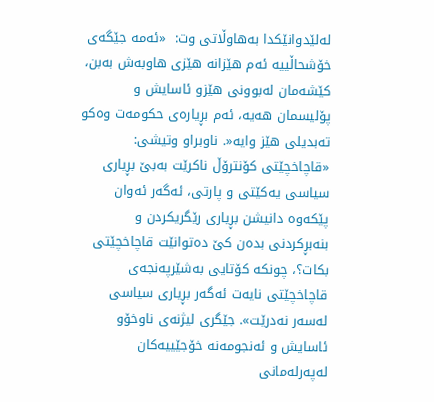له‌لێدوانێکدا به‌‌هاوڵاتى وت:  «ئه‌مه‌ جێگه‌ى خۆشحاڵییه‌ ئه‌م هێزانه‌ هێزى هاوبه‌ش به‌بن، کێشه‌مان له‌بوونى هێزو ئاسایش و پۆلیسمان هه‌یه‌، ئه‌م بڕیاره‌ى حکومه‌ت وه‌کو ته‌بدیلى هێز وایه‌«. ناوبراو وتیشى: «قاچاخچێتى کۆنترۆڵ ناکرێت به‌بێ بڕیارى سیاسى یه‌کێتى و پارتى، ئه‌گه‌ر ئه‌وان پێکه‌وه‌ دانیشن بڕیارى رێگریکردن و بنه‌بڕکردنى بده‌ن کێ ده‌توانێت قاچاخچێتى بکات؟، چونکه‌ کۆتایى به‌شێرپه‌نجه‌ى قاچاخچێتى نایەت ئه‌گه‌ر بڕیارى سیاسى له‌سه‌ر نه‌درێت». جێگرى لیژنه‌ى ناوخۆو ئاسایش و ئه‌نجومه‌نه‌ خۆجێییه‌کان له‌په‌رله‌مانى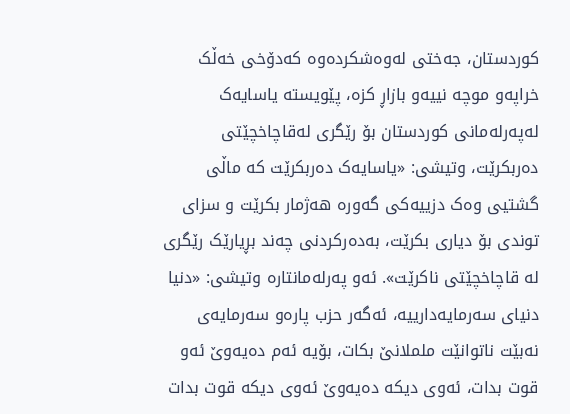کوردستان، جه‌ختى له‌وه‌شکرده‌وه‌ که‌دۆخى خه‌ڵک خراپه‌و موچه‌ نییه‌و بازاڕ کزه‌، پێویسته‌ یاسایه‌ک له‌په‌رله‌مانى کوردستان بۆ رێگرى له‌قاچاخچێتى ده‌ربکرێت، وتیشى: «یاسایه‌ک ده‌ربکرێت که‌ ماڵى گشتیى وه‌ک دزییه‌کى گه‌وره‌ هه‌ژمار بکرێت و سزاى توندى بۆ دیارى بکرێت، به‌ده‌رکردنى چه‌ند بڕیارێک رێگرى له‌ قاچاخچێتى ناکرێت». ئه‌و په‌رله‌مانتاره‌ وتیشى: «دنیا دنیاى سه‌رمایه‌دارییه‌، ئه‌گه‌ر حزب پاره‌و سه‌رمایه‌ى نه‌بێت ناتوانێت ململانێ بکات، بۆیه‌ ئه‌م ده‌یه‌وێ ئه‌و قوت بدات، ئه‌وى دیکه‌ ده‌یه‌وێ ئه‌وى دیکه‌ قوت بدات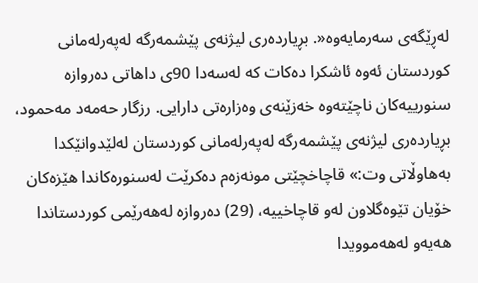له‌ڕێگه‌ى سه‌رمایه‌وه‌«. بڕیارده‌رى لیژنه‌ى پێشمه‌رگه‌ له‌په‌رله‌مانى کوردستان ئه‌وه‌ ئاشکرا ده‌کات که‌ له‌سه‌دا 90ى داهاتى ده‌روازه‌ سنورییه‌کان ناچێته‌وه‌ خه‌زێنه‌ى وه‌زاره‌تى دارایى. رزگار حەمەد مه‌حمود، بڕیارده‌رى لیژنه‌ى پێشمه‌رگه‌ له‌په‌رله‌مانى کوردستان له‌لێدوانێکدا به‌‌هاوڵاتى وت:» قاچاخچێتى مونه‌زه‌م ده‌کرێت له‌سنوره‌کاندا هێزه‌کان خۆیان تێوه‌گلاون له‌و قاچاخییه‌، (29) ده‌روازه‌ له‌هه‌رێمى کوردستاندا هه‌یه‌و له‌هه‌موویدا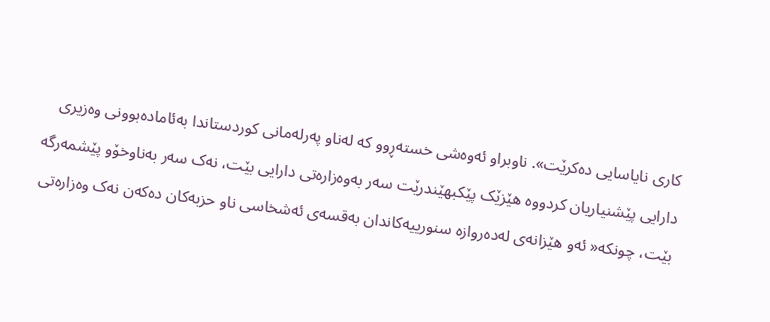کارى نایاسایى ده‌کرێت». ناوبراو ئه‌وه‌شى خسته‌ڕوو که‌ له‌ناو په‌رله‌مانى کوردستاندا به‌ئاماده‌بوونى وه‌زیرى دارایى پێشنیاریان کردووه‌ هێزێک پێکبهێندرێت سه‌ر به‌وه‌زاره‌تى دارایى بێت، نه‌ک سه‌ر به‌ناوخۆو پێشمه‌رگه‌ بێت، چونکه‌« ئه‌و هێزانه‌ى له‌ده‌روازه‌ سنورییه‌کاندان به‌قسه‌ى ئه‌شخاسى ناو حزبه‌کان ده‌که‌ن نه‌ک وه‌زاره‌تى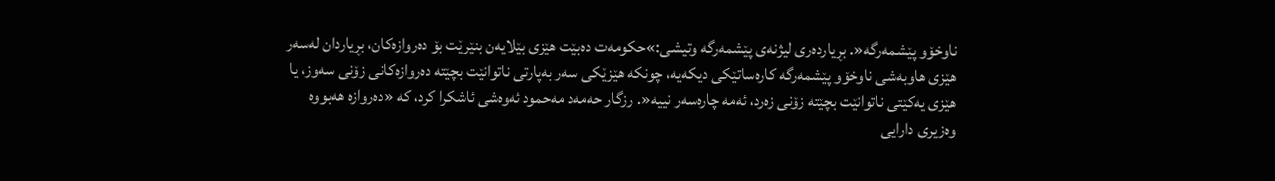ناوخۆو پێشمه‌رگه‌«. بڕیارده‌رى لیژنه‌ى پێشمه‌رگه‌ وتیشى:»حکومه‌ت ده‌بێت هێزى بێلایه‌ن بنێرێت بۆ ده‌روازه‌کان، بڕیاردان له‌سه‌ر هێزى هاوبه‌شى ناوخۆو پێشمه‌رگه‌ کاره‌ساتێکى دیکه‌یه‌، چونکه‌ هێزێکى سه‌ر به‌پارتى ناتوانێت بچێته‌ ده‌روازه‌کانى زۆنى سه‌وز، یا هێزى یه‌کێتى ناتوانێت بچێته‌ زۆنى زه‌رد، ئه‌مه‌ چاره‌سه‌ر نییه‌«. رزگار حەمەد مه‌حمود ئه‌وه‌شى ئاشکرا کرد، که‌ «ده‌روازه‌ هه‌بووه‌ وه‌زیرى دارایى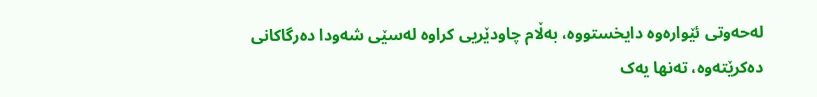له‌حه‌وتى ئێواره‌وه‌ دایخستووه‌، به‌ڵام چاودێریى کراوه‌ له‌سێى شه‌ودا ده‌رگاکانى ده‌کرێته‌وه‌، ته‌نها یه‌ک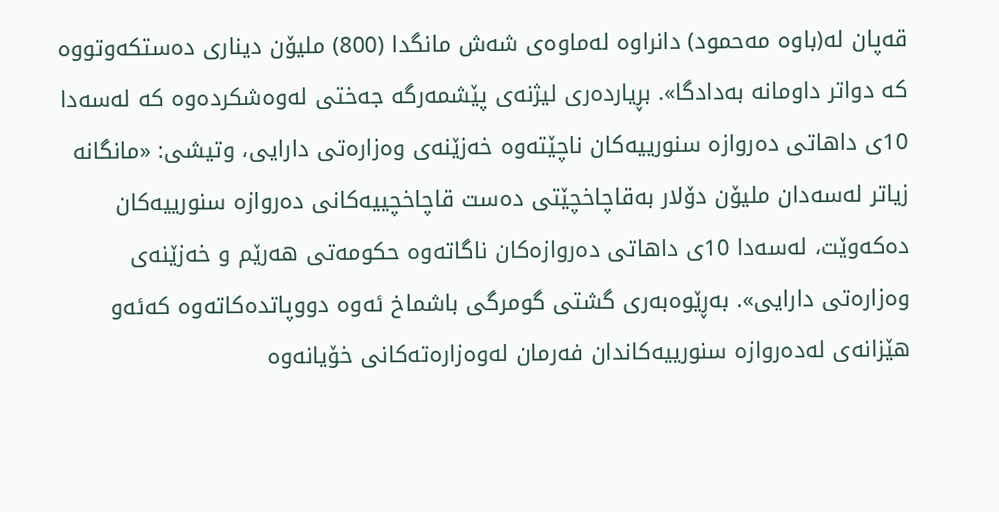قه‌پان له‌(باوه‌ مه‌حمود) دانراوه‌ له‌ماوه‌ى شه‌ش مانگدا (800) ملیۆن دینارى ده‌ستکه‌وتووه‌ که‌ دواتر داومانه‌ به‌دادگا». بڕیارده‌رى لیژنه‌ى پێشمه‌رگه‌ جه‌ختى له‌وه‌شکرده‌وه‌ که‌ له‌سه‌دا 10ى داهاتى ده‌روازه‌ سنورییه‌کان ناچێته‌وه‌ خه‌زێنه‌ى وه‌زاره‌تى دارایى، وتیشى: «مانگانه‌ زیاتر له‌سه‌دان ملیۆن دۆلار به‌قاچاخچێتى ده‌ست قاچاخچییه‌کانى ده‌روازه‌ سنورییه‌کان ده‌که‌وێت، له‌سه‌دا 10ی داهاتى ده‌روازه‌کان ناگاته‌وه‌ حکومه‌تى هه‌رێم و خه‌زێنه‌ى وه‌زاره‌تى دارایى». به‌ڕێوه‌به‌رى گشتى گومرگى باشماخ ئه‌وه‌ دووپاتده‌کاته‌وه‌ که‌ئه‌و هێزانه‌ى له‌ده‌روازه‌ سنورییه‌کاندان فه‌رمان له‌وه‌زاره‌ته‌کانى خۆیانه‌وه‌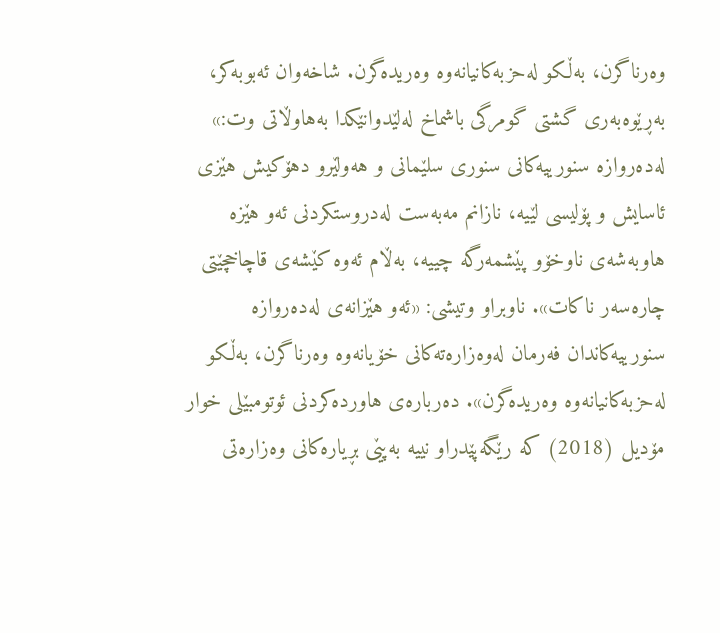وه‌رناگرن، به‌ڵکو له‌حزبه‌کانیانه‌وه‌ وه‌ریده‌گرن. شاخه‌وان ئه‌بوبه‌کر، به‌ڕێوه‌به‌رى گشتى گومرگى باشماخ له‌لێدوانێکدا به‌‌هاوڵاتى وت:» له‌ده‌روازه‌ سنورییه‌کانى سنورى سلێمانى و هه‌ولێرو دهۆکیش هێزى ئاسایش و پۆلیسى لێیه‌، نازانم مه‌به‌ست له‌دروستکردنى ئه‌و هێزه‌ هاوبه‌شه‌ى ناوخۆو پێشمه‌رگه‌ چییه‌، به‌ڵام ئه‌وه‌ کێشه‌ى قاچاخچێتى چاره‌سه‌ر ناکات». ناوبراو وتیشى: «ئه‌و هێزانه‌ى له‌ده‌روازه‌ سنورییه‌کاندان فه‌رمان له‌وه‌زاره‌ته‌کانى خۆیانه‌وه‌ وه‌رناگرن، به‌ڵکو له‌حزبه‌کانیانه‌وه‌ وه‌ریده‌گرن». ده‌رباره‌ى هاورده‌کردنى ئوتومبێلى خوار مۆدیل (2018) که‌ رێگه‌پێدراو نییه‌ به‌پێى بڕیاره‌کانى وه‌زاره‌تى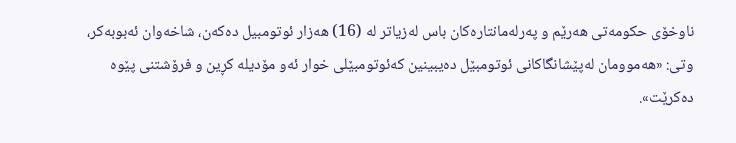ناوخۆى حکومه‌تى هه‌رێم و په‌رله‌مانتاره‌کان باس له‌زیاتر له‌ (16) هه‌زار ئوتومبیل ده‌که‌ن، شاخه‌وان ئه‌بوبه‌کر، وتى: «هه‌موومان له‌پێشانگاکانى ئوتومبێل ده‌یبینین که‌ئوتومبێلى خوار ئه‌و مۆدیله‌ کڕین و فرۆشتنى پێوه‌ ده‌کرێت».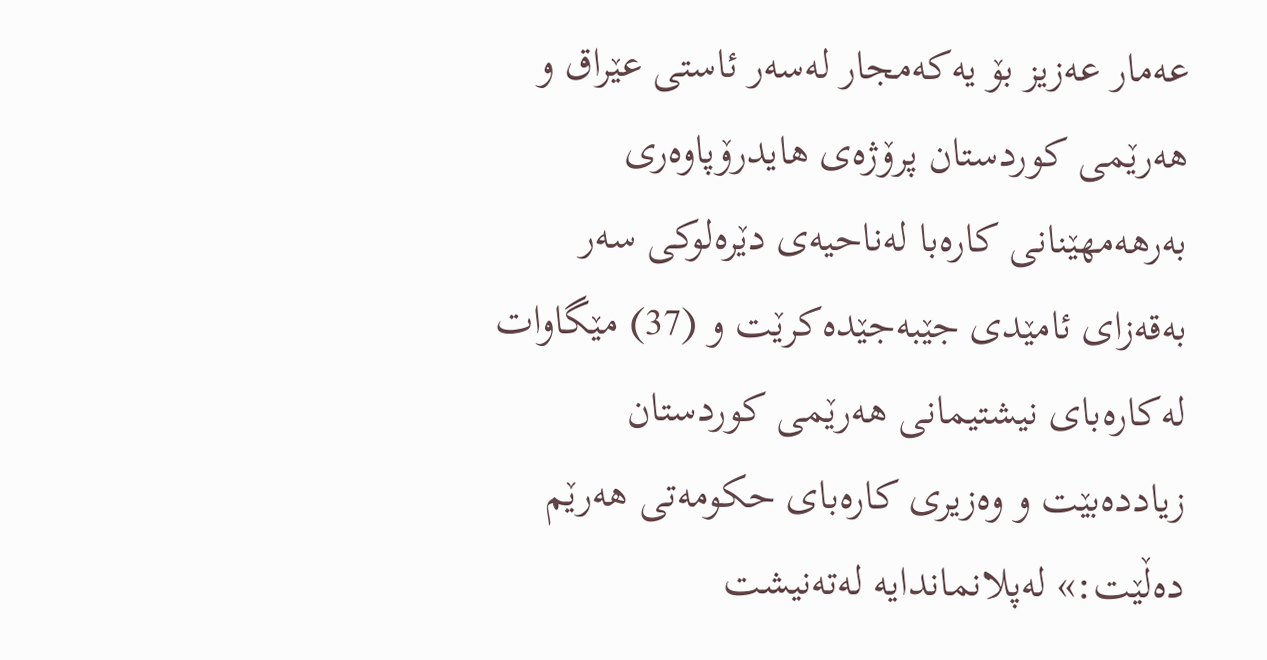عه‌مار عه‌زیز بۆ یه‌که‌مجار له‌سه‌ر ئاستى عێراق و هه‌رێمى کوردستان پرۆژه‌ى هایدرۆپاوه‌رى به‌رهه‌مهێنانى کاره‌با له‌ناحیه‌ى دێره‌لوکى سه‌ر به‌قه‌زاى ئامێدى جێبه‌جێده‌کرێت و (37) مێگاوات له‌کاره‌باى نیشتیمانى هه‌رێمى کوردستان زیادده‌بێت و وه‌زیرى کاره‌باى حکومه‌تى هه‌رێم ده‌ڵێت:» له‌پلانماندایه‌ له‌ته‌نیشت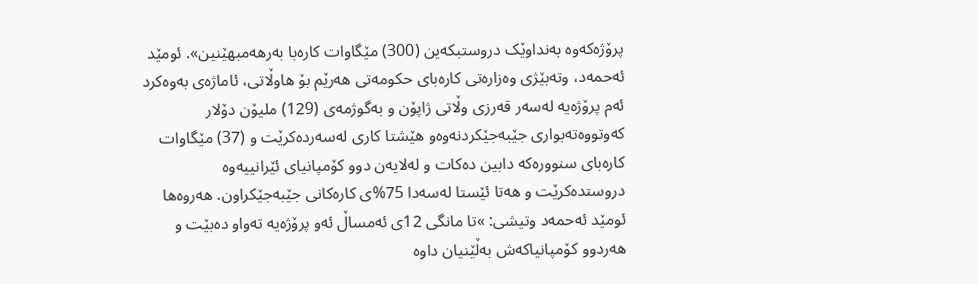پرۆژه‌که‌وه‌ به‌نداوێک دروستبکه‌ین (300) مێگاوات کاره‌با به‌رهه‌مبهێنین». ئومێد ئه‌حمه‌د، وته‌بێژى وه‌زاره‌تى کاره‌باى حکومه‌تى هه‌رێم بۆ ‌هاوڵاتى، ئاماژه‌ى به‌وه‌کرد ئه‌م پرۆژه‌یه‌ له‌سه‌ر قه‌رزى وڵاتى ژاپۆن و به‌گوژمه‌ى (129) ملیۆن دۆلار که‌وتووەته‌بوارى جێبه‌جێکردنه‌وه‌و هێشتا کارى له‌سه‌رده‌کرێت و (37) مێگاوات کاره‌باى سنووره‌که‌ دابین ده‌کات و له‌لایه‌ن دوو کۆمپانیاى ئێرانییه‌وه‌ دروستده‌کرێت و هه‌تا ئێستا له‌سه‌دا 75%ی کاره‌کانى جێبه‌جێکراون. هه‌روه‌ها ئومێد ئه‌حمه‌د وتیشى: »تا مانگى 12ى ئه‌مساڵ ئه‌و پرۆژه‌یه‌ ته‌واو ده‌بێت و هه‌ردوو کۆمپانیاکه‌ش به‌ڵێنیان داوه‌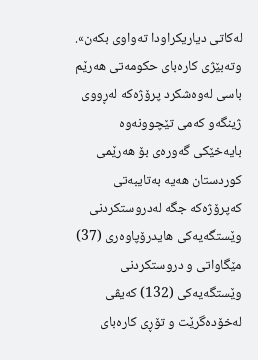له‌کاتى دیاریکراودا ته‌واوى بکه‌ن». وته‌بێژى کاره‌باى حکومه‌تى هه‌رێم باسى له‌وه‌شکرد پرۆژه‌که‌ له‌ڕووى ژینگه‌و که‌مى تێچوونه‌وه‌ بایه‌خێکى گه‌وره‌ى بۆ هه‌رێمى کوردستان هه‌یه‌ به‌تایبه‌تى که‌پرۆژه‌که‌ جگه‌ له‌دروستکردنى وێستگه‌یه‌کى هایدرۆپاوه‌رى (37) مێگاواتى و دروستکردنى وێستگه‌یه‌کى (132) که‌یڤى له‌خۆده‌گرێت و تۆڕى کاره‌باى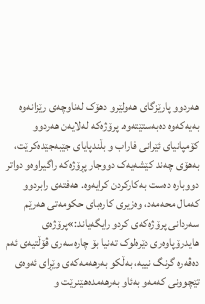هه‌ردوو پارێزگاى هه‌ولێرو دهۆک له‌ناوچه‌ى رێزانه‌وه‌ به‌یه‌که‌وه‌ ده‌به‌ستێته‌وه‌. پرۆژه‌که‌ له‌لایه‌ن هه‌ردوو کۆمپانیاى ئێرانى فاراب و بڵندپایاى جێبه‌جێده‌کرێت، به‌هۆى چه‌ند کێشه‌یه‌ک دووجار پڕۆژه‌که‌ راگیراوه‌و دواتر دووباره‌ ده‌ست به‌کارکردن کرایه‌وه‌. هه‌فته‌ى رابردوو که‌مال محەمەد، وه‌زیرى کاره‌باى حکومه‌تى هه‌رێم سه‌ردانى پرۆژه‌که‌ى کردو رایگه‌یاند:»پرۆژه‌ى هایدرۆپاوه‌رى دێره‌لوک ته‌نیا بۆ چاره‌سه‌رى ڤۆڵتیه‌ى ئه‌م ده‌ڤه‌ره‌ گرنگ نییه‌، به‌ڵکو به‌رهه‌مه‌که‌ى وێڕاى ئه‌وه‌ى تێچوونى که‌مه‌و به‌ئاو به‌رهه‌مده‌هێنرێت و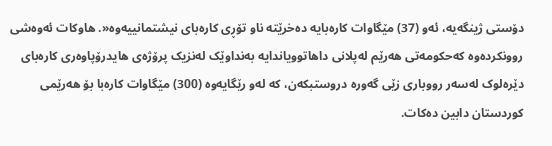دۆستى ژینگه‌یه‌، ئه‌و (37) مێگاوات کاره‌بایه‌ ده‌خرێته‌ ناو تۆڕى کاره‌باى نیشتمانییه‌وه‌«. هاوکات ئه‌وه‌شى روونکرده‌وه‌ که‌حکومه‌تى هه‌رێم له‌پلانى داهاتوویاندایه‌ به‌نداوێک له‌نزیک پرۆژه‌ى هایدرۆپاوه‌رى کاره‌باى دێره‌لوک له‌سه‌ر رووبارى زێى گه‌وره‌ دروستبکه‌ن، که‌ له‌و رێگایه‌وه‌ (300) مێگاوات کاره‌با بۆ هه‌رێمى کوردستان دابین ده‌کات.